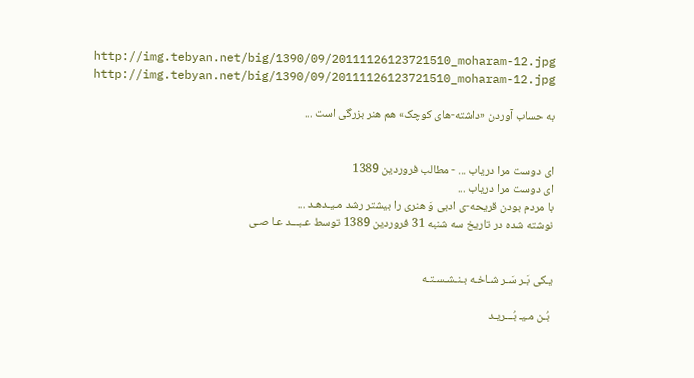http://img.tebyan.net/big/1390/09/20111126123721510_moharam-12.jpg http://img.tebyan.net/big/1390/09/20111126123721510_moharam-12.jpg

به حساب آوردن «داشته-های کوچک» هم هنر بزرگی است ...


ای دوست مرا دریاب ... - مطالب فروردین 1389
ای دوست مرا دریاب ...
با مردم بودن قریحه-ی ادبی وَ هنری را بیشتر رشد مـیـدهـد ...
نوشته شده در تاریخ سه شنبه 31 فروردین 1389 توسط عـبـــد عـا صـی


یـکی بَـر سَـر شـاخـه بـنـشـسـتـه

 بُـن مـیـ بُـــریـد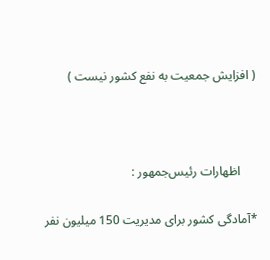( افزایش جمعیت به نفع کشور نیست )



     اظهارات رئیس‌جمهور :

*آمادگی کشور برای مدیریت 150 میلیون نفر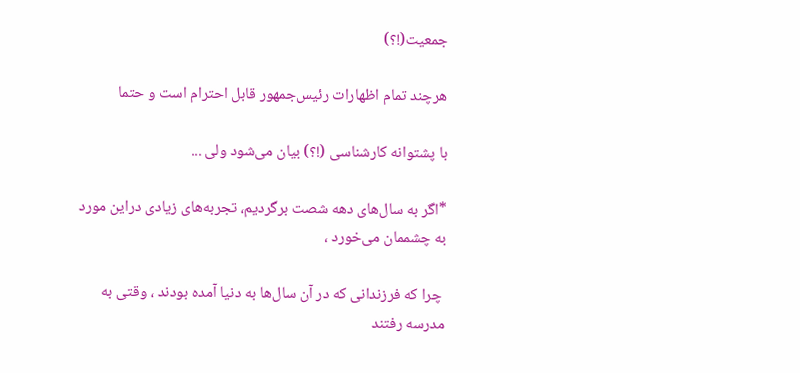جمعیت(!؟)

هرچند تمام اظهارات رئیس‌جمهور قابل احترام است و حتما

با پشتوانه کارشناسی (!؟) بیان می‌شود ولی ...

*اگر به سال‌های دهه شصت برگردیم، تجربه‌های زیادی دراین مورد به چشممان می‌خورد ،

 چرا که فرزندانی که در آن سال‌ها به دنیا آمده بودند ، وقتی به مدرسه رفتند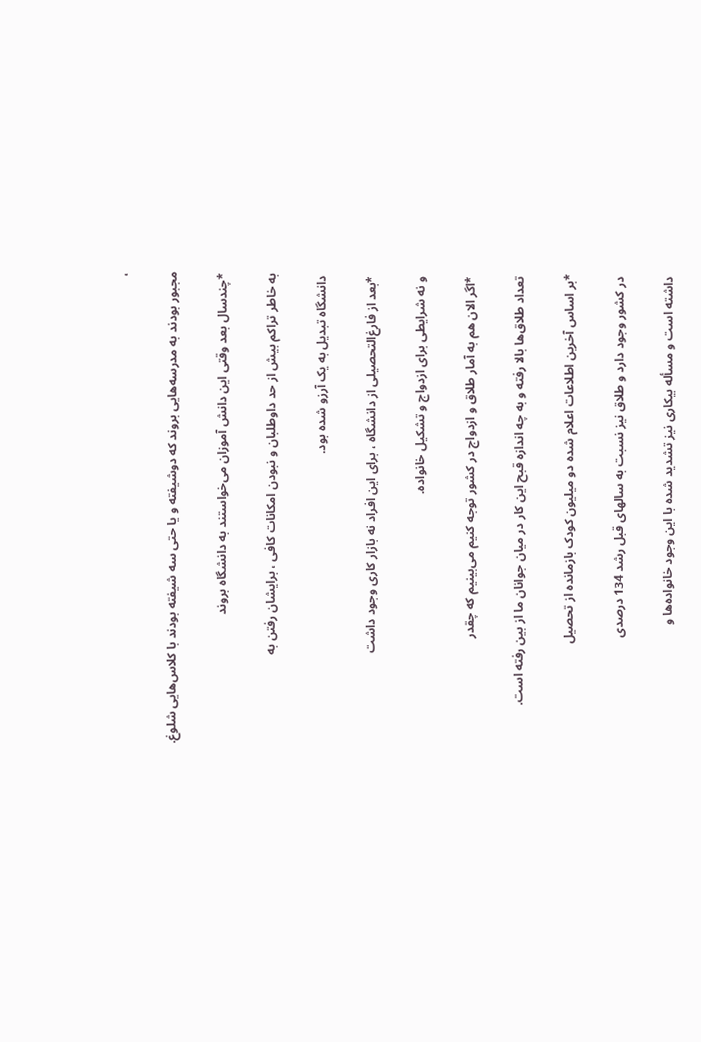،

مجبور بودند به مدرسه‌هایی بروند که دوشیفته و یا حتی سه شیفته بودند با کلاس‌هایی شلوغ.

*چندسال بعد وقتی این دانش آموزان می‌خواستند به دانشگاه بروند

به خاطر تراکم بیش از حد داوطلبان و نبودن امکانات کافی ، برایشان رفتن به

 دانشگاه تبدیل به یک آرزو شده بود.

 *بعد از فارغ‌التحصیلی از دانشگاه ، برای این افراد نه بازار کاری وجود داشت

 و نه شرایطی برای ازدواج و تشکیل خانواده.

 *اگر الان هم به آمار طلاق و ازدواج در کشور توجه کنیم می‌بینیم که چقدر

 تعداد طلاق‌ها بالا رفته و به چه اندازه قبح این کار در میان جوانان ما از بین رفته است.

*بر اساس آخرین اطلاعات اعلام شده دو میلیون کودک بازمانده از تحصیل

 در کشور وجود دارد و طلاق نیز نسبت به سالهای قبل رشد 134 درصدی

 داشته است و مسأله بیکاری نیز تشدید شده با این وجود خانواده‌ها و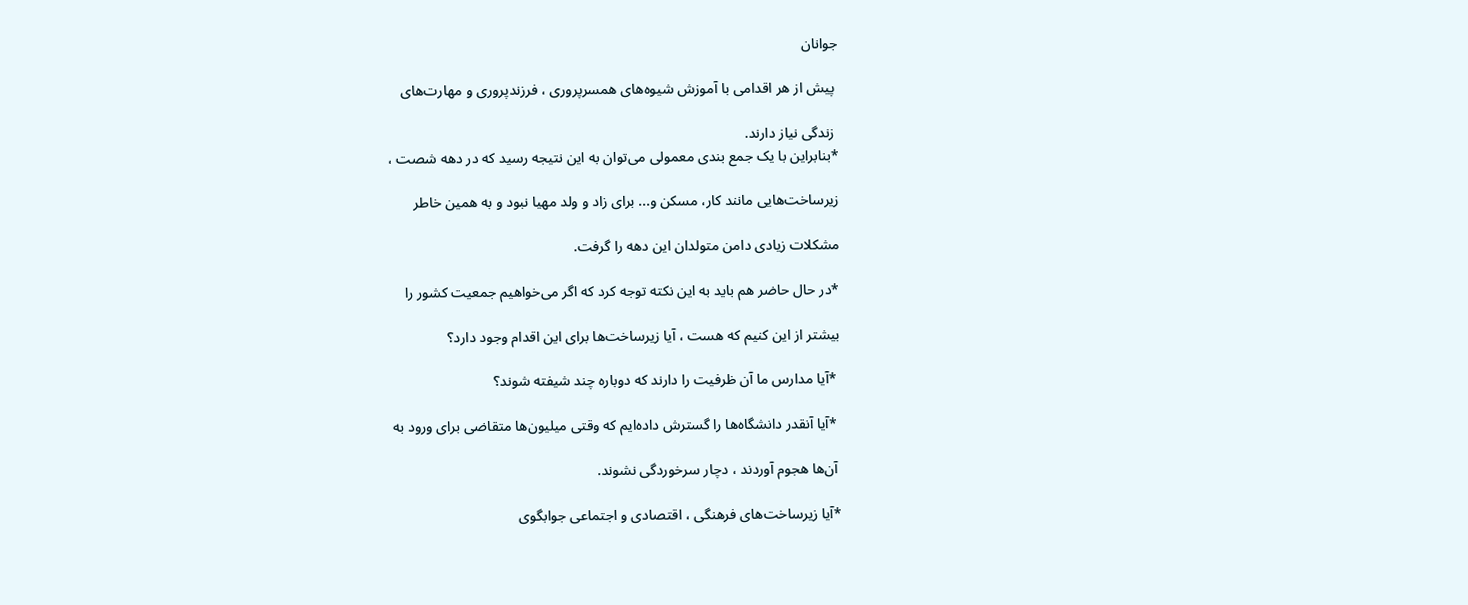جوانان

 پیش از هر اقدامی با آموزش شیوه‌های همسرپروری ، فرزند‌پروری و مهارت‌های

 زندگی نیاز دارند.
*بنابراین با یک جمع بندی معمولی می‌توان به این نتیجه رسید که در دهه شصت ،

زیرساخت‌هایی مانند کار، مسکن و... برای زاد و ولد مهیا نبود و به همین خاطر

مشکلات زیادی دامن متولدان این دهه را گرفت.

*در حال حاضر هم باید به این نکته توجه کرد که اگر می‌خواهیم جمعیت کشور را

بیشتر از این کنیم که هست ، آیا زیرساخت‌ها برای این اقدام وجود دارد؟

 *آیا مدارس ما آن ظرفیت را دارند که دوباره چند شیفته شوند؟

 *آیا آنقدر دانشگاه‌ها را گسترش داده‌ایم که وقتی میلیون‌ها متقاضی برای ورود به

 آن‌ها هجوم آوردند ، دچار سرخوردگی نشوند.

*آیا زیرساخت‌های فرهنگی ، اقتصادی و اجتماعی جوابگوی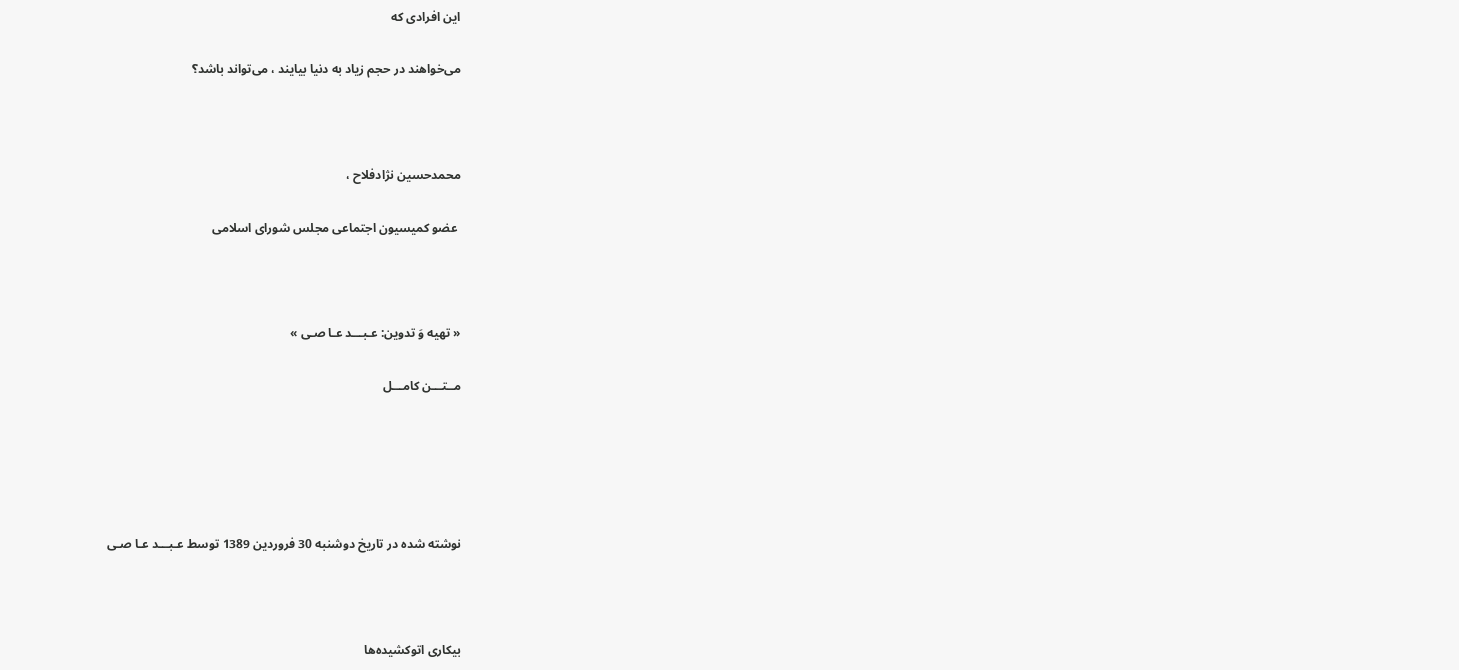این افرادی که

می‌خواهند در حجم زیاد به دنیا بیایند ، می‌تواند باشد؟



محمدحسین نژادفلاح ،

 عضو کمیسیون اجتماعی مجلس شورای اسلامی



« تهیه وَ تدوین: عـبـــد عـا صـی »

مــتـــن کامـــل





نوشته شده در تاریخ دوشنبه 30 فروردین 1389 توسط عـبـــد عـا صـی



بیكاری اتوكشیده‌ها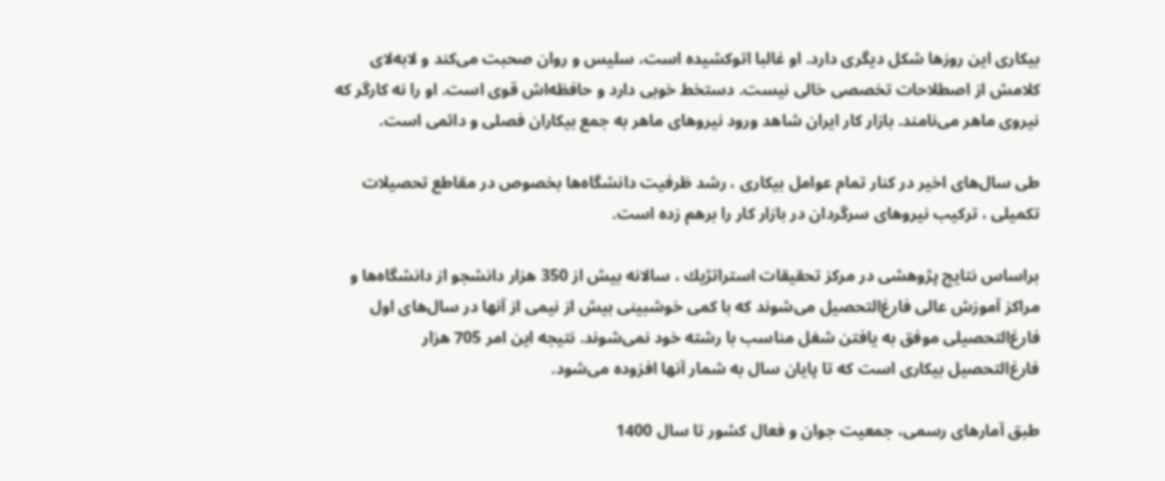بیكاری این روزها شكل دیگری دارد. او غالبا اتوكشیده است، سلیس و روان صحبت می‌كند و لابه‌لای كلامش از اصطلاحات تخصصی خالی نیست. دستخط خوبی دارد و حافظه‌اش قوی است. او را نه كارگر كه نیروی ماهر می‌نامند. بازار كار ایران شاهد ورود نیروهای ماهر به جمع بیكاران فصلی و دائمی است.

طی سال‌های اخیر در كنار تمام عوامل بیكاری ، رشد ظرفیت دانشگاه‌ها بخصوص در مقاطع تحصیلات تكمیلی ، تركیب نیروهای سرگردان در بازار كار را برهم زده است.

براساس نتایج پژوهشی در مركز تحقیقات استراتژیك ، سالانه بیش از 350 هزار دانشجو از دانشگاه‌ها و مراكز آموزش عالی فارغ‌التحصیل می‌شوند كه با كمی خوشبینی بیش از نیمی از آنها در سال‌های اول فارغ‌التحصیلی موفق به یافتن شغل مناسب با رشته خود نمی‌شوند. نتیجه این امر 705 هزار فارغ‌التحصیل بیكاری است كه تا پایان سال به شمار آنها افزوده می‌شود.

طبق آمارهای رسمی، جمعیت جوان و فعال كشور تا سال 1400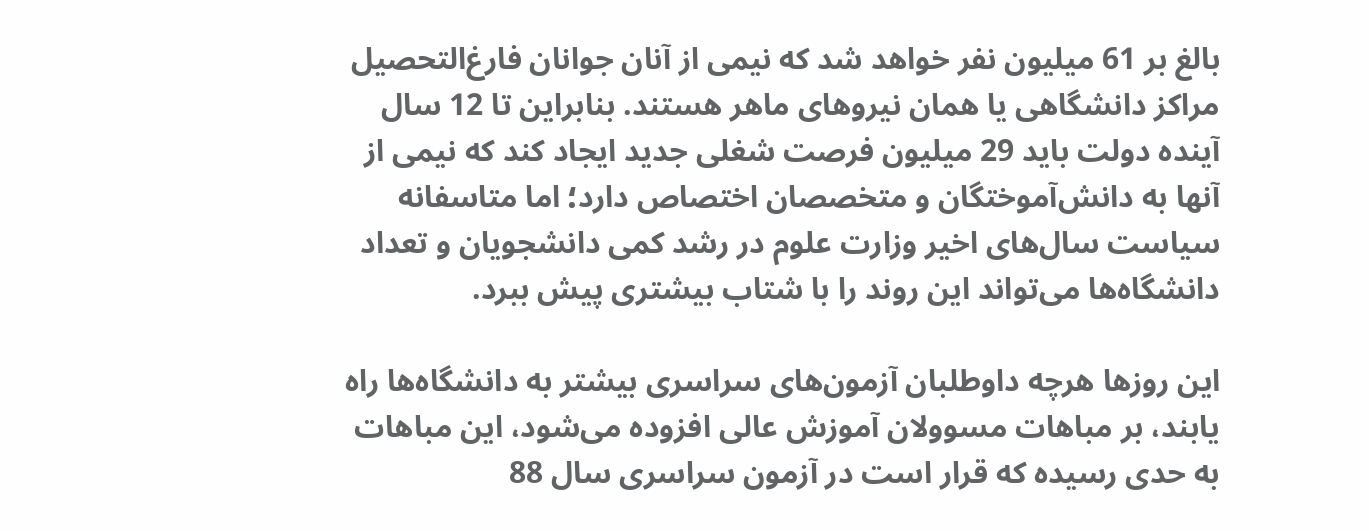بالغ بر 61 میلیون نفر خواهد شد كه نیمی از آنان جوانان فارغ‌التحصیل مراكز دانشگاهی یا همان نیروهای ماهر هستند. بنابراین تا 12 سال آینده دولت باید 29 میلیون فرصت شغلی جدید ایجاد كند كه نیمی از آنها به دانش‌آموختگان و متخصصان اختصاص دارد؛ اما متاسفانه سیاست سال‌های اخیر وزارت علوم در رشد كمی دانشجویان و تعداد دانشگاه‌ها می‌تواند این روند را با شتاب بیشتری پیش ببرد.

این روزها هرچه داوطلبان آزمون‌های سراسری بیشتر به دانشگاه‌ها راه یابند، بر مباهات مسوولان آموزش عالی افزوده می‌شود، این مباهات به حدی رسیده كه قرار است در آزمون سراسری سال 88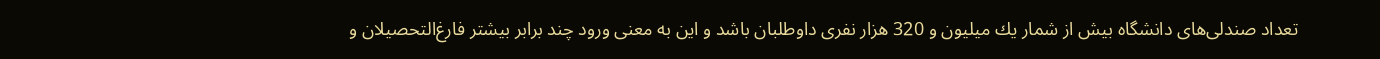تعداد صندلی‌های دانشگاه بیش از شمار یك میلیون و 320 هزار نفری داوطلبان باشد و این به معنی ورود چند برابر بیشتر فارغ‌التحصیلان و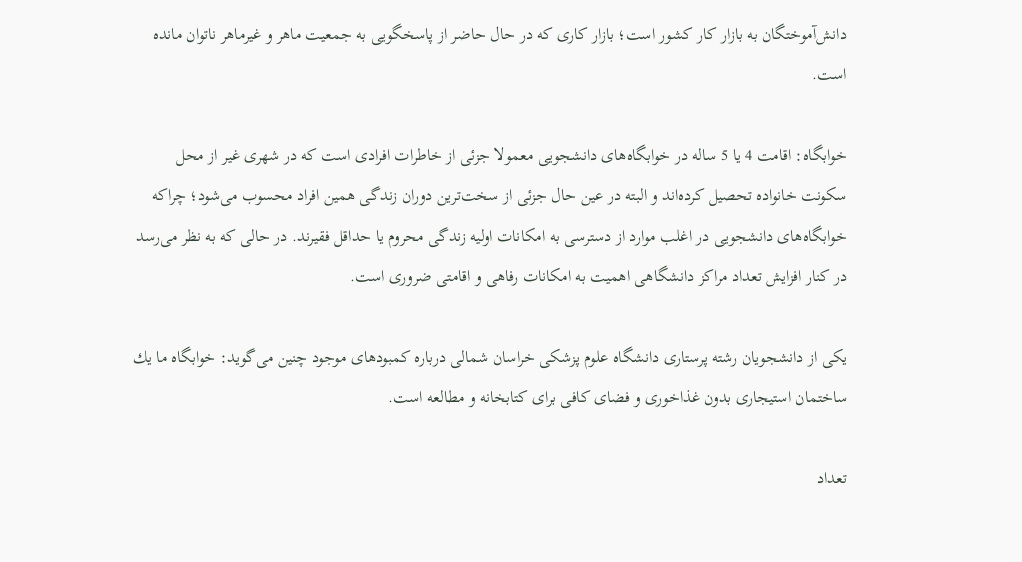دانش‌آموختگان به بازار كار كشور است؛ بازار كاری كه در حال حاضر از پاسخگویی به جمعیت ماهر و غیرماهر ناتوان مانده است.

خوابگاه: اقامت 4 یا 5 ساله در خوابگاه‌های دانشجویی معمولا جزئی از خاطرات افرادی است كه در شهری غیر از محل سكونت خانواده تحصیل كرده‌اند و البته در عین حال جزئی از سخت‌ترین دوران زندگی همین افراد محسوب می‌شود؛ چراكه خوابگاه‌های دانشجویی در اغلب موارد از دسترسی به امكانات اولیه زندگی محروم یا حداقل فقیرند. در حالی كه به نظر می‌رسد در كنار افزایش تعداد مراكز دانشگاهی اهمیت به امكانات رفاهی و اقامتی ضروری است.

یكی از دانشجویان رشته پرستاری دانشگاه علوم پزشكی خراسان شمالی درباره كمبودهای موجود چنین می‌‌گوید: خوابگاه ما یك ساختمان استیجاری بدون غذاخوری و فضای كافی برای كتابخانه و مطالعه است.

تعداد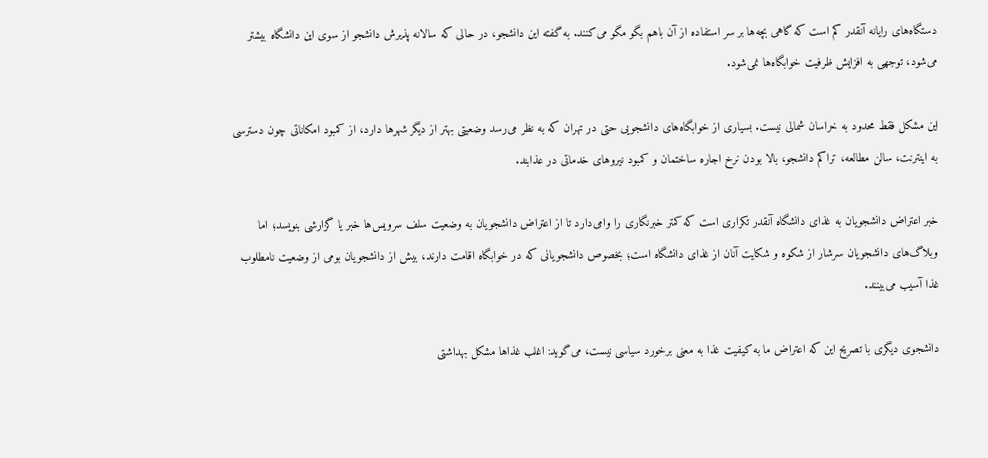دستگاه‌های رایانه آنقدر كم است كه گاهی بچه‌ها بر سر استفاده از آن باهم بگو مگو می‌كنند. به گفته این دانشجو، در حالی كه سالانه پذیرش دانشجو از سوی این دانشگاه بیشتر می‌شود، توجهی به افزایش ظرفیت خوابگاه‌ها نمی‌شود.

این مشكل فقط محدود به خراسان شمالی نیست. بسیاری از خوابگاه‌های دانشجویی حتی در تهران كه به نظر می‌رسد وضعیتی بهتر از دیگر شهرها دارد، از كمبود امكاناتی چون دسترسی به اینترنت، سالن مطالعه، تراكم دانشجو، بالا بودن نرخ اجاره ساختمان و كمبود نیروهای خدماتی در عذابند.

خبر اعتراض دانشجویان به غذای دانشگاه آنقدر تكراری است كه كمتر خبرنگاری را وامی‌دارد تا از اعتراض دانشجویان به وضعیت سلف سرویس‌ها خبر یا گزارشی بنویسد؛ اما وبلاگ‌های دانشجویان سرشار از شكوه و شكایت آنان از غذای دانشگاه است؛ بخصوص دانشجویانی كه در خوابگاه اقامت دارند، بیش از دانشجویان بومی از وضعیت نامطلوب غذا آسیب می‌بینند.

دانشجوی دیگری با تصریح این كه اعتراض ما به كیفیت غذا به معنی برخورد سیاسی نیست، می‌گوید: اغلب غذاها مشكل بهداشتی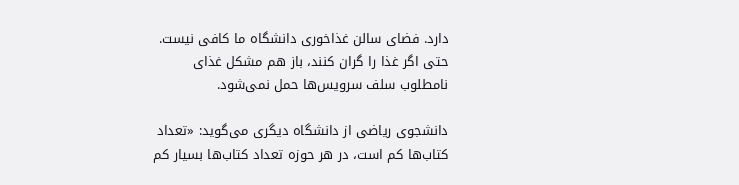دارد. فضای سالن غذاخوری دانشگاه ما كافی نیست. حتی اگر غذا را گران كنند، باز هم مشكل غذای نامطلوب سلف سرویس‌‌ها حمل نمی‌شود.

دانشجوی ریاضی از دانشگاه دیگری می‌گوید: «تعداد كتاب‌ها كم است، در هر حوزه تعداد كتاب‌ها بسیار كم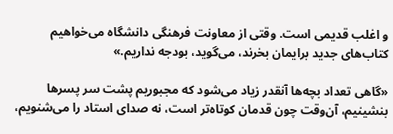و اغلب قدیمی است. وقتی از معاونت فرهنگی دانشگاه می‌خواهیم كتاب‌های جدید برایمان بخرند، می‌گوید، بودجه نداریم.»

«گاهی تعداد بچه‌ها آنقدر زیاد می‌شود كه مجبوریم پشت سر پسرها بنشینیم، آن‌وقت چون قدمان كوتاه‌تر است، نه صدای استاد را می‌شنویم،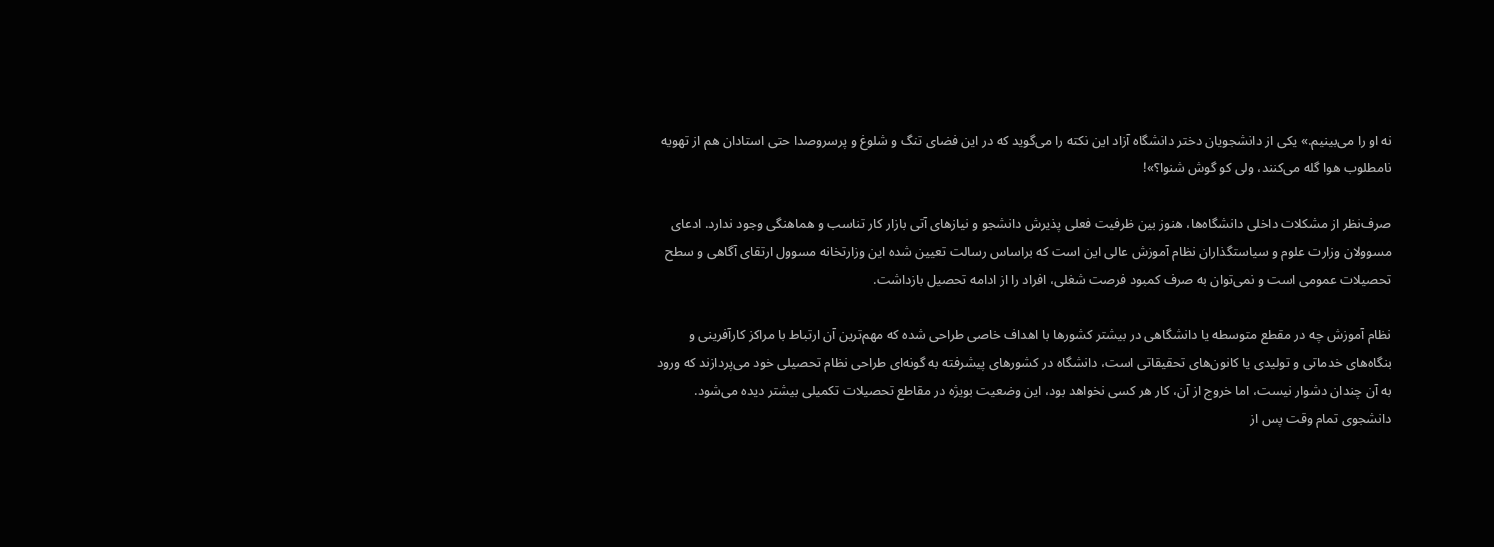نه او را می‌بینیم.» یكی از دانشجویان دختر دانشگاه آزاد این نكته را می‌گوید كه در این فضای تنگ و شلوغ و پرسروصدا حتی استادان هم از تهویه نامطلوب هوا گله می‌كنند، ولی كو گوش شنوا؟»!

صرف‌نظر از مشكلات داخلی دانشگاه‌ها، هنوز بین ظرفیت فعلی پذیرش دانشجو و نیازهای آتی بازار كار تناسب و هماهنگی وجود ندارد. ادعای مسوولان وزارت علوم و سیاستگذاران نظام آموزش عالی این است كه براساس رسالت تعیین شده این وزارتخانه مسوول ارتقای آگاهی و سطح تحصیلات عمومی است و نمی‌توان به صرف كمبود فرصت شغلی، افراد را از ادامه تحصیل بازداشت.

نظام آموزش چه در مقطع متوسطه یا دانشگاهی در بیشتر كشورها با اهداف خاصی طراحی شده كه مهم‌ترین آن ارتباط با مراكز كارآفرینی و بنگاه‌های خدماتی و تولیدی یا كانون‌های تحقیقاتی است، دانشگاه در كشور‌های پیشرفته به گونه‌ای طراحی نظام تحصیلی خود می‌پردازند كه ورود به آن چندان دشوار نیست، اما خروج از آن، كار هر كسی نخواهد بود، این وضعیت بویژه در مقاطع تحصیلات تكمیلی بیشتر دیده می‌شود. دانشجوی تمام وقت پس از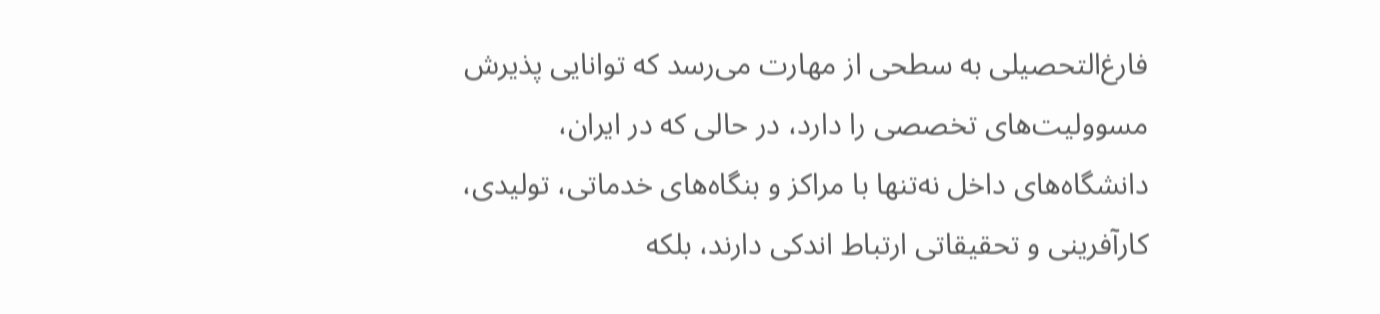فارغ‌التحصیلی به سطحی از مهارت می‌رسد كه توانایی پذیرش مسوولیت‌های تخصصی را دارد، در حالی كه در ایران، دانشگاه‌های داخل نه‌تنها با مراكز و بنگاه‌های خدماتی، تولیدی، كارآفرینی و تحقیقاتی ارتباط اندكی دارند، بلكه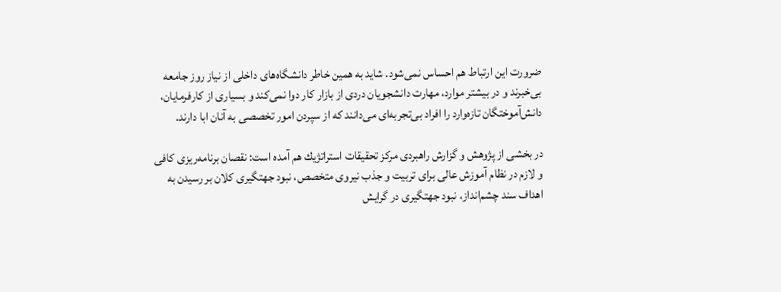ضرورت این ارتباط هم احساس نمی‌شود. شاید به همین خاطر دانشگاه‌های داخلی از نیاز روز جامعه بی‌خبرند و در بیشتر موارد، مهارت دانشجویان دردی از بازار كار دوا نمی‌كند و بسیاری از كارفرمایان، دانش‌آموختگان تازه‌وارد را افراد بی‌تجربه‌ای می‌دانند كه از سپردن امور تخصصی به آنان ابا دارند.

در بخشی از پژوهش و گزارش راهبردی مركز تحقیقات استراتژیك هم آمده است: نقصان برنامه‌ریزی كافی و لازم در نظام آموزش عالی برای تربیت و جذب نیروی متخصص، نبود جهتگیری كلان بر رسیدن به اهداف سند چشم‌انداز، نبود جهتگیری در گرایش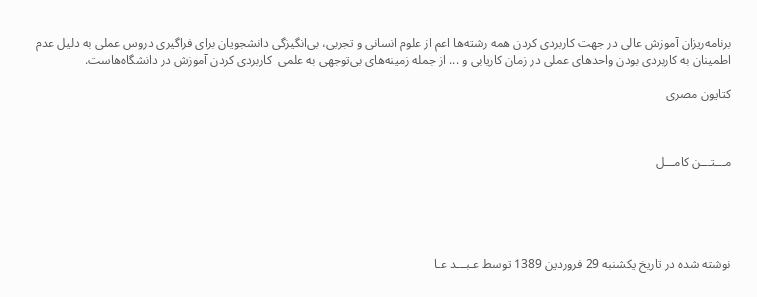برنامه‌ریزان آموزش عالی در جهت كاربردی كردن همه رشته‌ها اعم از علوم انسانی و تجربی، بی‌انگیزگی دانشجویان برای فراگیری دروس عملی به دلیل عدم اطمینان به كاربردی بودن واحدهای عملی در زمان كاریابی و ... از جمله زمینه‌های بی‌توجهی به علمی  كاربردی كردن آموزش در دانشگاه‌هاست.

كتایون مصری



مـــتـــن کامـــل





نوشته شده در تاریخ یکشنبه 29 فروردین 1389 توسط عـبـــد عـا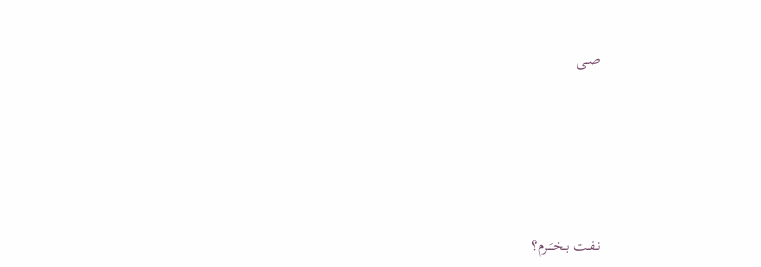صـی





نـفـت بـخـَــرم؟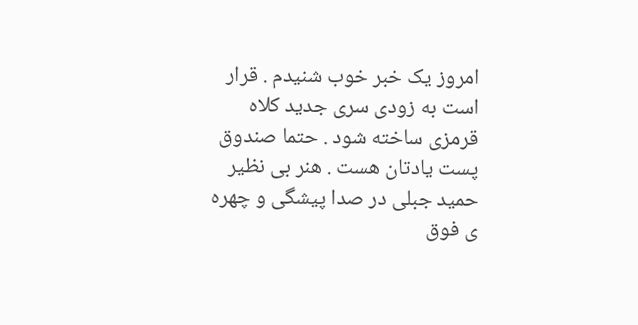امروز یک خبر خوب شنیدم . قرار است به زودی سری جدید کلاه قرمزی ساخته شود . حتما صندوق پست یادتان هست . هنر بی نظیر حمید جبلی در صدا پیشگی و چهره ی فوق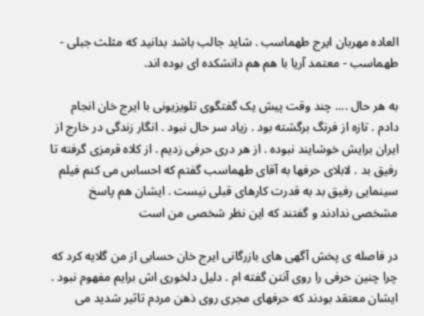العاده مهربان ایرج طهماسب . شاید جالب باشد بدانید که مثلث جبلی - طهماسب - معتمد آریا با هم هم دانشکده ای بوده اند.

به هر حال .... چند وقت پیش یک گفتگوی تلویزیونی با ایرج خان انجام دادم . تازه از فرنگ برگشته بود . زیاد سر حال نبود . انگار زندگی در خارج از ایران برایش خوشایند نبوده . از هر دری حرفی زدیم . از کلاه قرمزی گرفته تا رفیق بد . لابلای حرفها به آقای طهماسب گفتم که احساس می کنم فیلم سینمایی رفیق بد به قدرت کارهای قبلی نیست . ایشان هم پاسخ مشخصی ندادند و گفتند که این نظر شخصی من است

در فاصله ی پخش آگهی های بازرگانی ایرج خان حسابی از من گلایه کرد که چرا چنین حرفی را روی آنتن گفته ام . دلیل دلخوری اش برایم مفهوم نبود . ایشان معتقد بودند که حرفهای مجری روی ذهن مردم تاثیر شدید می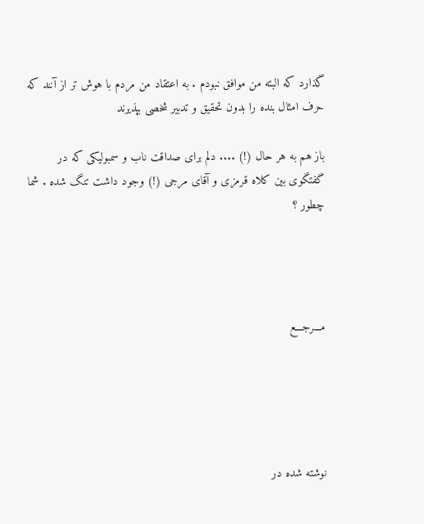گذارد که البته من موافق نبودم . به اعتقاد من مردم با هوش تر از آنند که حرف امثال بنده را بدون تحقیق و تدبیر شخصی بپذیرند

باز هم به هر حال (!) .... دلم برای صداقت ناب و سمبولیکی که در گفتگوی بین کلاه قرمزی و آقای مرجی (!) وجود داشت تنگ شده . شما چطور ؟




مـــرجـــع





نوشته شده در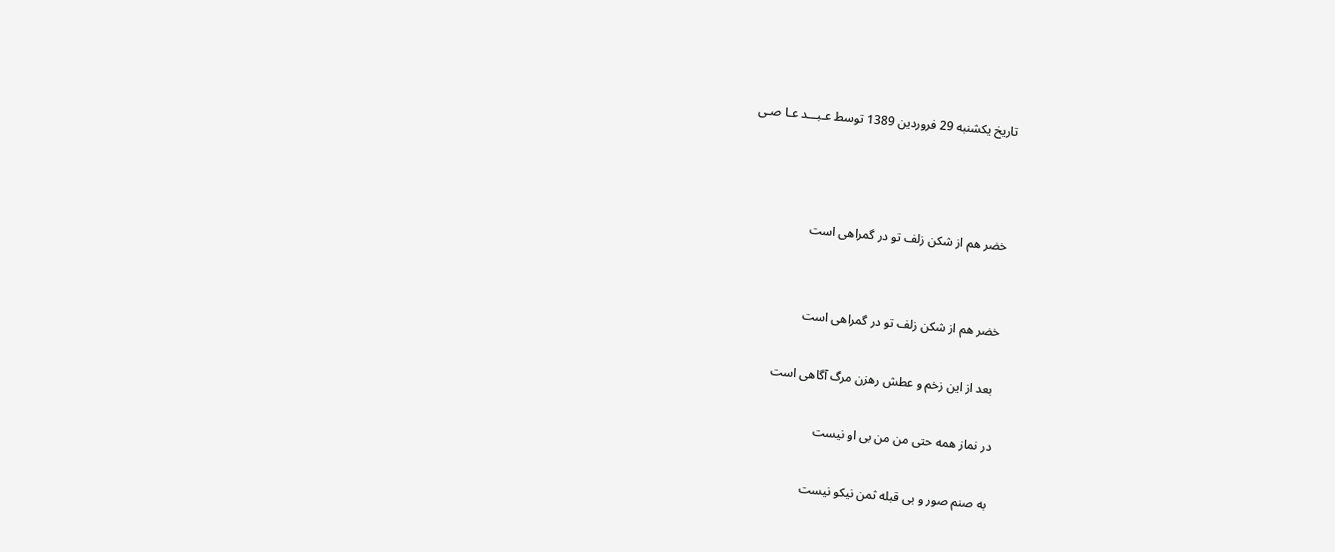تاریخ یکشنبه 29 فروردین 1389 توسط عـبـــد عـا صـی



خضر هم از شکن زلف تو در گمراهی است


خضر هم از شکن زلف تو در گمراهی است

 بعد از این زخم و عطش رهزن مرگ آگاهی است

در نماز همه حتی من من بی او نیست

به صنم صور و بی قبله ثمن نیکو نیست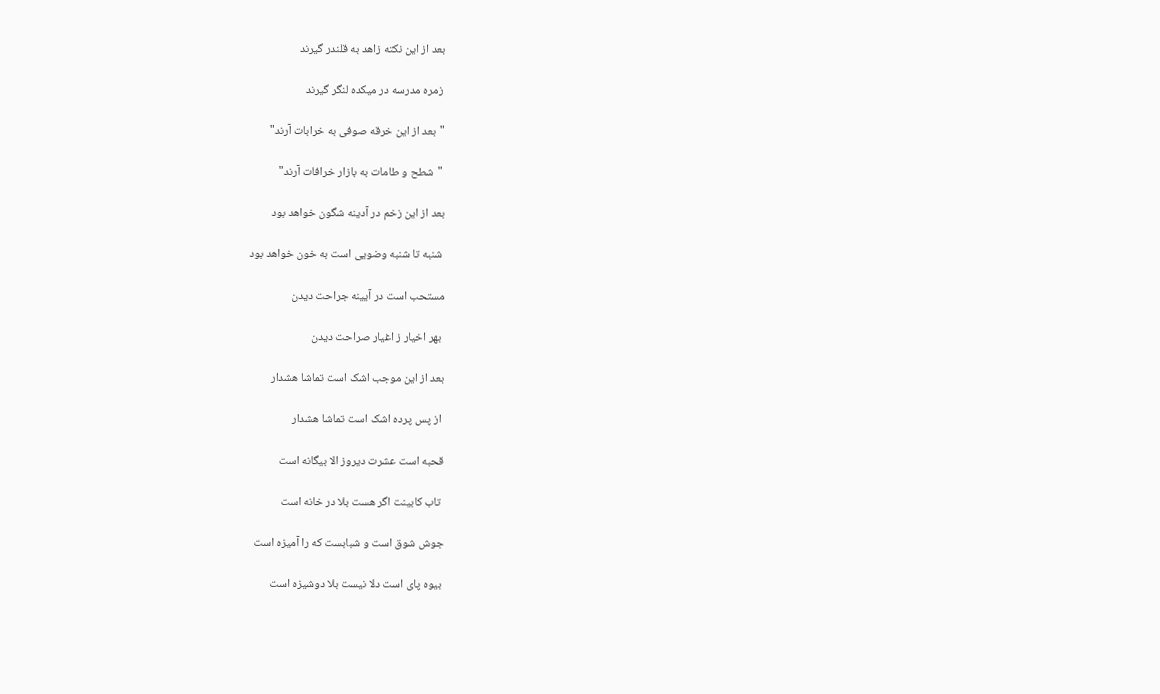بعد از این نکته زاهد به قلندر گیرند

 زمره مدرسه در میکده لنگر گیرند

"بعد از این خرقه صوفی به خرابات آرند"

 "شطح و طامات به بازار خرافات آرند"

بعد از این زخم در آدینه شگون خواهد بود

 شنبه تا شنبه وضویی است به خون خواهد بود

مستحب است در آیینه جراحت دیدن

 بهر اخیار ز اغیار صراحت دیدن

بعد از این موجب اشک است تماشا هشدار

 از پس پرده اشک است تماشا هشدار

قحبه است عشرت دیروز الا بیگانه است

 تاب کابینت اگر هست بلا در خانه است

جوش شوق است و شبابست که را آمیزه است

 بیوه پای است دلا نیست بلا دوشیزه است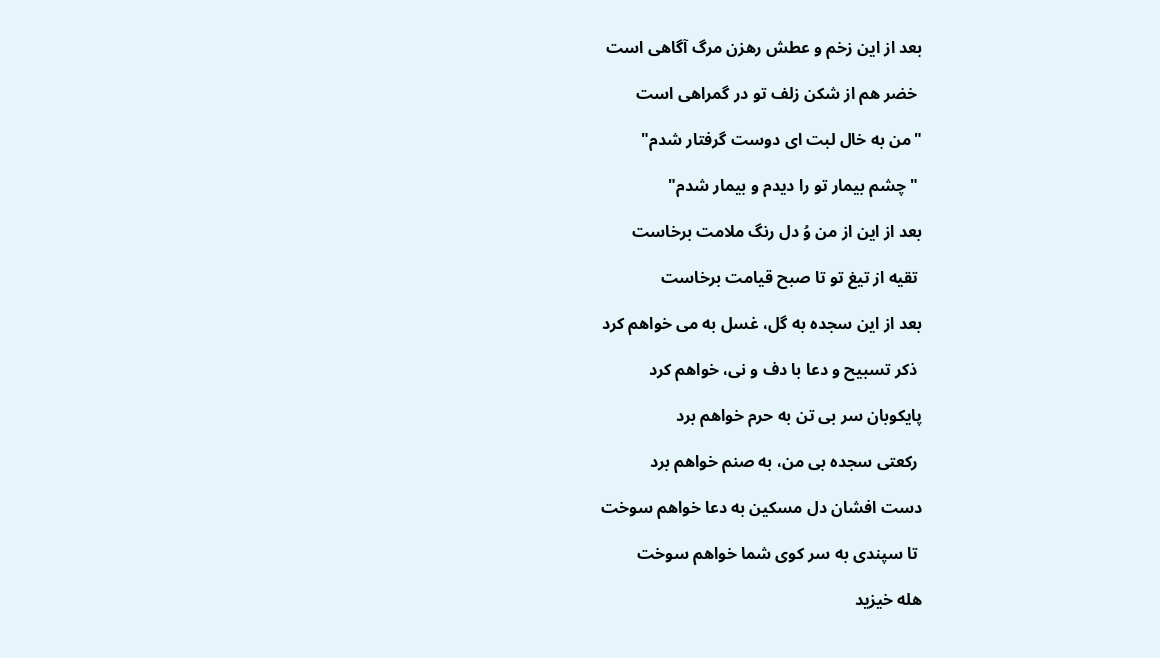بعد از این زخم و عطش رهزن مرگ آگاهی است

 خضر هم از شکن زلف تو در گمراهی است

"من به خال لبت ای دوست گرفتار شدم"

 "چشم بیمار تو را دیدم و بیمار شدم"

بعد از این از من وُ دل رنگ ملامت برخاست

 تقیه از تیغ تو تا صبح قیامت برخاست

بعد از این سجده به گل، غسل به می خواهم کرد

 ذکر تسبیح و دعا با دف و نی، خواهم کرد

پایکوبان سر بی تن به حرم خواهم برد

 رکعتی سجده بی من، به صنم خواهم برد

دست افشان دل مسکین به دعا خواهم سوخت

 تا سپندی به سر کوی شما خواهم سوخت

هله خیزید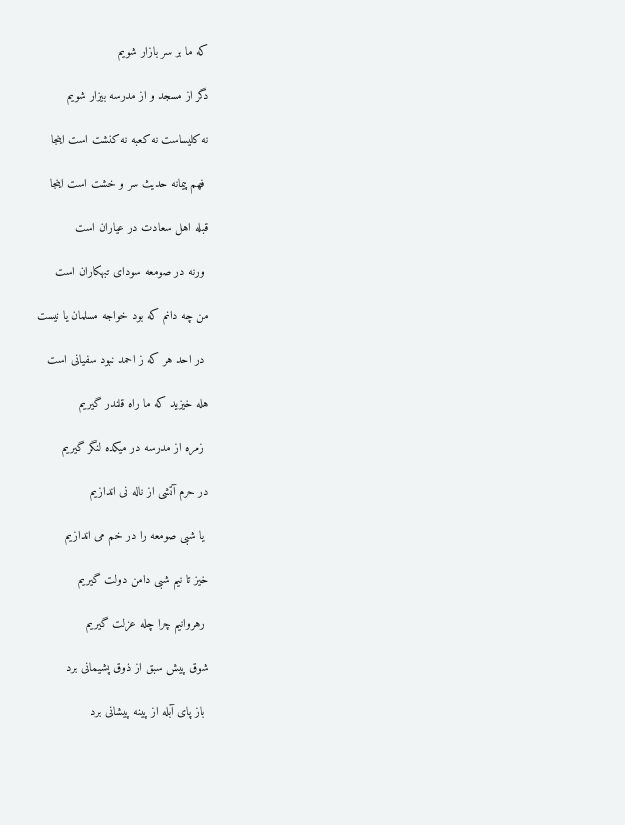که ما بر سر بازار شویم

دگر از مسجد و از مدرسه بیزار شویم

نه کلیساست نه کعبه نه کنشت است اینجا

 فهم پیمانه حدیث سر و خشت است اینجا

قبله اهل سعادت در عیاران است

 ورنه در صومعه سودای تبهکاران است

من چه دانم که بود خواجه مسلمان یا نیست

 در احد هر که ز احمد نبود سفیانی است

هله خیزید که ما راه قلندر گیریم

 زمره از مدرسه در میکده لنگر گیریم

در حرم آتشی از ناله نی اندازیم

 یا شبی صومعه را در خم می اندازیم

خیز تا نیم شبی دامن دولت گیریم

 رهروانیم چرا چله عزلت گیریم

شوق پیش سبق از ذوق پشیمانی برد

 باز پای آبله از پینه پیشانی برد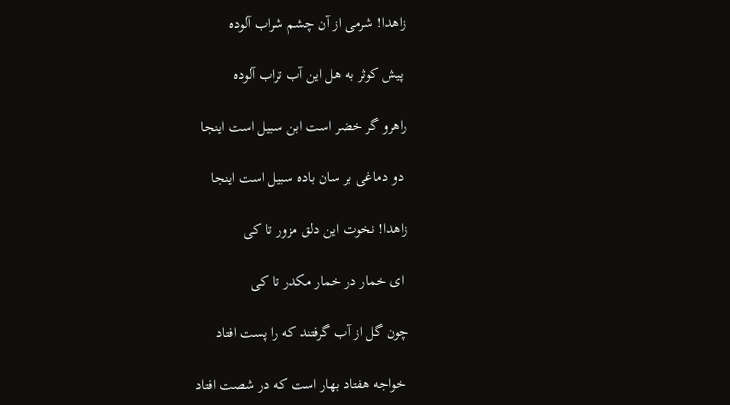زاهدا! شرمی از آن چشم شراب آلوده

 پیش کوثر به هل این آب تراب آلوده

راهرو گر خضر است ابن سبیل است اینجا

 دو دماغی بر سان باده سبیل است اینجا

زاهدا! نخوت این دلق مزور تا کی

 ای خمار در خمار مکدر تا کی

چون گل از آب گرفتند که را پست افتاد

 خواجه هفتاد بهار است که در شصت افتاد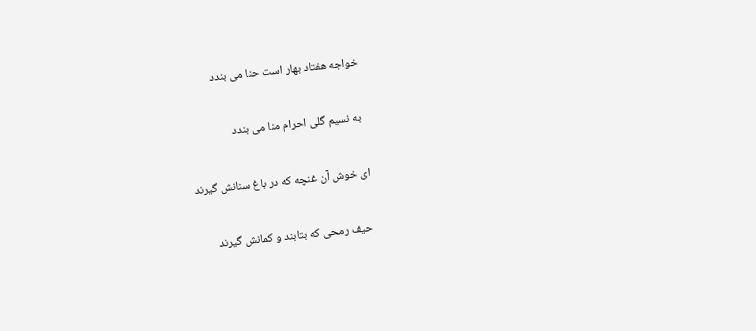خواجه هفتاد بهار است حنا می بندد

 به نسیم گلی احرام منا می بندد

ای خوش آن غنچه که در باغ سنانش گیرند

 حیف رمحی که بتابند و کمانش گیرند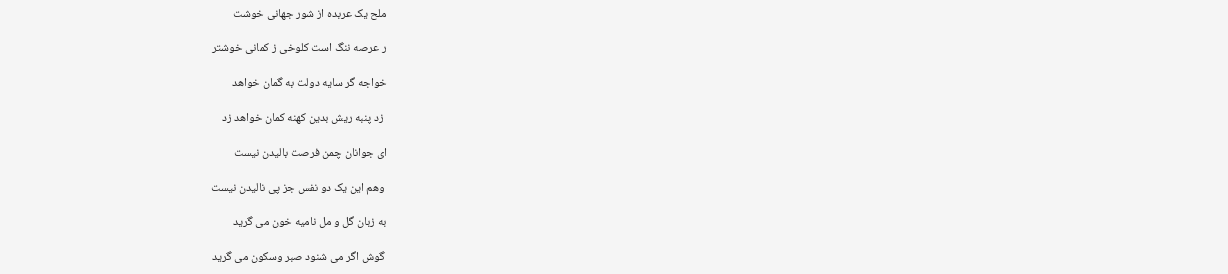ملح یک عربده از شور جهانی خوشت

ر عرصه ننگ است کلوخی ز کمانی خوشتر

خواجه گر سایه دولت به گمان خواهد

 زد پنبه ریش بدین کهنه کمان خواهد زد

ای جوانان چمن فرصت بالیدن نیست

 وهم این یک دو نفس جز پی نالیدن نیست

به زبان گل و مل نامیه خون می گرید

 گوش اگر می شنود صبر وسکون می گرید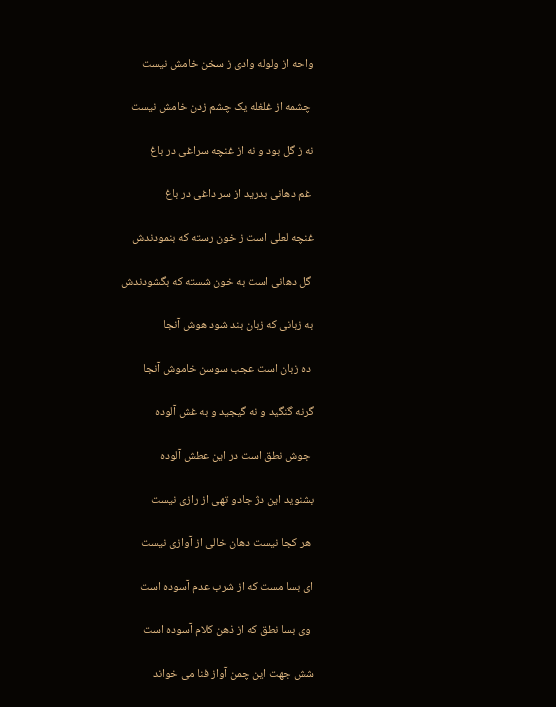واحه از ولوله وادی ز سخن خامش نیست

 چشمه از غلغله یک چشم زدن خامش نیست

نه ز گل بود و نه از غنچه سراغی در باغ

 غم دهانی بدرید از سر داغی در باغ

غنچه لعلی است ز خون رسته که بنمودندش

 گل دهانی است به خون شسته که بگشودندش

به زبانی که زبان بند شود هوش آنجا

 ده زبان است عجب سوسن خاموش آنجا

گرنه گنگید و نه گیجید و به غش آلوده

 جوش نطق است در این عطش آلوده

بشنوید این دژ جادو تهی از رازی نیست

 هر کجا نیست دهان خالی از آوازی نیست

ای بسا مست که از شرب عدم آسوده است

 وی بسا نطق که از ذهن کلام آسوده است

شش جهت این چمن آواز فنا می خواند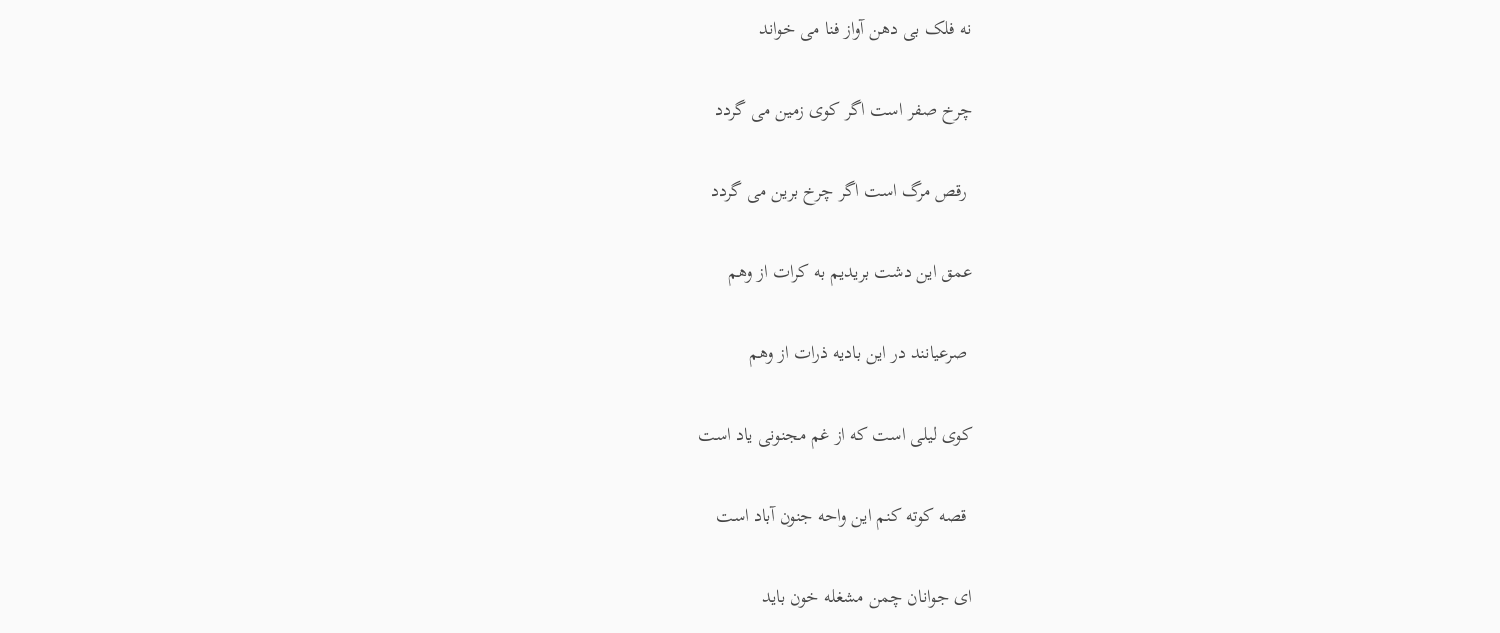نه فلک بی دهن آواز فنا می خواند

چرخ صفر است اگر کوی زمین می گردد

 رقص مرگ است اگر چرخ برین می گردد

عمق این دشت بریدیم به کرات از وهم

 صرعیانند در این بادیه ذرات از وهم

کوی لیلی است که از غم مجنونی یاد است

 قصه کوته کنم این واحه جنون آباد است

ای جوانان چمن مشغله خون باید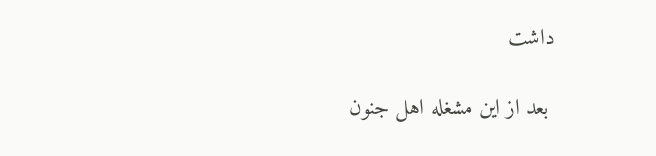داشت

 بعد از این مشغله اهل جنون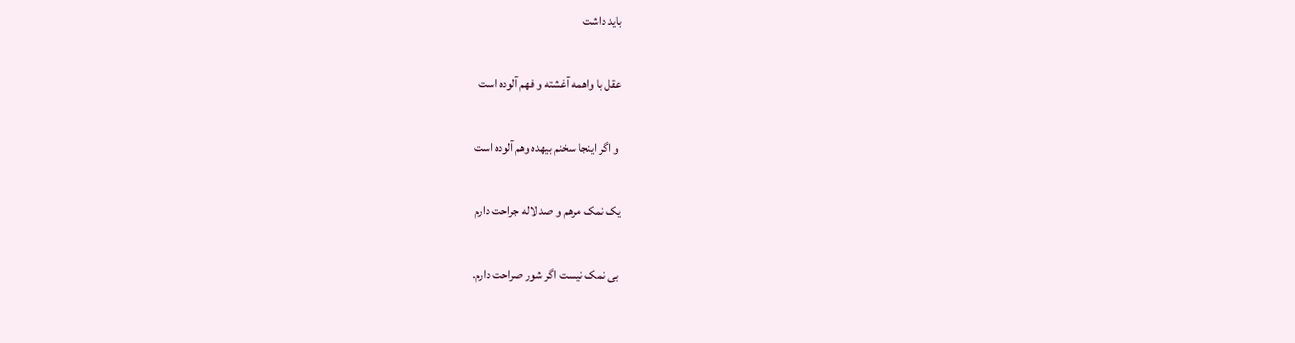باید داشت

عقل با واهمه آغشته و فهم آلوده است

 و اگر اینجا سخنم بیهده وهم آلوده است

یک نمک مرهم و صد لاله جراحت دارم

 بی نمک نیست اگر شور صراحت دارم.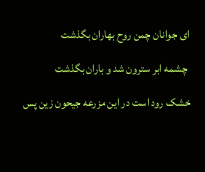ای جوانان چمن روح بهاران بگذشت

 چشمه ابر سترون شد و باران بگذشت

خشک رود است در این مزرعه جیحون زین پس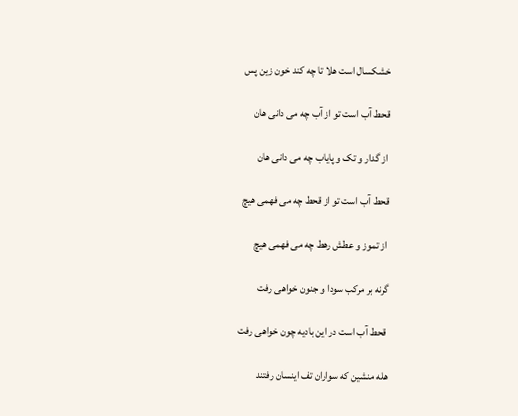خشکسال است هلا تا چه کند خون زین پس

قحط آب است تو از آب چه می دانی هان

 از گدار و تک و پایاب چه می دانی هان

قحط آب است تو از قحط چه می فهمی هیچ

 از تموز و عطش رهط چه می فهمی هیچ

گرنه بر مرکب سودا و جنون خواهی رفت

 قحط آب است در این بادیه چون خواهی رفت

هله منشین که سواران تف اینسان رفتند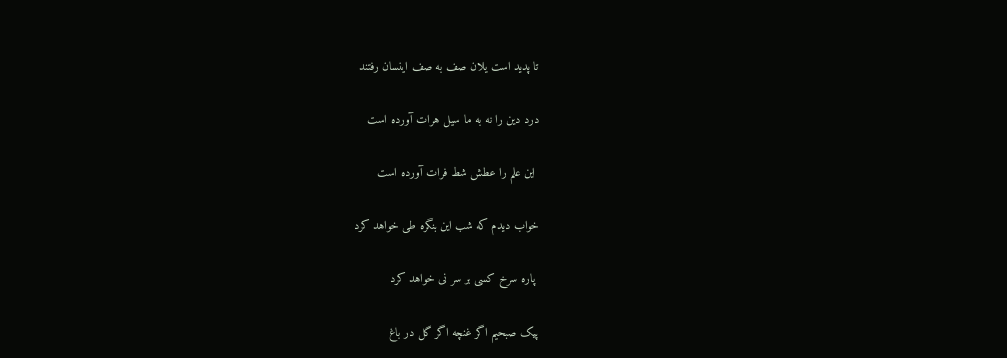تا پدید است یلان صف به صف اینسان رفتند

درد دین را نه به ما سیل هرات آورده است

 این علم را عطش شط فرات آورده است

خواب دیدم که شب این بنگره طی خواهد کرد

 پاره سرخ کسی بر سر نی خواهد کرد

پیک صبحیم اگر غنچه اگر گل در باغ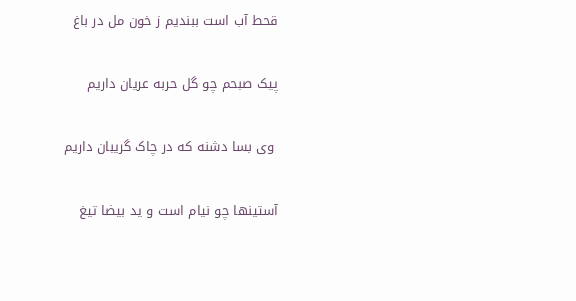قحط آب است ببندیم ز خون مل در باغ

پیک صبحم چو گل حربه عریان داریم

 وی بسا دشنه که در چاک گریبان داریم

آستینها چو نیام است و ید بیضا تیغ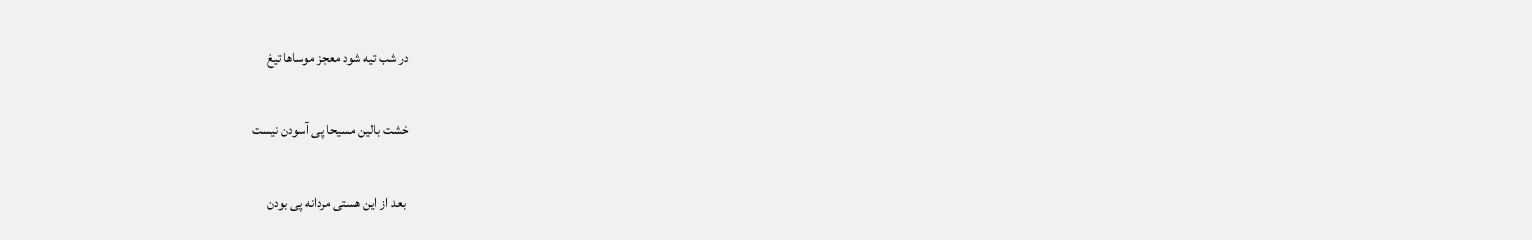در شب تیه شود معجز موساها تیغ

خشت بالین مسیحا پی آسودن نیست

 بعد از این هستی مردانه پی بودن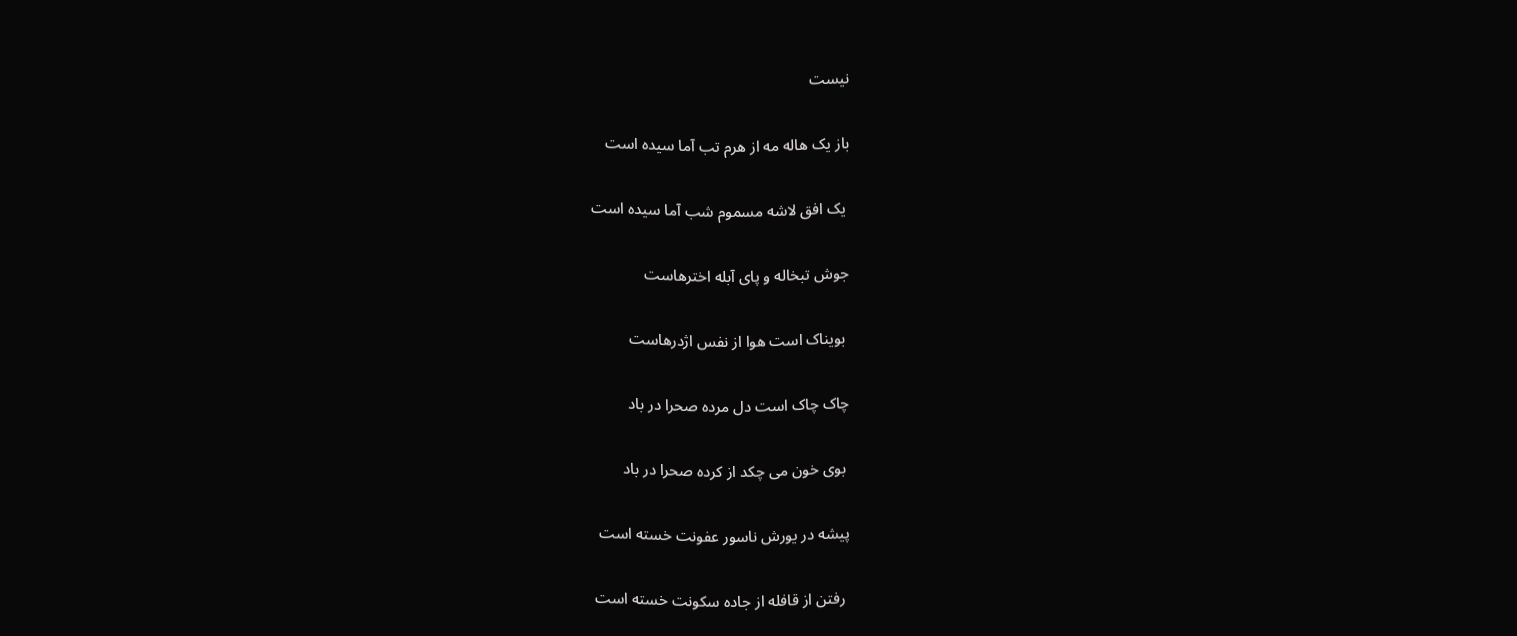نیست

باز یک هاله مه از هرم تب آما سیده است

 یک افق لاشه مسموم شب آما سیده است

جوش تبخاله و پای آبله اخترهاست

 بویناک است هوا از نفس اژدرهاست

چاک چاک است دل مرده صحرا در باد

 بوی خون می چکد از کرده صحرا در باد

پیشه در یورش ناسور عفونت خسته است

 رفتن از قافله از جاده سکونت خسته است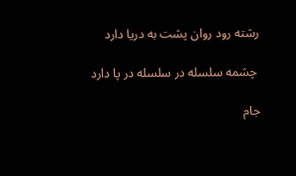رشته رود روان پشت به دریا دارد

 چشمه سلسله در سلسله در پا دارد

جام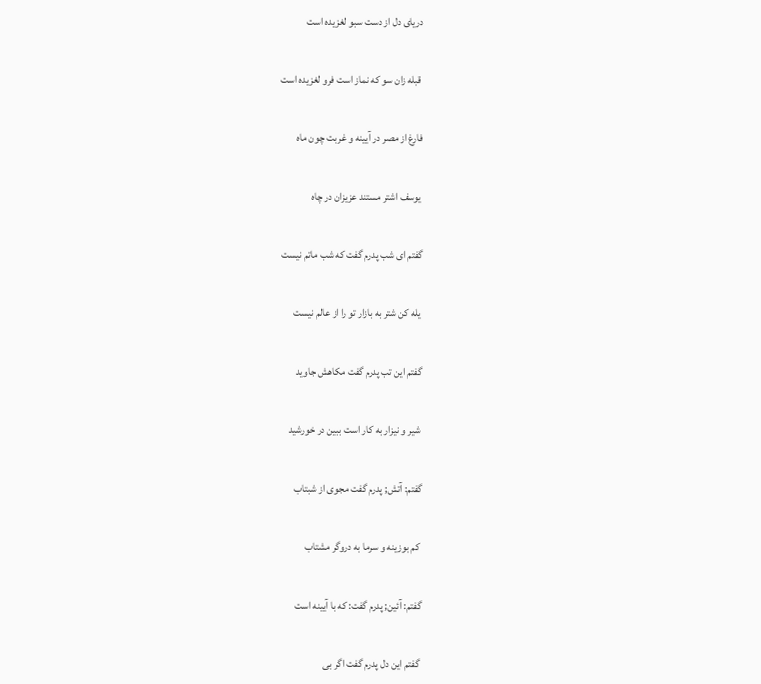دریای دل از دست سبو لغزیده است

 قبله زان سو که نماز است فرو لغزیده است

فارغ از مصر در آیینه و غربت چون ماه

 یوسف اشتر مستند عزیزان در چاه

گفتم ای شب پدرم گفت که شب ماتم نیست

 یله کن شتر به بازار تو را از عالم نیست

گفتم این تب پدرم گفت مکاهش جاوید

 شیر و نیزار به کار است ببین در خورشید

گفتم: آتش; پدرم گفت مجوی از شبتاب

 کم بوزینه و سرما به دروگر مشتاب

گفتم: آئین; پدرم گفت: که با آیینه است

 گفتم این دل پدرم گفت اگر بی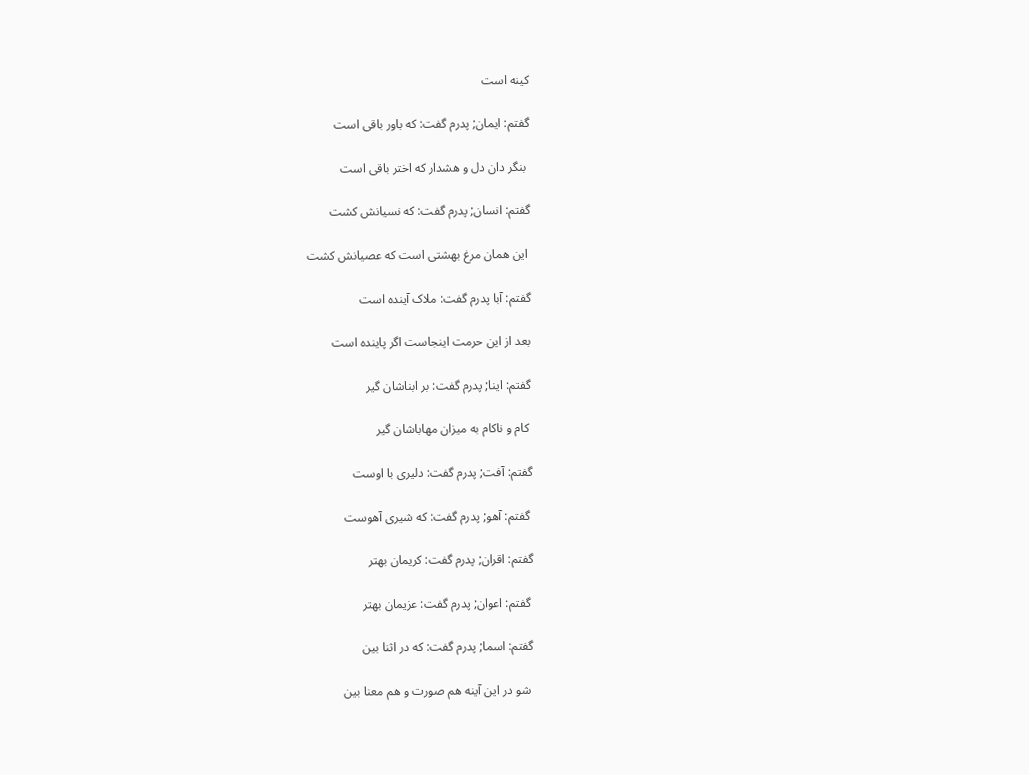کینه است

گفتم: ایمان; پدرم گفت: که باور باقی است

 بنگر دان دل و هشدار که اختر باقی است

گفتم: انسان; پدرم گفت: که نسیانش کشت

 این همان مرغ بهشتی است که عصیانش کشت

گفتم: آبا پدرم گفت: ملاک آینده است

بعد از این حرمت اینجاست اگر پاینده است

گفتم: اینا; پدرم گفت: بر ابناشان گیر

 کام و ناکام به میزان مهاباشان گیر

گفتم: آفت; پدرم گفت: دلیری با اوست

 گفتم: آهو; پدرم گفت: که شیری آهوست

گفتم: اقران; پدرم گفت: کریمان بهتر

 گفتم: اعوان; پدرم گفت: عزیمان بهتر

گفتم: اسما; پدرم گفت: که در اثنا بین

 شو در این آینه هم صورت و هم معنا بین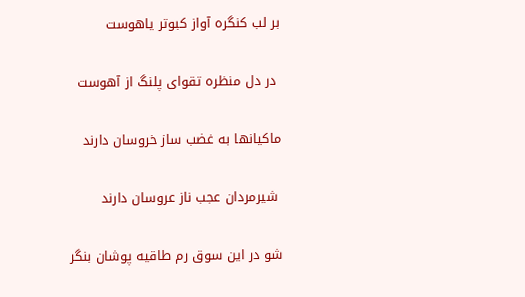بر لب کنگره آواز کبوتر یاهوست

 در دل منظره تقوای پلنگ از آهوست

ماکیانها به غضب ساز خروسان دارند

 شیرمردان عجب ناز عروسان دارند

شو در این سوق رم طاقیه پوشان بنگر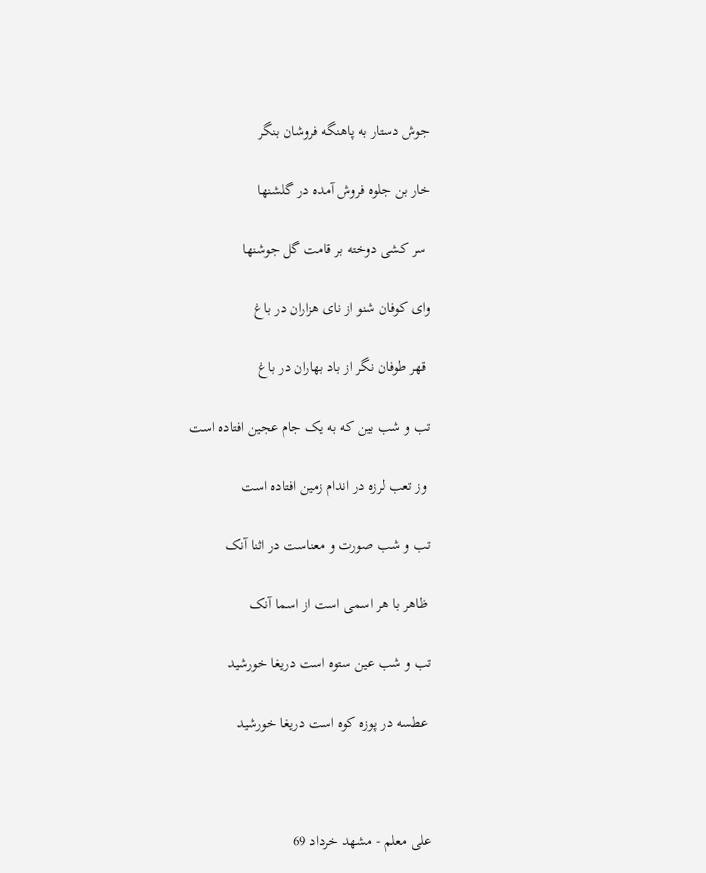جوش دستار به پاهنگه فروشان بنگر

خار بن جلوه فروش آمده در گلشنها

 سر کشی دوخته بر قامت گل جوشنها

وای کوفان شنو از نای هزاران در باغ

 قهر طوفان نگر از باد بهاران در باغ

تب و شب بین که به یک جام عجین افتاده است

 وز تعب لرزه در اندام زمین افتاده است

تب و شب صورت و معناست در اثنا آنک

 ظاهر با هر اسمی است از اسما آنک

تب و شب عین ستوه است دریغا خورشید

 عطسه در پوزه کوه است دریغا خورشید



علی معلم - مشهد خرداد 69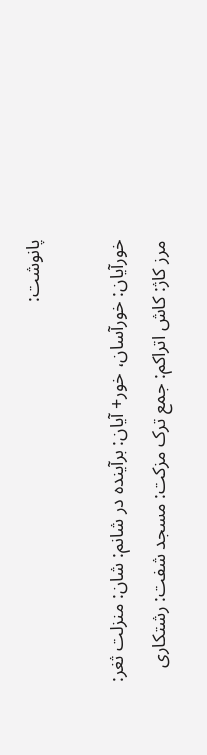پانوشت:

خورآیان: خورآسان، خور+ آیان: برآینده در شانم: شان: منزلت ثغر: مرز کاژ: کاش اتراکم: جمع ترک مزکت: مسجد شفت: رشتکاری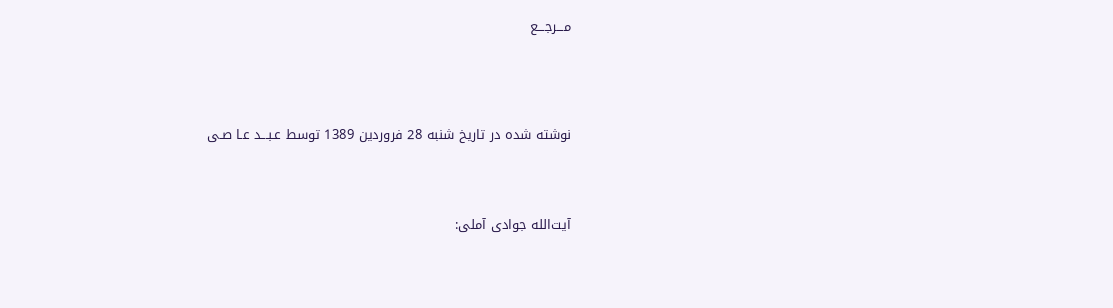مـــرجـــع





نوشته شده در تاریخ شنبه 28 فروردین 1389 توسط عـبـــد عـا صـی




آیت‌الله جوادی آملی: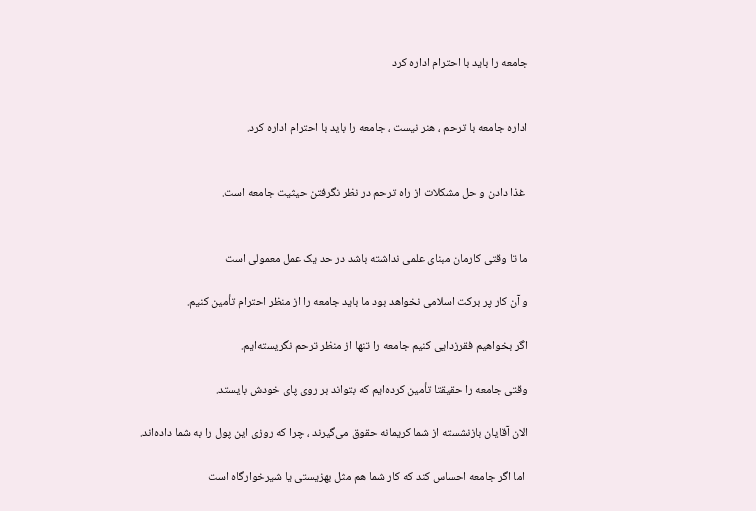جامعه را باید با احترام اداره کرد


اداره جامعه با ترحم ، هنر نیست ، جامعه را باید با احترام اداره کرد.


 غذا دادن و حل مشکلات از راه ترحم در نظر نگرفتن حیثیت جامعه است.


ما تا وقتی کارمان مبنای علمی نداشته باشد در حد یک عمل معمولی است

و آن کار پر برکت اسلامی نخواهد بود ما باید جامعه را از منظر احترام تأمین کنیم.

اگر بخواهیم فقرزدایی کنیم جامعه را تنها از منظر ترحم نگریسته‌ایم.

وقتی جامعه را حقیقتا تأمین کرده‌ایم که بتواند بر روی پای خودش بایستد.

الان آقایان بازنشسته از شما کریمانه حقوق می‌گیرند ، چرا که روزی این پول را به شما داده‌اند.

 اما اگر جامعه احساس کند که کار شما هم مثل بهزیستی یا شیرخوارگاه است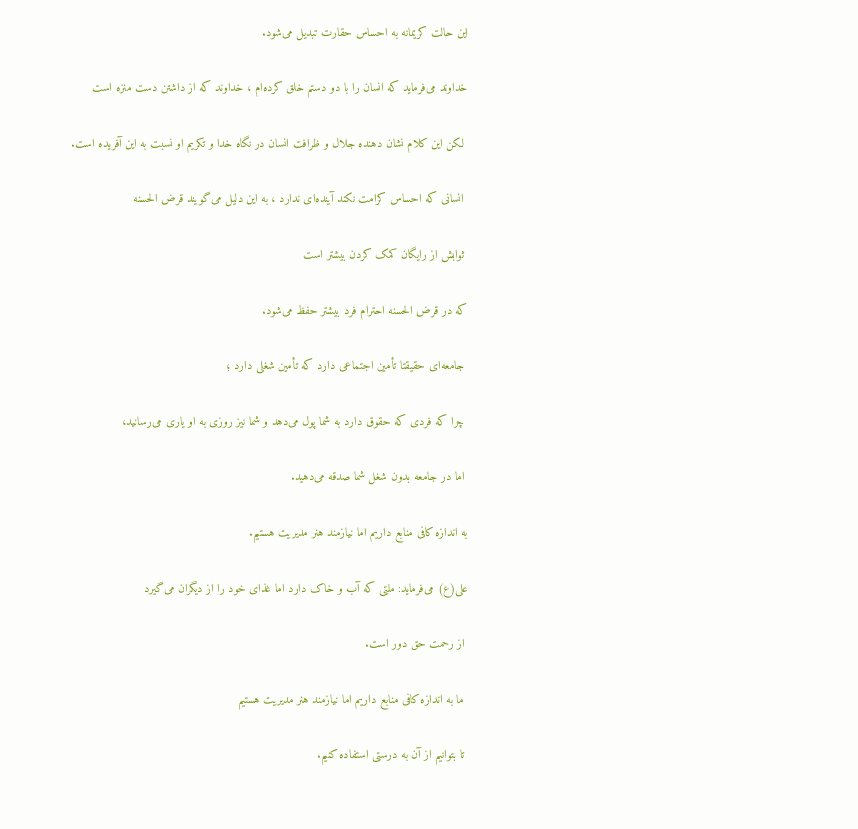این حالت کریمانه به احساس حقارت تبدیل می‌شود.

خداوند می‌فرماید که انسان را با دو دستم خلق کرده‌ام ، خداوند که از داشتن دست منزه است

 لکن این کلام نشان دهنده جلال و ظرافت انسان در نگاه خدا و تکریم او نسبت به این آفریده است.

 انسانی که احساس کرامت نکند آینده‌ای ندارد ، به این دلیل می‌گویند قرض الحسنه

 ثوابش از رایگان کمک کردن بیشتر است

که در قرض الحسنه احترام فرد بیشتر حفظ می‌شود.

 جامعه‌ای حقیقتا تأمین اجتماعی دارد که تأمین شغلی دارد ؛

 چرا که فردی که حقوق دارد به شما پول می‌دهد و شما نیز روزی به او یاری می‌رسانید،

 اما در جامعه بدون شغل شما صدقه می‌دهید.

به اندازه کافی منابع داریم اما نیازمند هنر مدیریت هستیم.

علی(ع) می‌فرماید: ملتی که آب و خاک دارد اما غذای خود را از دیگران می‌گیرد

 از رحمت حق دور است.

 ما به اندازه کافی منابع داریم اما نیازمند هنر مدیریت هستیم

 تا بتوانیم از آن به درستی استفاده کنیم.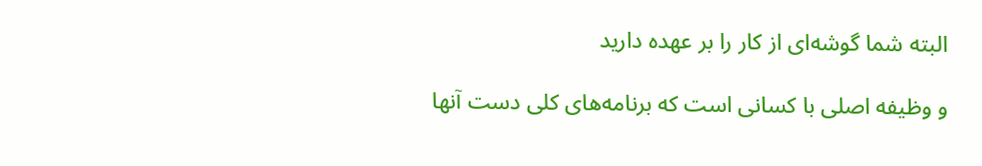البته شما گوشه‌ای از کار را بر عهده دارید

و وظیفه اصلی با کسانی است که برنامه‌های کلی دست آنها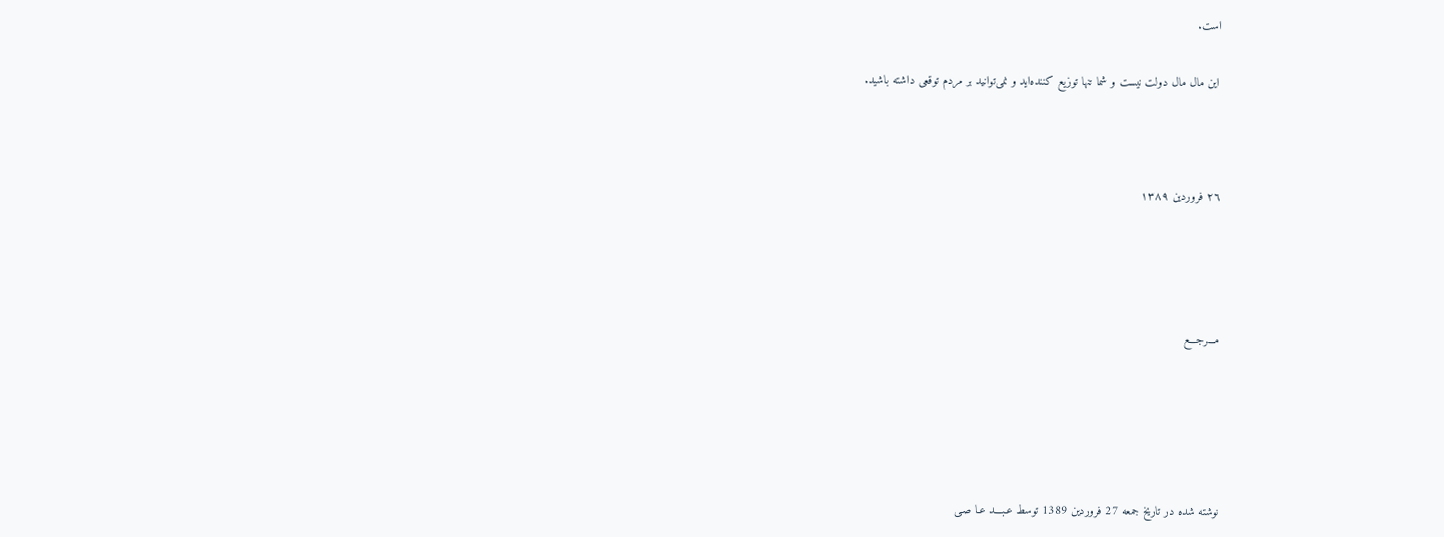است.

 این مال مال دولت نیست و شما تنها توزیع کننده‌اید و نمی‌توانید بر مردم توقعی داشته باشید.



٢٦ فروردین ١٣٨٩




مـــرجـــع





نوشته شده در تاریخ جمعه 27 فروردین 1389 توسط عـبـــد عـا صـی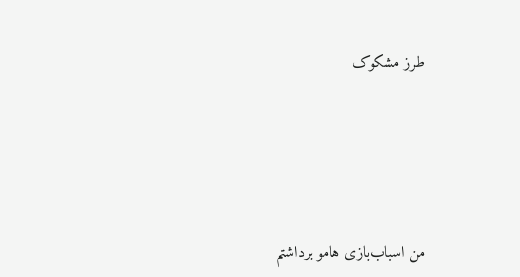طرز مشکوک





من اسباب‌بازی هامو برداشتم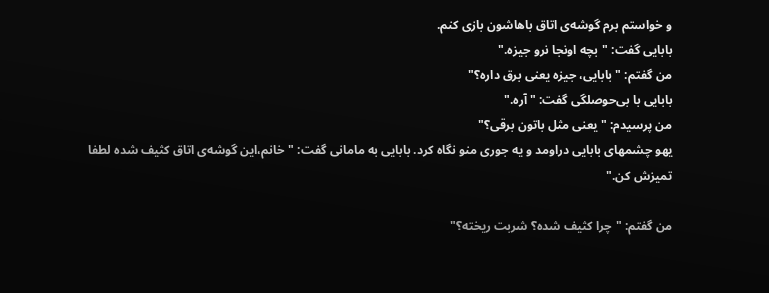و خواستم برم گوشه‌ی اتاق باهاشون بازی کنم.
بابایی گفت: "بچه اونجا نرو جیزه."
من گفتم: "بابایی، جیزه یعنی برق داره؟"
بابایی با بی‌حوصلگی گفت: "آره."
من پرسیدم: "یعنی مثل باتون برقی؟"
یهو چشمهای بابایی دراومد و یه جوری منو نگاه کرد. بابایی به مامانی گفت: "خانم،این گوشه‌ی اتاق کثیف شده لطفا تمیزش کن."

من گفتم: "چرا کثیف شده؟ شربت ریخته؟"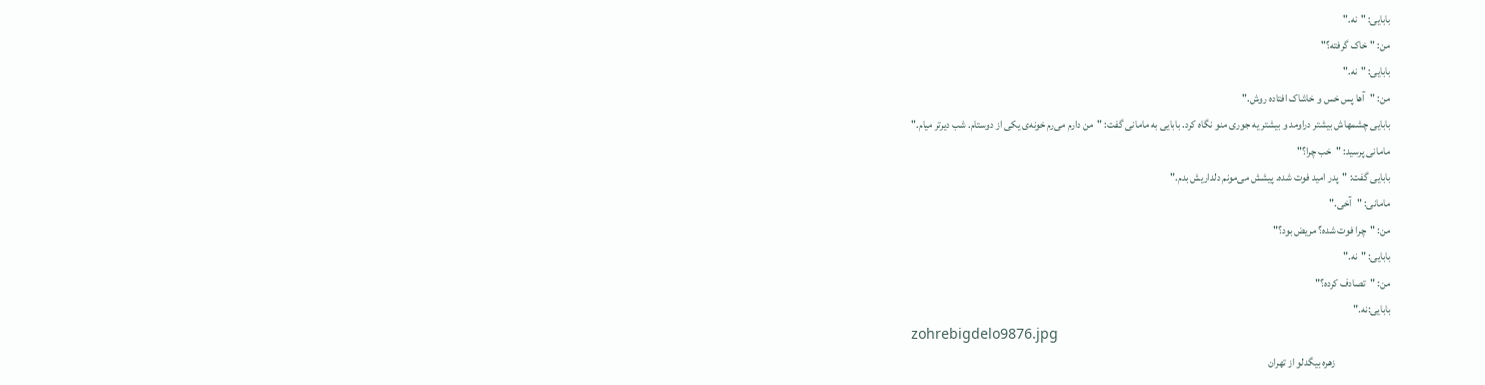بابایی: "نه."
من: "خاک گرفته؟"
بابایی: "نه."
من: "آها پس خس و خاشاک افتاده روش."
بابایی چشمهاش بیشتر دراومد و بیشتر یه جوری منو نگاه کرد. بابایی به مامانی گفت: "من دارم می‌رم خونه‌ی یکی از دوستام. شب دیرتر میام."
مامانی پرسید: "خب چرا؟"
بابایی گفت: "پدر امید فوت شده. پیشش می‌مونم دلداریش بدم."
مامانی: "آخی."
من: "چرا فوت شده؟ مریض بود؟"
بابایی: "نه."
من: "تصادف کرده؟"
بابایی:نه."
zohrebigdelo9876.jpg
                          زهره بیگدلو از تهران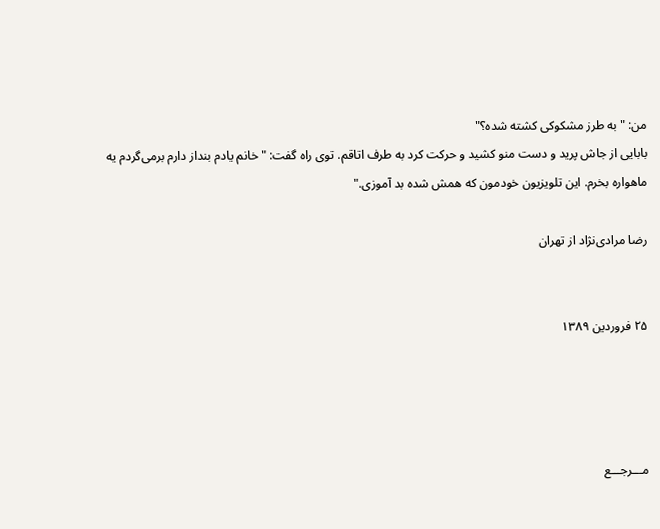من: "به طرز مشکوکی کشته شده؟"
بابایی از جاش پرید و دست منو کشید و حرکت کرد به طرف اتاقم. توی راه گفت: "خانم یادم بنداز دارم برمی‌گردم یه ماهواره بخرم. این تلویزیون خودمون که همش شده بد آموزی."

رضا مرادی‌نژاد از تهران


۲۵ فروردین ۱۳۸۹




مـــرجـــع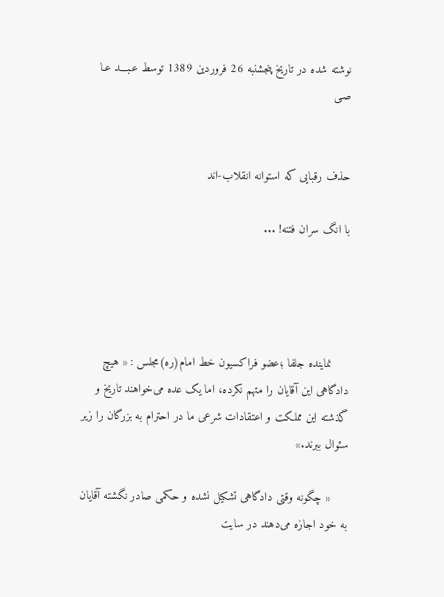نوشته شده در تاریخ پنجشنبه 26 فروردین 1389 توسط عـبـــد عـا صـی


حذف رقبایی که استوانه انقلاب-اند

با انگ سران فتنه! ...




     نماینده جلفا ؛عضو فراکسیون خط امام(ره)مجلس : « هیچ دادگاهی این آقایان را متهم نکرده، اما یک عده می‌خواهند تاریخ و گذشته این مملکت و اعتقادات شرعی ما در احترام به بزرگان را زیر سئوال ببرند.»

     « چگونه وقتی دادگاهی تشکیل نشده و حکمی صادر نگشته آقایان به خود اجازه می‌دهند در سایت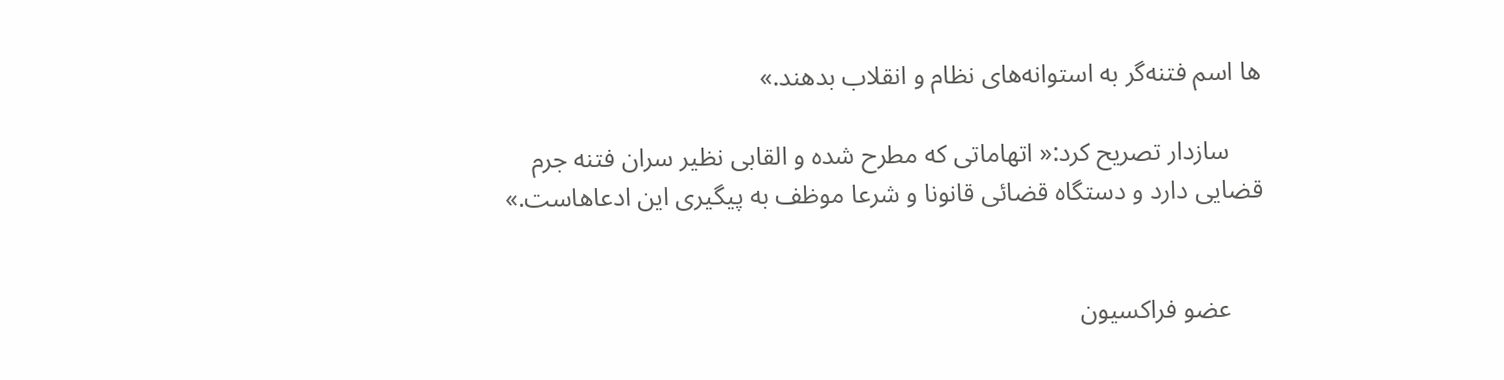ها اسم فتنه‌گر به استوانه‌های نظام و انقلاب بدهند.»

     سازدار تصریح کرد:« اتهاماتی که مطرح شده و القابی نظیر سران فتنه جرم قضایی دارد و دستگاه قضائی قانونا و شرعا موظف به پیگیری این ادعاهاست.»


     عضو فراکسیون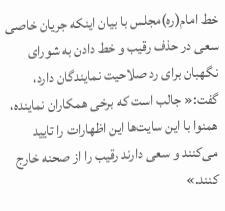خط امام(ره)مجلس با بیان اینکه جریان خاصی سعی در حذف رقیب و خط دادن به شورای نگهبان برای رد صلاحیت نمایندگان دارد، گفت:« جالب است که برخی همکاران نماینده، همنوا با این سایت‌ها این اظهارات را تایید می‌کنند و سعی دارند رقیب را از صحنه خارج کنند.»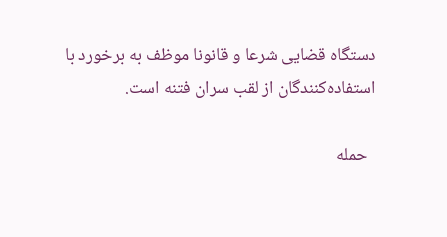دستگاه قضایی شرعا و قانونا موظف به برخورد با استفاده‌کنندگان از لقب سران فتنه است.

  حمله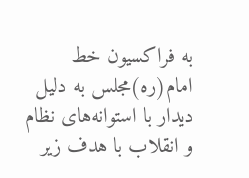به فراکسیون خط امام(ره)مجلس به دلیل دیدار با استوانه‌های نظام و انقلاب با هدف زیر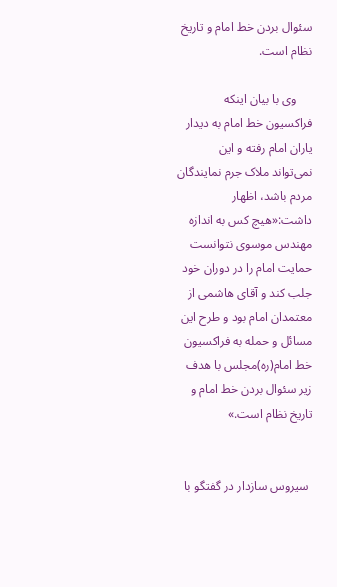سئوال بردن خط امام و تاریخ نظام است.

     وی با بیان اینکه فراکسیون خط امام به دیدار یاران امام رفته و این نمی‌تواند ملاک جرم نمایندگان مردم باشد، اظهار داشت:«هیچ کس به اندازه مهندس موسوی نتوانست حمایت امام را در دوران خود جلب کند و آقای هاشمی از معتمدان امام بود و طرح این مسائل و حمله به فراکسیون خط امام(ره)مجلس با هدف زیر سئوال بردن خط امام و تاریخ نظام است.»


 سیروس سازدار در گفتگو با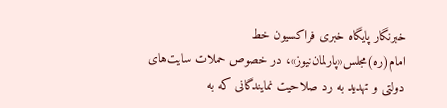خبرنگار پایگاه خبری فراکسیون خط امام(ره)مجلس«پارلمان‌نیوز»، در خصوص حملات سایت‌های دولتی و تهدید به رد صلاحیت نمایندگانی که به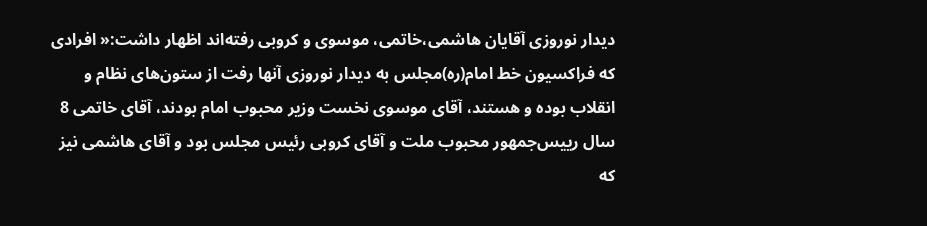دیدار نوروزی آقایان هاشمی،خاتمی، موسوی و کروبی رفته‌اند اظهار داشت:« افرادی که فراکسیون خط امام(ره)مجلس به دیدار نوروزی آنها رفت از ستون‌های نظام و انقلاب بوده و هستند، آقای موسوی نخست وزیر محبوب امام بودند، آقای خاتمی 8 سال رییس‌جمهور محبوب ملت و آقای کروبی رئیس مجلس بود و آقای هاشمی نیز که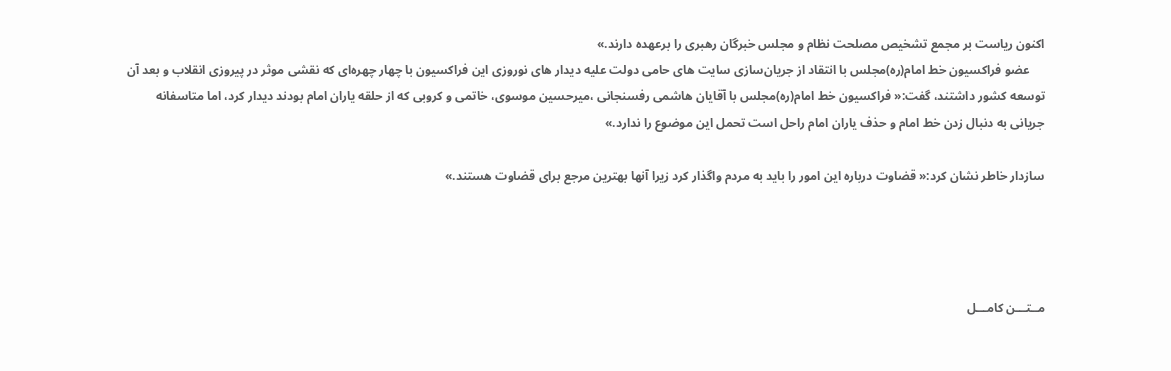اکنون ریاست بر مجمع تشخیص مصلحت نظام و مجلس خبرگان رهبری را برعهده دارند.»
     عضو فراکسیون خط امام(ره)مجلس با انتقاد از جریان‌سازی سایت های حامی دولت علیه دیدار های نوروزی این فراکسیون با چهار چهره‌ای که نقشی موثر در پیروزی انقلاب و بعد آن توسعه کشور داشتند، گفت:« فراکسیون خط امام(ره)مجلس با آقایان هاشمی رفسنجانی ،میرحسین موسوی، خاتمی و کروبی که از حلقه یاران امام بودند دیدار کرد، اما متاسفانه جریانی به دنبال زدن خط امام و حذف یاران امام راحل است تحمل این موضوع را ندارد.»

سازدار خاطر نشان کرد:« قضاوت درباره این امور را باید به مردم واگذار کرد زیرا آنها بهترین مرجع برای قضاوت هستند.»




مــتـــن کامـــل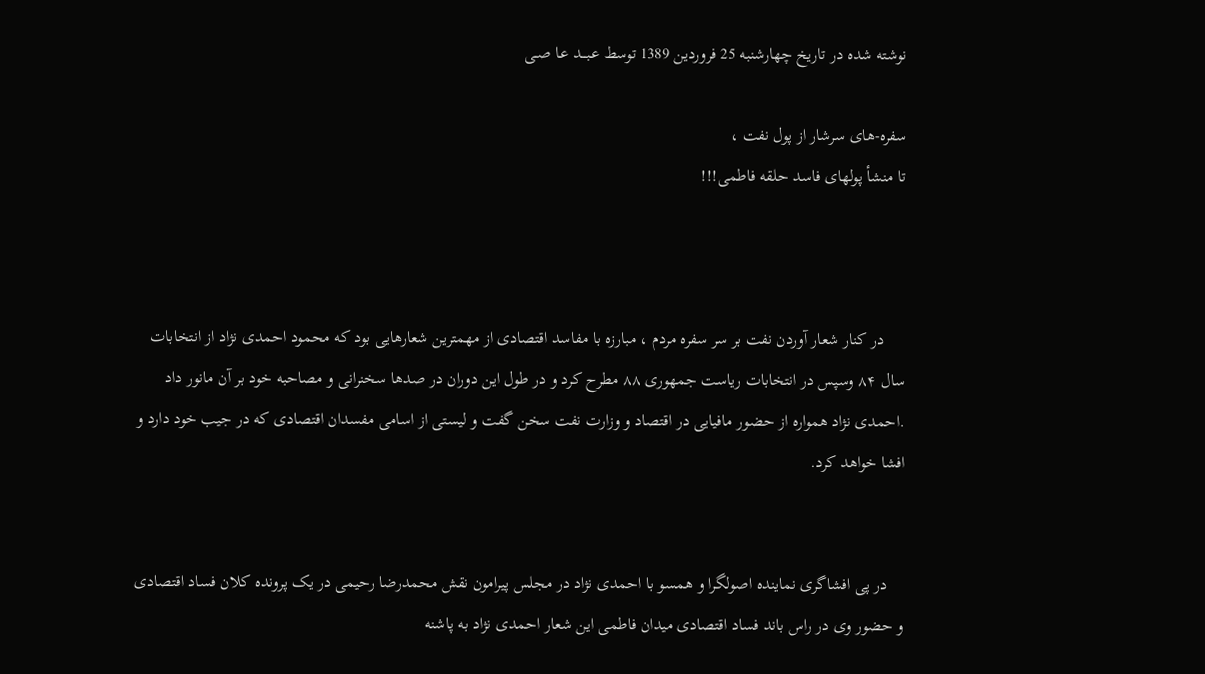نوشته شده در تاریخ چهارشنبه 25 فروردین 1389 توسط عـبـــد عـا صـی

سفره-های سرشار از پول نفت ،
تا منشأ پولهای فاسد حلقه فاطمی!!!



     در کنار شعار آوردن نفت بر سر سفره مردم ، مبارزه با مفاسد اقتصادی از مهمترین شعارهایی بود که محمود احمدی نژاد از انتخابات سال ۸۴ وسپس در انتخابات ریاست جمهوری ۸۸ مطرح کرد و در طول این دوران در صدها سخنرانی و مصاحبه خود بر آن مانور داد .احمدی نژاد همواره از حضور مافیایی در اقتصاد و وزارت نفت سخن گفت و لیستی از اسامی مفسدان اقتصادی که در جیب خود دارد و افشا خواهد کرد.


    در پی افشاگری نماینده اصولگرا و همسو با احمدی نژاد در مجلس پیرامون نقش محمدرضا رحیمی در یک پرونده کلان فساد اقتصادی و حضور وی در راس باند فساد اقتصادی میدان فاطمی این شعار احمدی نژاد به پاشنه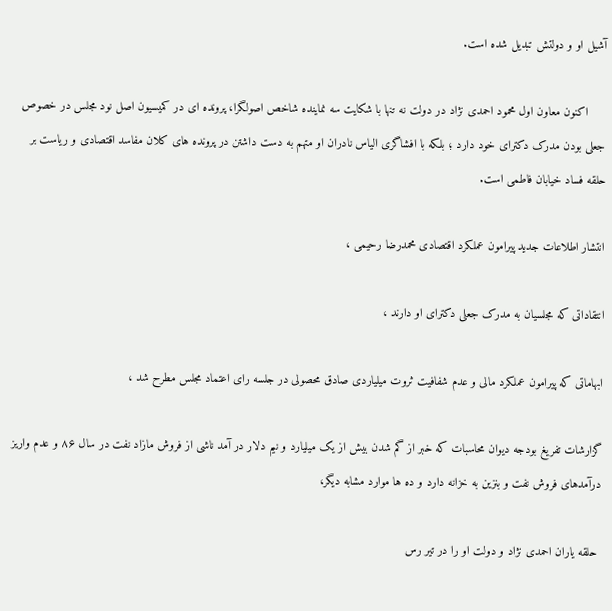آشیل او و دولتش تبدیل شده است.

     اکنون معاون اول محمود احمدی نژاد در دولت نه تنها با شکایت سه نماینده شاخص اصولگرا، پرونده ای در کمیسیون اصل نود مجلس در خصوص جعلی بودن مدرک دکترای خود دارد ؛ بلکه با افشاگری الیاس نادران او متهم به دست داشتن در پرونده های کلان مفاسد اقتصادی و ریاست بر حلقه فساد خیابان فاطمی است.

انتشار اطلاعات جدید پیرامون عملکرد اقتصادی محمدرضا رحیمی ،

انتقاداتی که مجلسیان به مدرک جعلی دکترای او دارند ،

ابهاماتی که پیرامون عملکرد مالی و عدم شفافیت ثروت میلیاردی صادق محصولی در جلسه رای اعتماد مجلس مطرح شد ،

گزارشات تفریغ بودجه دیوان محاسبات که خبر از گم شدن بیش از یک میلیارد و نیم دلار در آمد ناشی از فروش مازاد نفت در سال ۸۶ و عدم واریز درآمدهای فروش نفت و بنزین به خزانه دارد و ده ها موارد مشابه دیگر،

 حلقه یاران احمدی نژاد و دولت او را در تیر رس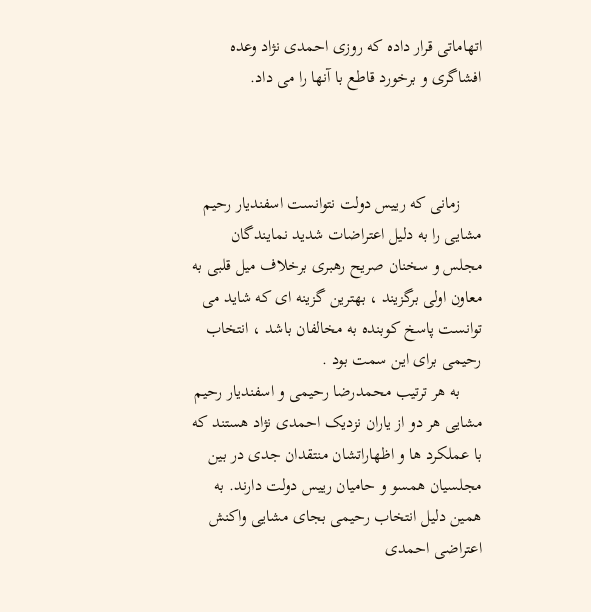اتهاماتی قرار داده که روزی احمدی نژاد وعده افشاگری و برخورد قاطع با آنها را می داد.



     زمانی که رییس دولت نتوانست اسفندیار رحیم مشایی را به دلیل اعتراضات شدید نمایندگان مجلس و سخنان صریح رهبری برخلاف میل قلبی به معاون اولی برگزیند ، بهترین گزینه ای که شاید می توانست پاسخ کوبنده به مخالفان باشد ، انتخاب رحیمی برای این سمت بود .
     به هر ترتیب محمدرضا رحیمی و اسفندیار رحیم مشایی هر دو از یاران نزدیک احمدی نژاد هستند که با عملکرد ها و اظهاراتشان منتقدان جدی در بین مجلسیان همسو و حامیان رییس دولت دارند. به همین دلیل انتخاب رحیمی بجای مشایی واکنش اعتراضی احمدی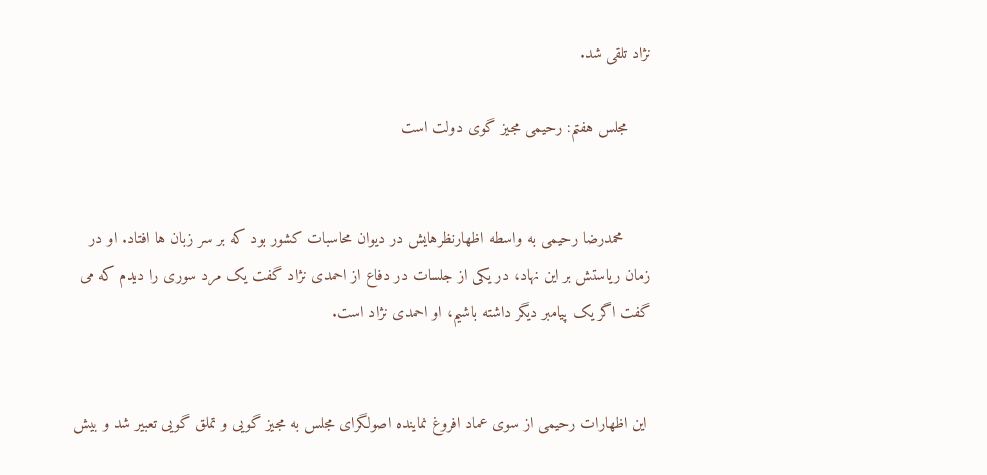نژاد تلقی شد.

     مجلس هفتم: رحیمی مجیز گوی دولت است


      محمدرضا رحیمی به واسطه اظهارنظرهایش در دیوان محاسبات کشور بود که بر سر زبان ها افتاد. او در زمان ریاستش بر این نهاد، در یکی از جلسات در دفاع از احمدی نژاد گفت یک مرد سوری را دیدم که می گفت اگر یک پیامبر دیگر داشته باشیم، او احمدی نژاد است.


 این اظهارات رحیمی از سوی عماد افروغ نماینده اصولگرای مجلس به مجیز گویی و تملق گویی تعبیر شد و بیش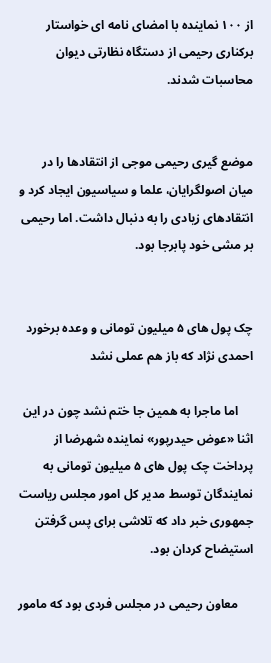از ۱۰۰ نماینده با امضای نامه ای خواستار برکناری رحیمی از دستگاه نظارتی دیوان محاسبات شدند.


موضع گیری رحیمی موجی از انتقادها را در میان اصولگرایان، علما و سیاسیون ایجاد کرد و انتقادهای زیادی را به دنبال داشت. اما رحیمی بر مشی خود پابرجا بود.


چک پول های ۵ میلیون تومانی و وعده برخورد احمدی نژاد که باز هم عملی نشد

     اما ماجرا به همین جا ختم نشد چون در این اثنا «عوض حیدرپور» نماینده شهرضا از پرداخت چک پول های ۵ میلیون تومانی به نمایندگان توسط مدیر کل امور مجلس ریاست جمهوری خبر داد که تلاشی برای پس گرفتن استیضاح کردان بود.

     معاون رحیمی در مجلس فردی بود که مامور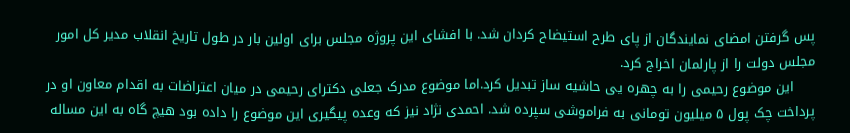پس گرفتن امضای نمایندگان از پای طرح استیضاح کردان شد. با افشای این پروژه مجلس برای اولین بار در طول تاریخ انقلاب مدیر کل امور مجلس دولت را از پارلمان اخراج کرد.
     این موضوع رحیمی را به چهره یی حاشیه ساز تبدیل کرد.اما موضوع مدرک جعلی دکترای رحیمی در میان اعتراضات به اقدام معاون او در پرداخت چک پول ۵ میلیون تومانی به فراموشی سپرده شد. احمدی نژاد نیز که وعده پیگیری این موضوع را داده بود هیچ گاه به این مساله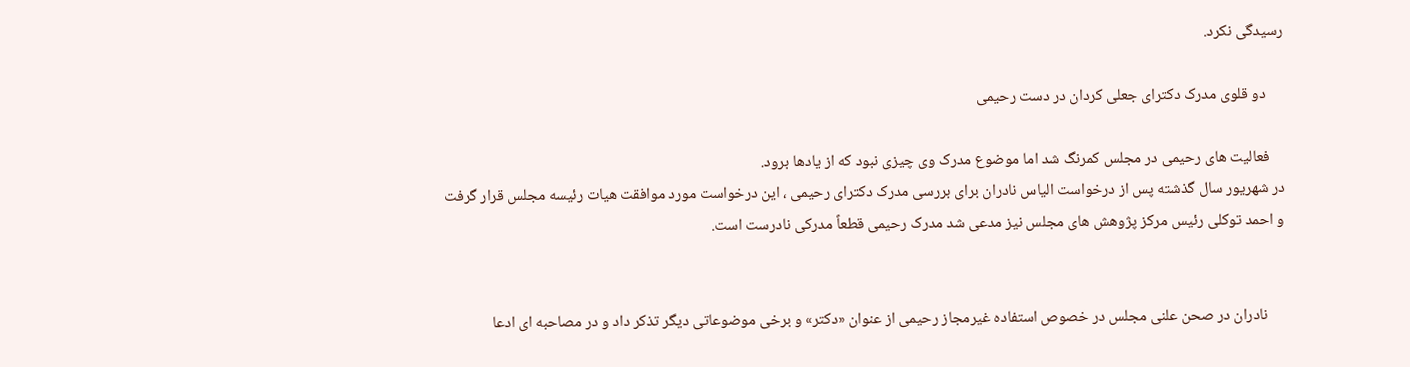رسیدگی نکرد.

     دو قلوی مدرک دکترای جعلی کردان در دست رحیمی

    فعالیت های رحیمی در مجلس کمرنگ شد اما موضوع مدرک وی چیزی نبود که از یادها برود.
در شهریور سال گذشته پس از درخواست الیاس نادران برای بررسی مدرک دکترای رحیمی ، این درخواست مورد موافقت هیات رئیسه مجلس قرار گرفت و احمد توکلی رئیس مرکز پژوهش های مجلس نیز مدعی شد مدرک رحیمی قطعاً مدرکی نادرست است.


     نادران در صحن علنی مجلس در خصوص استفاده غیرمجاز رحیمی از عنوان «دکتر» و برخی موضوعاتی دیگر تذکر داد و در مصاحبه ای ادعا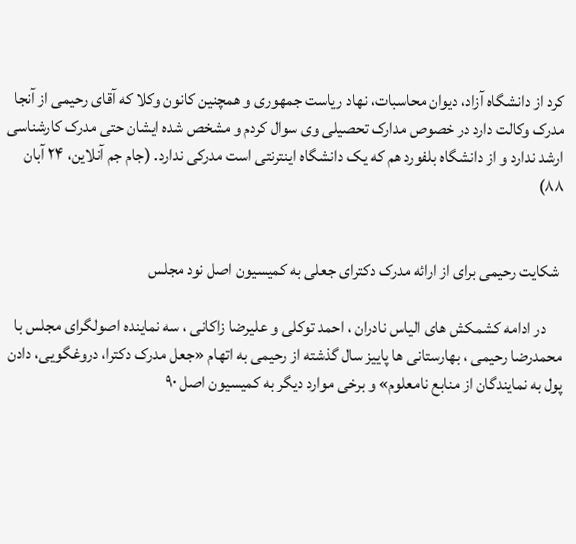کرد از دانشگاه آزاد، دیوان محاسبات، نهاد ریاست جمهوری و همچنین کانون وکلا که آقای رحیمی از آنجا مدرک وکالت دارد در خصوص مدارک تحصیلی وی سوال کردم و مشخص شده ایشان حتی مدرک کارشناسی ارشد ندارد و از دانشگاه بلفورد هم که یک دانشگاه اینترنتی است مدرکی ندارد. (جام جم آنلاین، ۲۴ آبان ۸۸)


 شکایت رحیمی برای از ارائه مدرک دکترای جعلی به کمیسیون اصل نود مجلس

     در ادامه کشمکش های الیاس نادران ، احمد توکلی و علیرضا زاکانی ، سه نماینده اصولگرای مجلس با محمدرضا رحیمی ، بهارستانی ها پاییز سال گذشته از رحیمی به اتهام «جعل مدرک دکترا، دروغگویی، دادن پول به نمایندگان از منابع نامعلوم» و برخی موارد دیگر به کمیسیون اصل ۹۰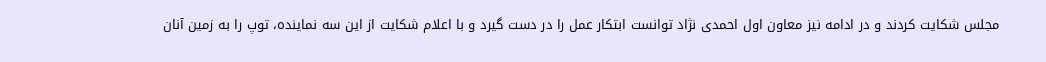مجلس شکایت کردند و در ادامه نیز معاون اول احمدی نژاد توانست ابتکار عمل را در دست گیرد و با اعلام شکایت از این سه نماینده، توپ را به زمین آنان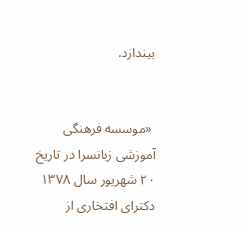بیندازد.


 «موسسه فرهنگی آموزشی زبانسرا در تاریخ ۲۰ شهریور سال ۱۳۷۸ دکترای افتخاری از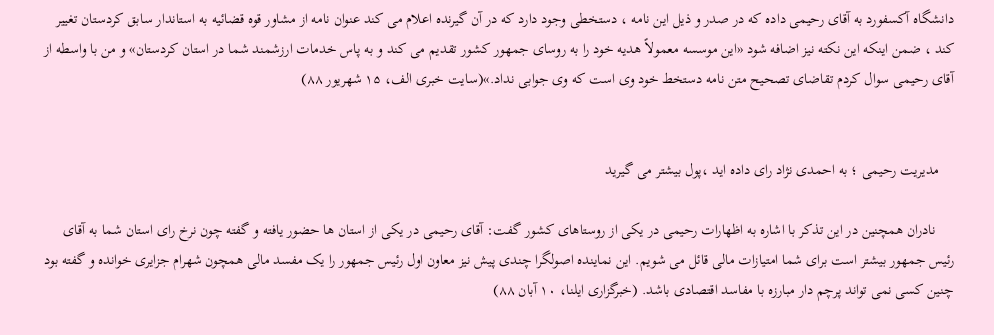دانشگاه آکسفورد به آقای رحیمی داده که در صدر و ذیل این نامه ، دستخطی وجود دارد که در آن گیرنده اعلام می کند عنوان نامه از مشاور قوه قضائیه به استاندار سابق کردستان تغییر کند ، ضمن اینکه این نکته نیز اضافه شود «این موسسه معمولاً هدیه خود را به روسای جمهور کشور تقدیم می کند و به پاس خدمات ارزشمند شما در استان کردستان» و من با واسطه از آقای رحیمی سوال کردم تقاضای تصحیح متن نامه دستخط خود وی است که وی جوابی نداد.»(سایت خبری الف، ۱۵ شهریور ۸۸)


    مدیریت رحیمی ؛ به احمدی نژاد رای داده اید ،پول بیشتر می گیرید

     نادران همچنین در این تذکر با اشاره به اظهارات رحیمی در یکی از روستاهای کشور گفت: آقای رحیمی در یکی از استان ها حضور یافته و گفته چون نرخ رای استان شما به آقای رئیس جمهور بیشتر است برای شما امتیازات مالی قائل می شویم. این نماینده اصولگرا چندی پیش نیز معاون اول رئیس جمهور را یک مفسد مالی همچون شهرام جزایری خوانده و گفته بود چنین کسی نمی تواند پرچم دار مبارزه با مفاسد اقتصادی باشد. (خبرگزاری ایلنا، ۱۰ آبان ۸۸)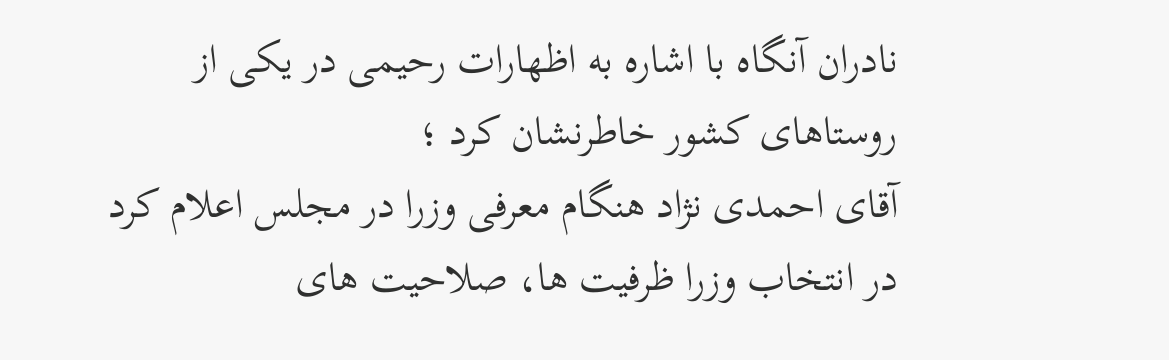نادران آنگاه با اشاره به اظهارات رحیمی در یکی از روستاهای کشور خاطرنشان کرد ؛
آقای احمدی نژاد هنگام معرفی وزرا در مجلس اعلام کرد در انتخاب وزرا ظرفیت ها، صلاحیت های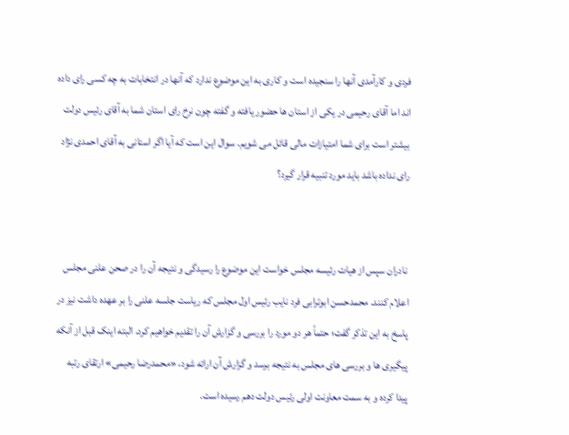فردی و کارآمدی آنها را سنجیده است و کاری به این موضوع ندارد که آنها در انتخابات به چه کسی رای داده اند اما آقای رحیمی در یکی از استان ها حضور یافته و گفته چون نرخ رای استان شما به آقای رئیس دولت بیشتر است برای شما امتیازات مالی قائل می شویم. سوال این است که آیا اگر استانی به آقای احمدی نژاد رای نداده باشد باید مورد تنبیه قرار گیرد؟


 نادران سپس از هیات رئیسه مجلس خواست این موضوع را رسیدگی و نتیجه آن را در صحن علنی مجلس اعلام کنند. محمدحسن ابوترابی فرد نایب رئیس اول مجلس که ریاست جلسه علنی را بر عهده داشت نیز در پاسخ به این تذکر گفت؛ حتماً هر دو مورد را بررسی و گزارش آن را تقدیم خواهیم کرد. البته اینک قبل از آنکه پیگیری ها و بررسی های مجلس به نتیجه برسد و گزارش آن ارائه شود، «محمدرضا رحیمی» ارتقای رتبه پیدا کرده و به سمت معاونت اولی رئیس دولت دهم رسیده است.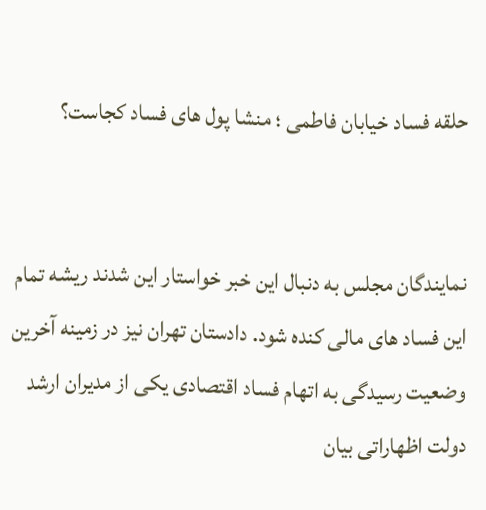حلقه فساد خیابان فاطمی ؛ منشا پول های فساد کجاست؟


نمایندگان مجلس به دنبال این خبر خواستار این شدند ریشه تمام این فساد های مالی کنده شود. دادستان تهران نیز در زمینه آخرین وضعیت رسیدگی به اتهام فساد اقتصادی یکی از مدیران ارشد دولت اظهاراتی بیان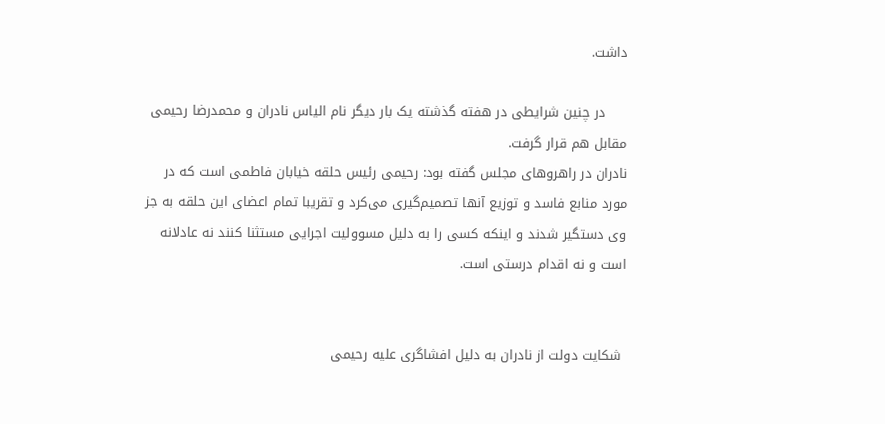داشت.

     در چنین شرایطی در هفته گذشته یک بار دیگر نام الیاس نادران و محمدرضا رحیمی مقابل هم قرار گرفت.
نادران در راهروهای مجلس گفته بود: رحیمی رئیس حلقه خیابان فاطمی است که در مورد منابع فاسد و توزیع آنها تصمیم‌گیری می‌کرد و تقریبا تمام اعضای این حلقه به جز وی دستگیر شدند و اینکه کسی را به دلیل مسوولیت اجرایی مستثنا کنند نه عادلانه است و نه اقدام درستی است.


 شکایت دولت از نادران به دلیل افشاگری علیه رحیمی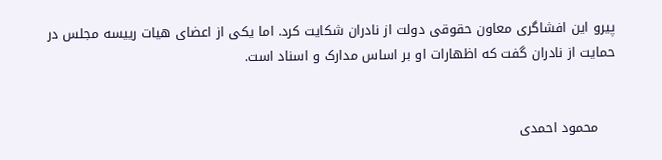پیرو این افشاگری معاون حقوقی دولت از نادران شکایت کرد. اما یکی از اعضای هیات رییسه مجلس در حمایت از نادران گفت که اظهارات او بر اساس مدارک و اسناد است.


    محمود احمدی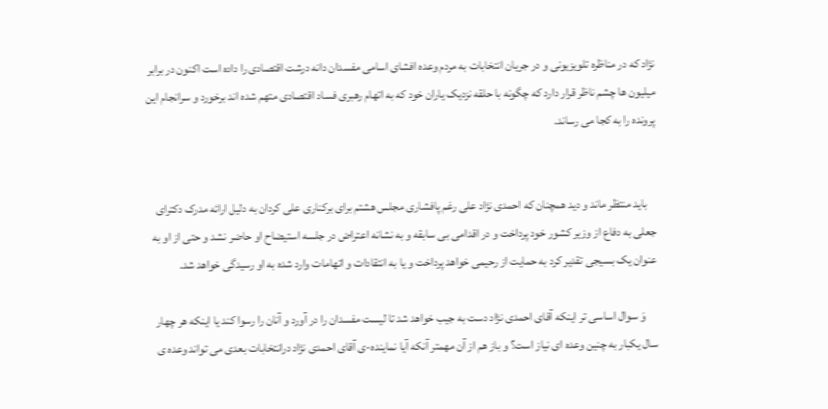نژاد که در مناظره تلویزیونی و در جریان انتخابات به مردم وعده افشای اسامی مفسدان دانه درشت اقتصادی را داده است اکنون در برابر میلیون ها چشم ناظر قرار دارد که چگونه با حلقه نزدیک یاران خود که به اتهام رهبری فساد اقتصادی متهم شده اند برخورد و سرانجام این پرونده را به کجا می رساند.


    باید منتظر ماند و دید همچنان که احمدی نژاد علی رغم پافشاری مجلس هشتم برای برکناری علی کردان به دلیل ارائه مدرک دکترای جعلی به دفاع از وزیر کشور خود پرداخت و در اقدامی بی سابقه و به نشانه اعتراض در جلسه استیضاح او حاضر نشد و حتی از او به عنوان یک بسیجی تقدیر کرد به حمایت از رحیمی خواهد پرداخت و یا به انتقادات و اتهامات وارد شده به او رسیدگی خواهد شد.

     وَ سوال اساسی تر اینکه آقای احمدی نژاد دست به جیب خواهد شد تا لیست مفسدان را در آورد و آنان را رسوا کند یا اینکه هر چهار سال یکبار به چنین وعده ای نیاز است؟ و باز هم از آن مهمتر آنکه آیا نماینده-ی آقای احمدی نژاد درانتخابات بعدی می تواند وعده ی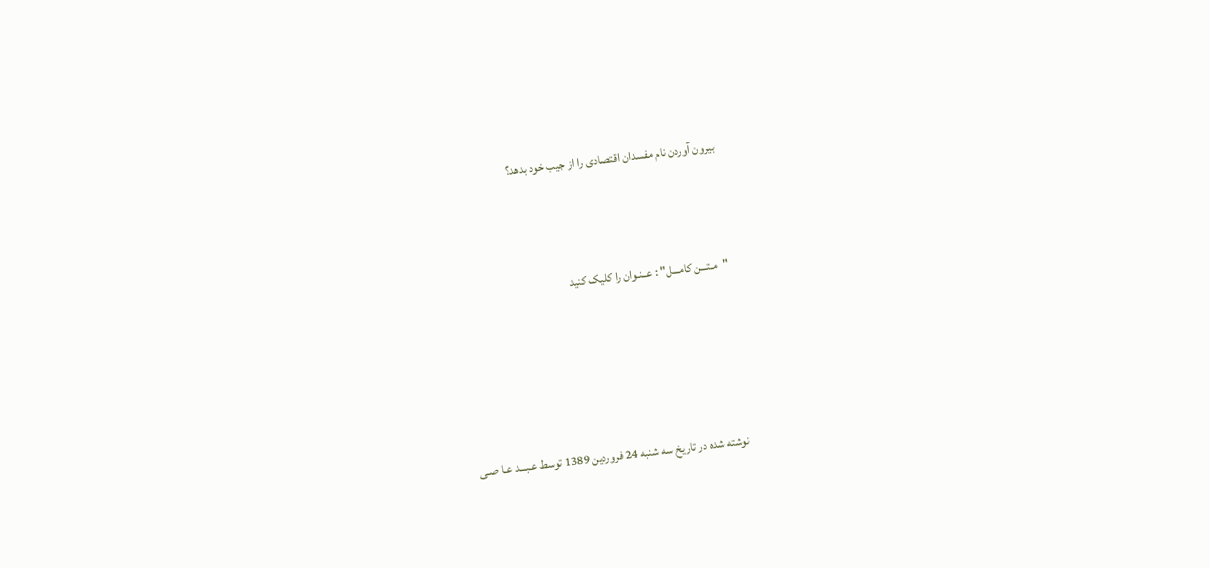بیرون آوردن نام مفسدان اقتصادی را از جیب خود بدهد؟



"مـتـــن کامـــل" : عــنـوان را کلیک کنید





نوشته شده در تاریخ سه شنبه 24 فروردین 1389 توسط عـبـــد عـا صـی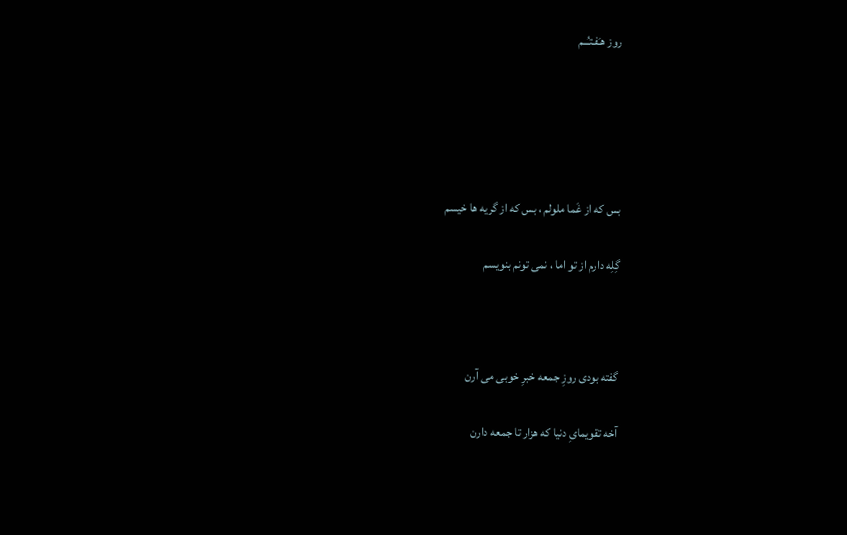روز هـَفـتـُــم





بس که از غَما ملولم ، بس که از گریه ها خیسم

گِلِه دارم از تو اما ، نمی تونم بنویسم



گفته بودی روزِ جمعه خبرِ خوبی می آرن

آخه تقویمایِ دنیا که هزار تا جمعه دارن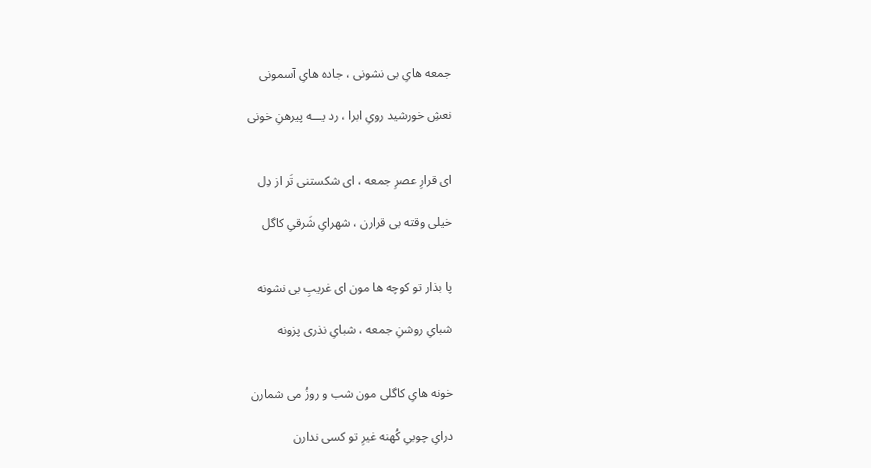جمعه هایِ بی نشونی ، جاده هایِ آسمونی

نعشِ خورشید رویِ ابرا ، رد یـــه پیرهنِ خونی


ای قرارِ عصرِ جمعه ، ای شکستنی تَر از دِل

خیلی وقته بی قرارن ، شهرایِ شَرقیِ کاگل


پا بذار تو کوچه ها مون ای غریبِ بی نشونه

شبایِ روشنِ جمعه ، شبایِ نذری پزونه


خونه هایِ کاگلی مون شب و روزُ می شمارن

درایِ چوبیِ کُهنه غیرِ تو کسی ندارن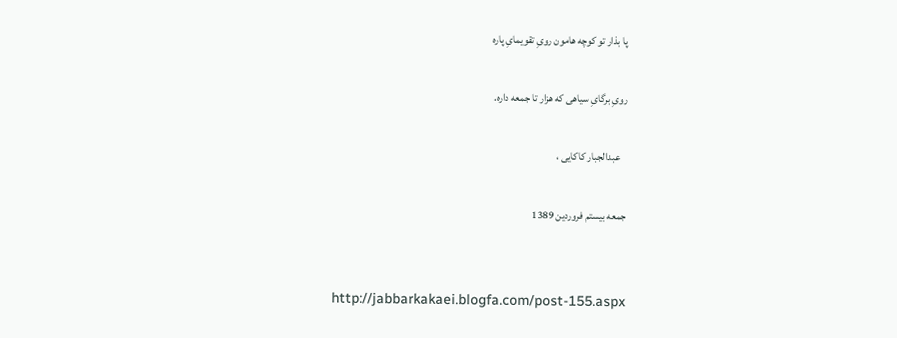پا بذار تو کوچه هامون رویِ تقویمایِ پاره

رویِ برگایِ سیاهی که هزار تا جمعه داره.

   عبدالجبار کاکایی ،

جمعه بیستم فروردین 1389


http://jabbarkakaei.blogfa.com/post-155.aspx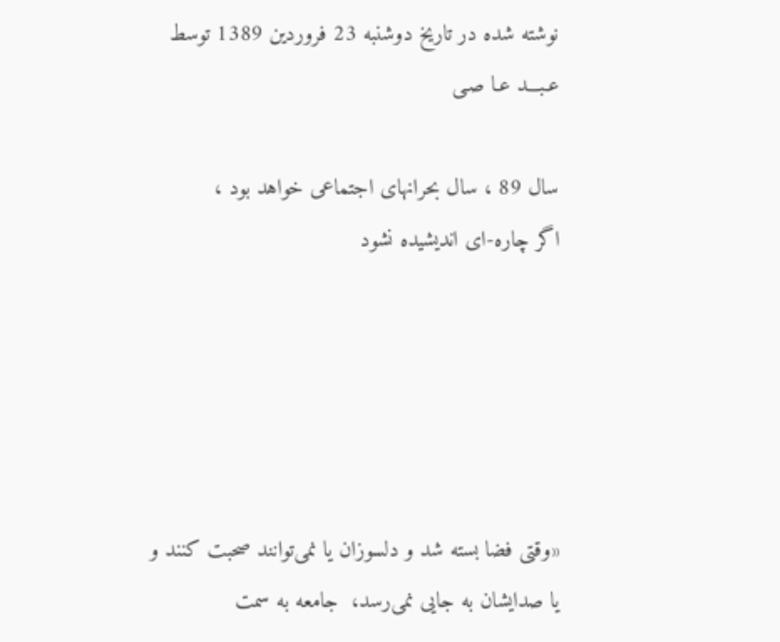نوشته شده در تاریخ دوشنبه 23 فروردین 1389 توسط عـبـــد عـا صـی

سال 89 ، سال بحرانهای اجتماعی خواهد بود ،
اگر چاره-ای اندیشیده نشود





«وقتی فضا بسته شد و دلسوزان یا نمی‌توانند صحبت کنند و یا صدایشان به جایی نمی‌رسد،  جامعه به سمت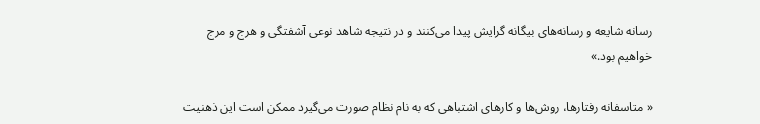رسانه‌ شایعه و رسانه‌های بیگانه گرایش پیدا می‌کنند و در نتیجه شاهد نوعی آشفتگی و هرج و مرج خواهیم بود.»

« متاسفانه رفتارها، روش‌ها و کارهای اشتباهی که به نام نظام صورت می‌گیرد ممکن است این ذهنیت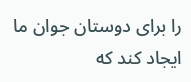را برای دوستان جوان ما ایجاد کند که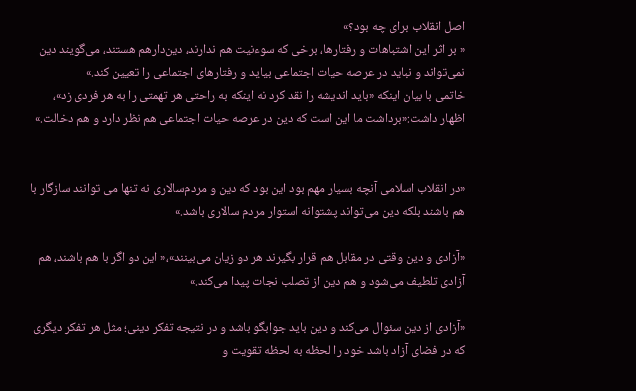اصل انقلاب برای چه بود؟»
« بر اثر این اشتباهات و رفتارها، برخی که سوءنیت هم ندارند، دین‌دارهم هستند، می‌گویند دین نمی‌تواند و نباید در عرصه حیات اجتماعی بیاید و رفتارهای اجتماعی را تعیین کند.»
خاتمی با بیان اینکه «باید اندیشه را نقد کرد نه اینکه به راحتی هر تهمتی را به هر فردی زد»، اظهار داشت:«برداشت ما این است که دین در عرصه حیات اجتماعی هم نظر دارد و هم دخالت.»


«در انقلاب اسلامی آنچه بسیار مهم بود این بود که دین و مردم‌سالاری نه تنها می توانند سازگار با هم باشند بلکه دین می‌تواند پشتوانه استوار مردم سالاری باشد.»

«آزادی و دین وقتی در مقابل هم قرار بگیرند هر دو زیان می‌بینند»،« این دو اگر با هم باشند، هم آزادی تلطیف می‌شود و هم دین از تصلب نجات پیدا می‌کند.»

«آزادی از دین سئوال می‌کند و دین باید جوابگو باشد و در نتیجه تفکر دینی؛ مثل هر تفکر دیگری که در فضای آزاد باشد خود را لحظه به لحظه تقویت و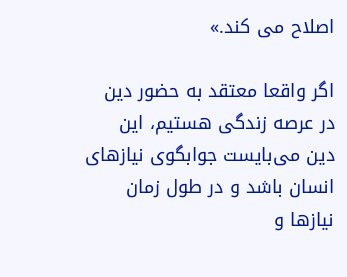اصلاح می کند.»

اگر واقعا معتقد به حضور دین در عرصه زندگی هستیم، این دین می‌بایست جوابگوی نیازهای انسان باشد و در طول زمان نیازها و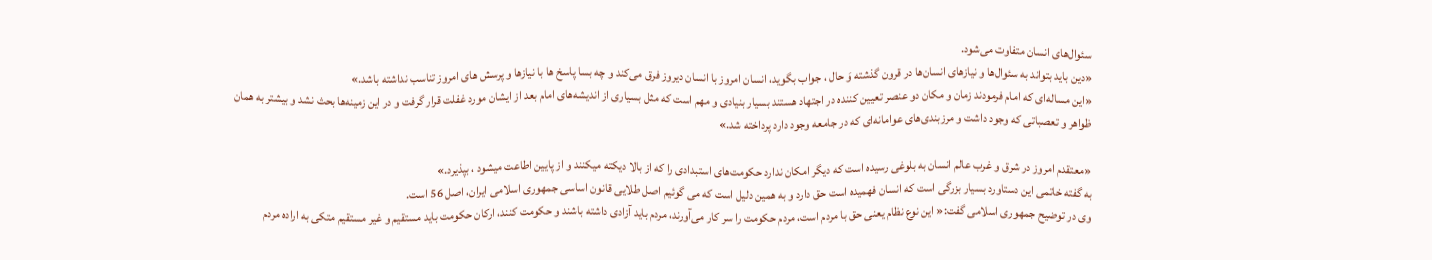سئوال‌های انسان متفاوت می‌شود.
«دین باید بتواند به سئوال‌ها و نیازهای انسان‌ها در قرون گذشته وَ حال ، جواب بگوید، انسان امروز با انسان دیروز فرق می‌کند و چه بسا پاسخ ها با نیازها و پرسش های امروز تناسب نداشته باشد.»
«این مساله‌ای که امام فرمودند زمان و مکان دو عنصر تعیین کننده در اجتهاد هستند بسیار بنیادی و مهم است که مثل بسیاری از اندیشه‌های امام بعد از ایشان مورد غفلت قرار گرفت و در این زمینه‌ها بحث نشد و بیشتر به همان ظواهر و تعصباتی که وجود داشت و مرزبندی‌های عوامانه‌ای که در جامعه وجود دارد پرداخته شد.»

«معتقدم امروز در شرق و غرب عالم انسان به بلوغی رسیده است که دیگر امکان ندارد حکومت‌های استبدادی را که از بالا دیکته میکنند و از پایین اطاعت میشود ، بپذیرد.»
به گفته خاتمی این دستاورد بسیار بزرگی است که انسان فهمیده است حق دارد و به همین دلیل است که می گوئیم اصل طلایی قانون اساسی جمهوری اسلامی ایران، اصل 56 است.
وی در توضیح جمهوری اسلامی گفت:« این نوع نظام یعنی حق با مردم است، مردم حکومت را سر کار می‌آورند، مردم باید آزادی داشته باشند و حکومت کنند، ارکان حکومت باید مستقیم و غیر مستقیم متکی به اراده مردم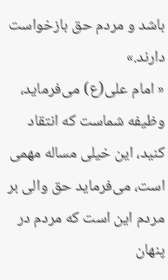باشد و مردم حق بازخواست دارند.»
« امام علی(ع) می‌فرماید، وظیفه شماست که انتقاد کنید، این خیلی مساله مهمی است، می‌فرماید حق والی بر مردم این است که مردم در پنهان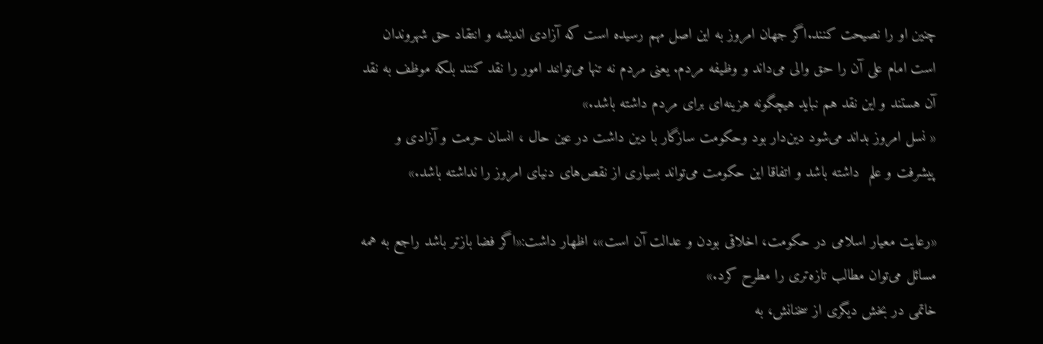چنین او را نصیحت کنند.اگر جهان امروز به این اصل مهم رسیده است که آزادی اندیشه و انتقاد حق شهروندان است امام علی آن را حق والی می‌داند و وظیفه مردم. یعنی مردم نه تنها می‌توانند امور را نقد کنند بلکه موظف به نقد آن هستند و این نقد هم نباید هیچگونه هزینه‌ای برای مردم داشته باشد.»
« نسل امروز بداند می‌شود دین‌دار بود وحکومت سازگار با دین داشت در عین حال ، انسان حرمت و آزادی و پیشرفت و علم  داشته باشد و اتفاقا این حکومت می‌تواند بسیاری از نقص‌های دنیای امروز را نداشته باشد.»

«رعایت معیار اسلامی در حکومت، اخلاقی بودن و عدالت آن است»، اظهار داشت:«اگر فضا بازتر باشد راجع به همه مسائل می‌توان مطالب تازه‌تری را مطرح کرد.»
خاتمی در بخش دیگری از سخنانش، به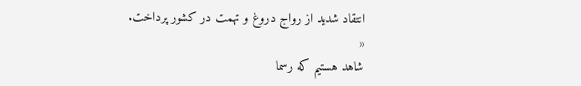انتقاد شدید از رواج دروغ و تهمت در کشور پرداخت.
«
شاهد هستیم که رسما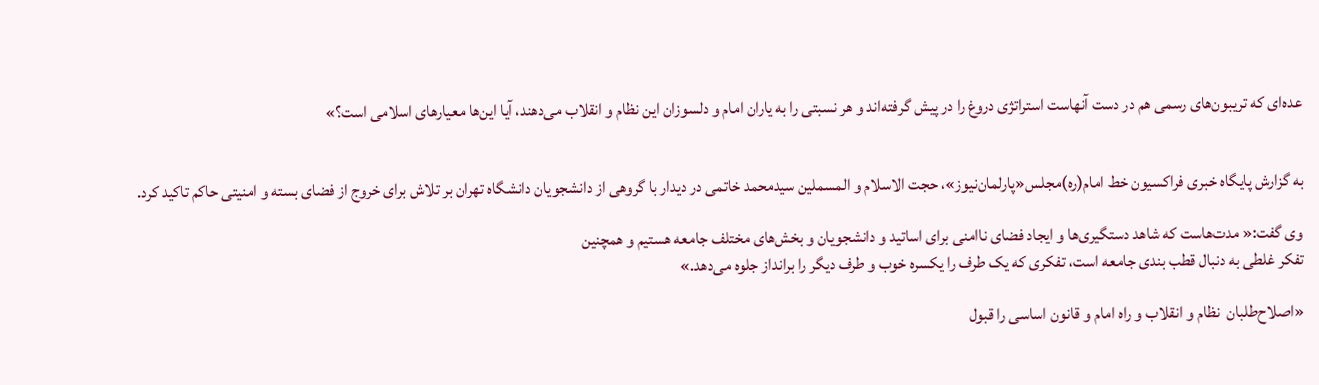عده‌ای که تریبون‌های رسمی هم در دست آنهاست استراتژی دروغ را در پیش گرفته‌اند و هر نسبتی را به یاران امام و دلسوزان این نظام و انقلاب می‌دهند، آیا این‌ها معیارهای اسلامی است؟»


به گزارش پایگاه خبری فراکسیون خط امام(ره)مجلس«پارلمان‌نیوز»، حجت الاسلام و المسملین سیدمحمد خاتمی در دیدار با گروهی از دانشجویان دانشگاه تهران بر تلاش برای خروج از فضای بسته و امنیتی حاکم تاکید کرد.

وی گفت:« مدت‌هاست که شاهد دستگیری‌‌ها و ایجاد فضای ناامنی برای اساتید و دانشجویان و بخش‌های مختلف جامعه هستیم و همچنین
تفکر غلطی به دنبال قطب بندی جامعه است، تفکری که یک طرف را یکسره خوب و طرف دیگر را برانداز جلوه می‌دهد.»

«اصلاح‌طلبان  نظام و انقلاب و راه امام و قانون اساسی را قبول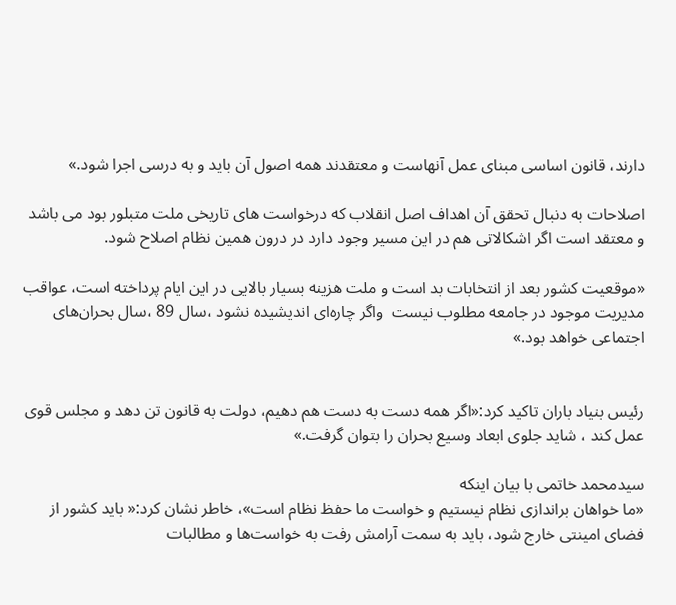دارند، قانون اساسی مبنای عمل آنهاست و معتقدند همه اصول آن باید و به درسی اجرا شود.»

اصلاحات به دنبال تحقق آن اهداف اصل انقلاب که درخواست های تاریخی ملت متبلور بود می باشد و معتقد است اگر اشکالاتی هم در این مسیر وجود دارد در درون همین نظام اصلاح شود.

«موقعیت کشور بعد از انتخابات بد است و ملت هزینه بسیار بالایی در این ایام پرداخته است، عواقب مدیریت موجود در جامعه مطلوب نیست  واگر چاره‌ای اندیشیده نشود ،سال 89 ،سال بحران‌های اجتماعی خواهد بود.»


رئیس بنیاد باران تاکید کرد:«اگر همه دست به دست هم دهیم، دولت به قانون تن دهد و مجلس قوی عمل کند ، شاید جلوی ابعاد وسیع بحران را بتوان گرفت.»

سیدمحمد خاتمی با بیان اینکه
«ما خواهان براندازی نظام نیستیم و خواست ما حفظ نظام است»، خاطر نشان کرد:« باید کشور از فضای امینتی خارج شود، باید به سمت آرامش رفت به خواست‌ها و مطالبات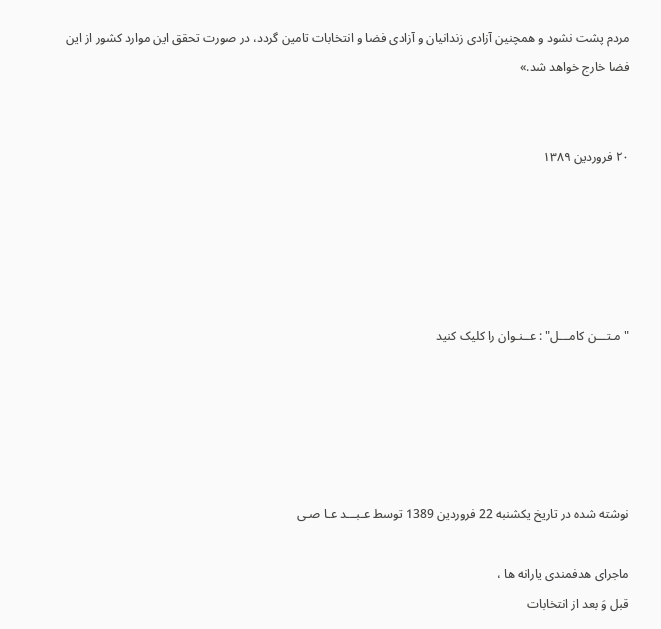مردم پشت نشود و همچنین آزادی زندانیان و آزادی فضا و انتخابات تامین گردد، در صورت تحقق این موارد کشور از این فضا خارج خواهد شد.»


٢٠ فروردین ١٣٨٩





"مـتـــن کامـــل" : عــنـوان را کلیک کنید





نوشته شده در تاریخ یکشنبه 22 فروردین 1389 توسط عـبـــد عـا صـی

ماجرای هدفمندی یارانه ها ،
قبل وَ بعد از انتخابات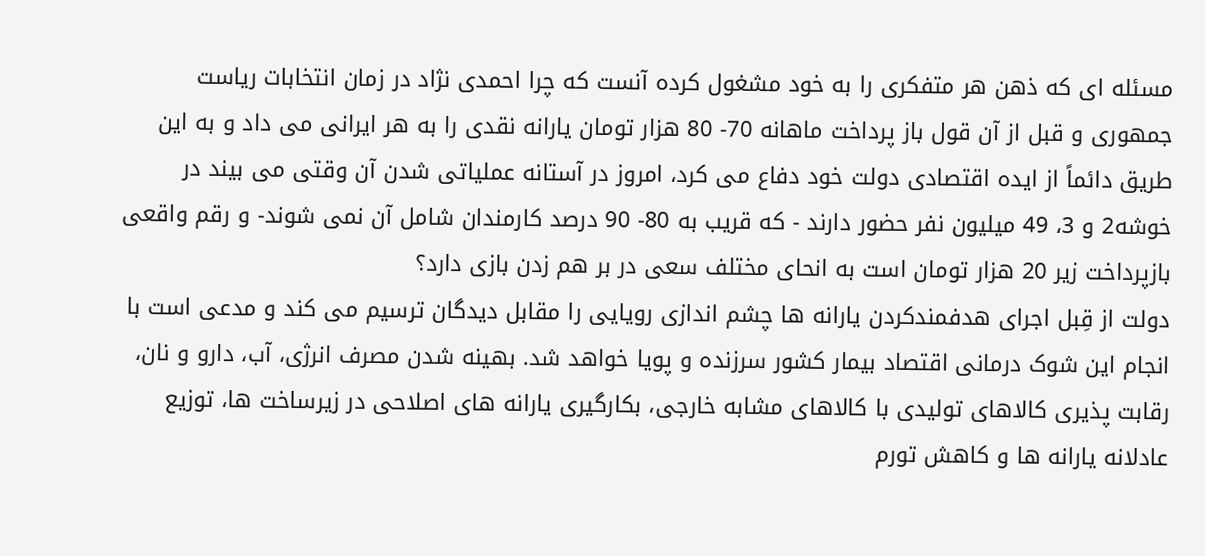مسئله ای که ذهن هر متفکری را به خود مشغول کرده آنست که چرا احمدی نژاد در زمان انتخابات ریاست جمهوری و قبل از آن قول باز پرداخت ماهانه 70- 80 هزار تومان یارانه نقدی را به هر ایرانی می داد و به این طریق دائماً از ایده اقتصادی دولت خود دفاع می کرد، امروز در آستانه عملیاتی شدن آن وقتی می بیند در خوشه2 و 3، 49 میلیون نفر حضور دارند - که قریب به 80- 90 درصد کارمندان شامل آن نمی شوند- و رقم واقعی بازپرداخت زیر 20 هزار تومان است به انحای مختلف سعی در بر هم زدن بازی دارد؟
دولت از قِبل اجرای هدفمندکردن یارانه ها چشم اندازی رویایی را مقابل دیدگان ترسیم می کند و مدعی است با انجام این شوک درمانی اقتصاد بیمار کشور سرزنده و پویا خواهد شد. بهینه شدن مصرف انرژی، آب، دارو و نان، رقابت پذیری کالاهای تولیدی با کالاهای مشابه خارجی، بکارگیری یارانه های اصلاحی در زیرساخت ها، توزیع عادلانه یارانه ها و کاهش تورم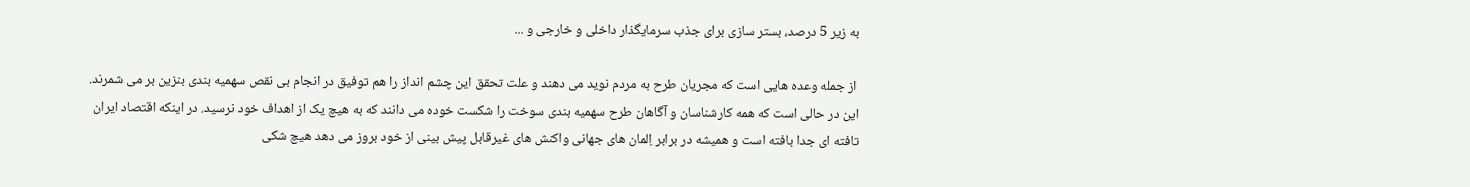به زیر 5 درصد، بستر سازی برای جذب سرمایگذار داخلی و خارجی و ...

 از جمله وعده هایی است که مجریان طرح به مردم نوید می دهند و علت تحقق این چشم انداز را هم توفیق در انجام بی نقص سهمیه بندی بنزین بر می شمرند. این در حالی است که همه کارشناسان و آگاهان طرح سهمیه بندی سوخت را شکست خوده می دانند که به هیچ یک از اهداف خود نرسید. در اینکه اقتصاد ایران تافته ای جدا بافته است و همیشه در برابر اِلمان های جهانی واکنش های غیرقابل پیش بینی از خود بروز می دهد هیچ شکی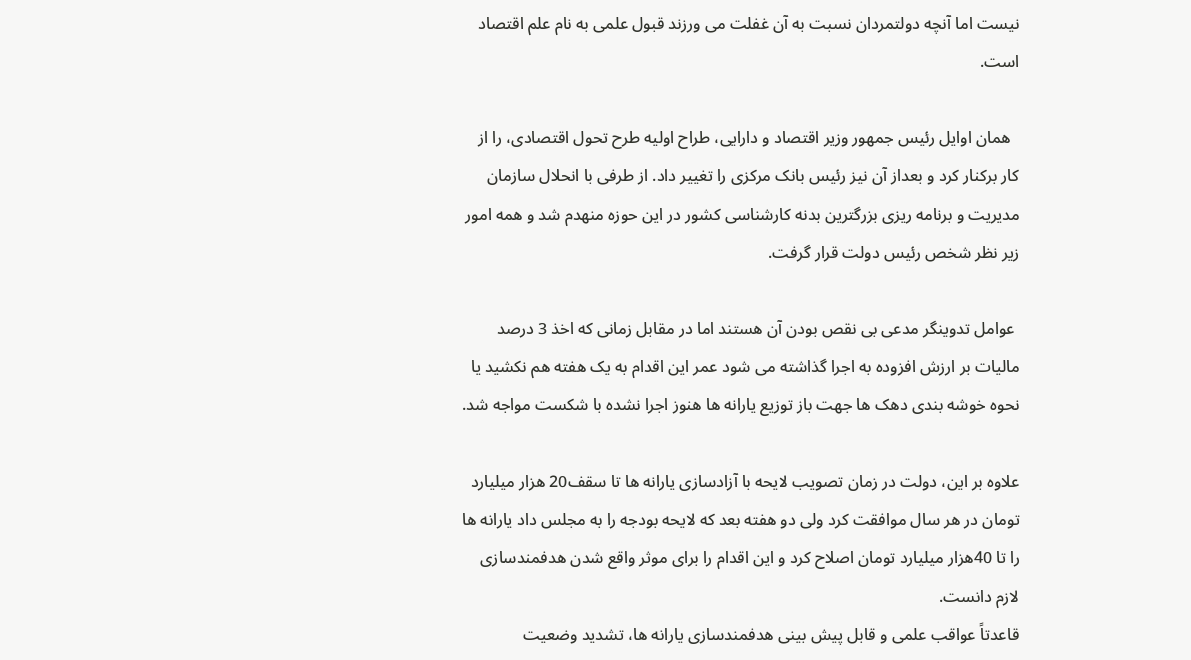نیست اما آنچه دولتمردان نسبت به آن غفلت می ورزند قبول علمی به نام علم اقتصاد است.

  همان اوایل رئیس جمهور وزیر اقتصاد و دارایی، طراح اولیه طرح تحول اقتصادی، را از کار برکنار کرد و بعداز آن نیز رئیس بانک مرکزی را تغییر داد. از طرفی با انحلال سازمان مدیریت و برنامه ریزی بزرگترین بدنه کارشناسی کشور در این حوزه منهدم شد و همه امور زیر نظر شخص رئیس دولت قرار گرفت.

 عوامل تدوینگر مدعی بی نقص بودن آن هستند اما در مقابل زمانی که اخذ 3 درصد مالیات بر ارزش افزوده به اجرا گذاشته می شود عمر این اقدام به یک هفته هم نکشید یا نحوه خوشه بندی دهک ها جهت باز توزیع یارانه ها هنوز اجرا نشده با شکست مواجه شد.

علاوه بر این، دولت در زمان تصویب لایحه با آزادسازی یارانه ها تا سقف20 هزار میلیارد تومان در هر سال موافقت کرد ولی دو هفته بعد که لایحه بودجه را به مجلس داد یارانه ها را تا 40هزار میلیارد تومان اصلاح کرد و این اقدام را برای موثر واقع شدن هدفمندسازی لازم دانست.
قاعدتاً عواقب علمی و قابل پیش بینی هدفمندسازی یارانه ها، تشدید وضعیت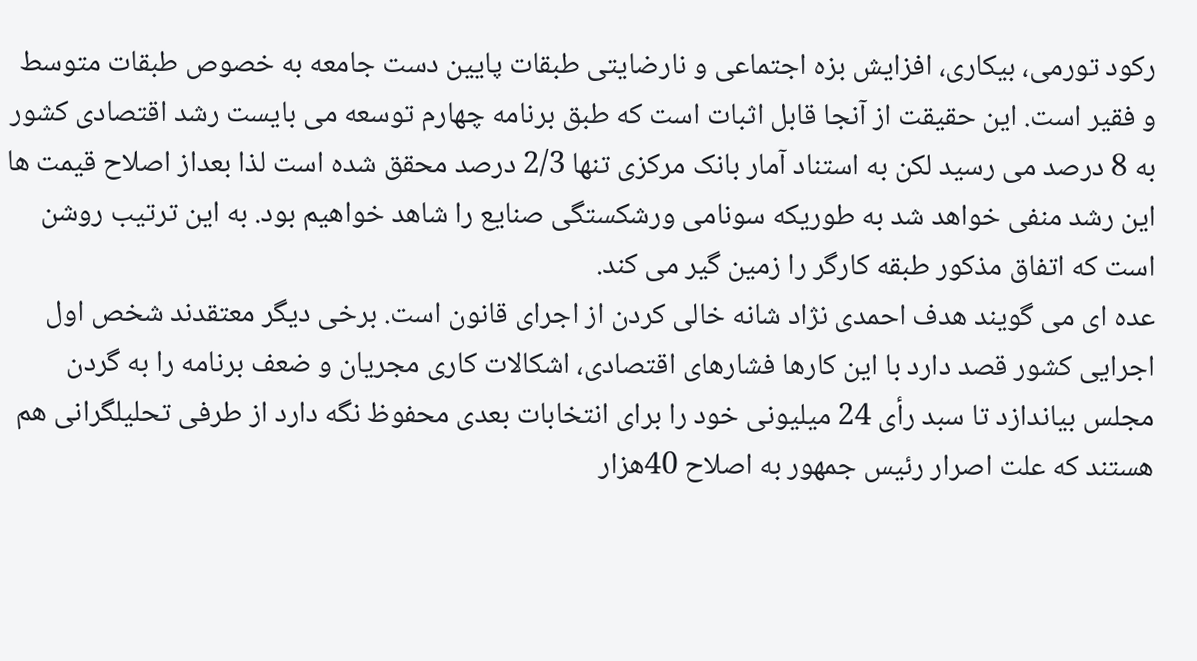رکود تورمی، بیکاری، افزایش بزه اجتماعی و نارضایتی طبقات پایین دست جامعه به خصوص طبقات متوسط و فقیر است. این حقیقت از آنجا قابل اثبات است که طبق برنامه چهارم توسعه می بایست رشد اقتصادی کشور به 8 درصد می رسید لکن به استناد آمار بانک مرکزی تنها 2/3 درصد محقق شده است لذا بعداز اصلاح قیمت ها این رشد منفی خواهد شد به طوریکه سونامی ورشکستگی صنایع را شاهد خواهیم بود. به این ترتیب روشن است که اتفاق مذکور طبقه کارگر را زمین گیر می کند.
عده ای می گویند هدف احمدی نژاد شانه خالی کردن از اجرای قانون است. برخی دیگر معتقدند شخص اول اجرایی کشور قصد دارد با این کارها فشارهای اقتصادی، اشکالات کاری مجریان و ضعف برنامه را به گردن مجلس بیاندازد تا سبد رأی 24 میلیونی خود را برای انتخابات بعدی محفوظ نگه دارد از طرفی تحلیلگرانی هم هستند که علت اصرار رئیس جمهور به اصلاح 40هزار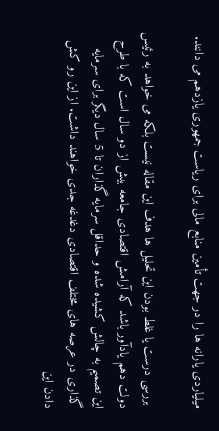میلیاردی یارانه ها را در جهت تأمین منابع مالی برای ریاست جمهوری یازدهم می دانند.

 بررسی درست یا غلط بودن این تحلیل ها هدف این مقاله نیست بلکه می خواهد به رئیس دولت دهم یادآور باشد که آرامش اقتصادی جامعه بیش از دو سال است که با طرح این تصمیم به چالش کشیده شده و حداقل سرمایه گذاران تا 5 سال دیگر برای سرمایه گذاری در عرصه های مختلف اقتصادی دغدغه جدی خواهند داشت. از این رو کش دادن این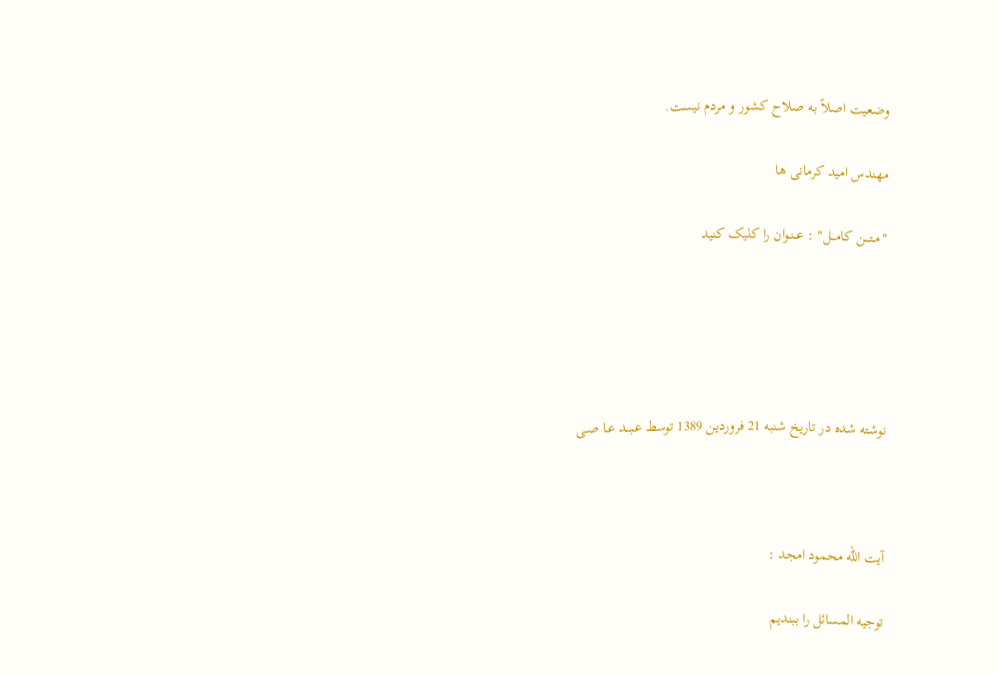وضعیت اصلاً به صلاح کشور و مردم نیست.

مهندس امید کرمانی ها

"مـتـــن کامـــل" : عــنـوان را کلیک کنید





نوشته شده در تاریخ شنبه 21 فروردین 1389 توسط عـبـــد عـا صـی



آیت الله محمود امجد :

توجیه المسائل را ببندیم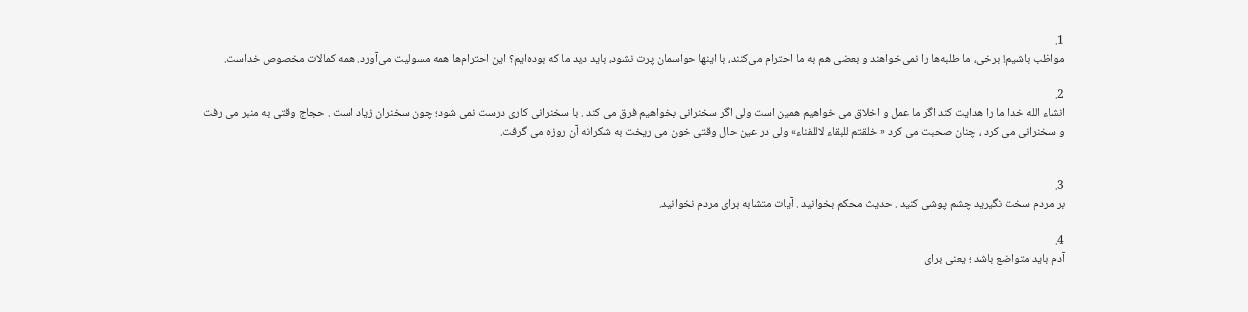1.
مواظب باشیم! برخی، ما طلبه‌ها را نمی‌خواهند و بعضی هم به ما احترام می‌كنند، با اینها حواسمان پرت نشود، باید دید ما كه بوده‌ایم؟ این احترام‌ها همه مسولیت می‌آورد. همه كمالات مخصوص خداست.

2.
انشاء الله خدا ما را هدایت کند اگر ما عمل و اخلاق می خواهیم همین است ولی اگر سخنرانی بخواهیم فرق می کند . با سخنرانی کاری درست نمی شود؛ چون سخنران زیاد است . حجاج وقتی به منبر می رفت و سخنرانی می کرد ، چنان صحبت می کرد « خلقتم للبقاء لاللفناء» ولی در عین حال وقتی خون می ریخت به شکرانه آن روزه می گرفت.


3.
بر مردم سخت نگیرید چشم پوشی کنید . حدیث محکم بخوانید . آیات متشابه برای مردم نخوانید.

4.
آدم باید متواضع باشد ؛ یعنی برای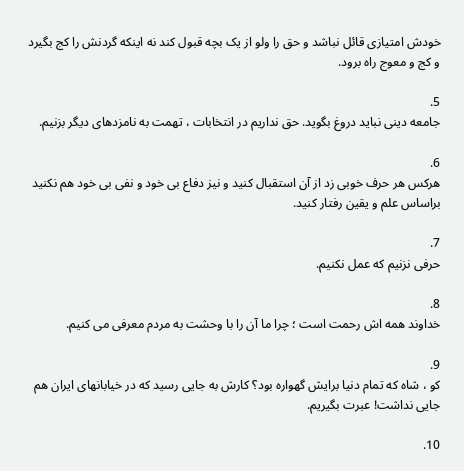خودش امتیازی قائل نباشد و حق را ولو از یک بچه قبول کند نه اینکه گردنش را کج بگیرد و کج و معوج راه برود.

5.
جامعه دینی نباید دروغ بگوید. حق نداریم در انتخابات ، تهمت به نامزدهای دیگر بزنیم.

6.
هرکس هر حرف خوبی زد از آن استقبال کنید و نیز دفاع بی خود و نفی بی خود هم نکنید براساس علم و یقین رفتار کنید.

7.
حرفی نزنیم که عمل نکنیم.

8.
خداوند همه اش رحمت است ؛ چرا ما آن را با وحشت به مردم معرفی می کنیم.

9.
کو ، شاه که تمام دنیا برایش گهواره بود؟ کارش به جایی رسید که در خیابانهای ایران هم جایی نداشت! عبرت بگیریم.

10.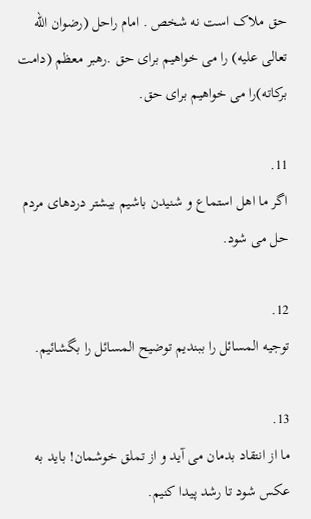حق ملاک است نه شخص . امام راحل (رضوان الله تعالی علیه) را می خواهیم برای حق .رهبر معظم (دامت برکاته)را می خواهیم برای حق.

11.
اگر ما اهل استماع و شنیدن باشیم بیشتر دردهای مردم حل می شود.

12.
توجیه المسائل را ببندیم توضیح المسائل را بگشائیم.

13.
ما از انتقاد بدمان می آید و از تملق خوشمان! باید به عکس شود تا رشد پیدا کنیم.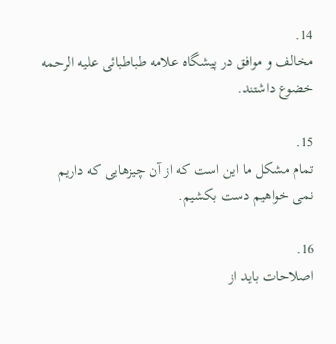14.
مخالف و موافق در پیشگاه علامه طباطبائی علیه الرحمه خضوع داشتند.

15.
تمام مشکل ما این است که از آن چیزهایی که داریم نمی خواهیم دست بکشیم.

16.
اصلاحات باید از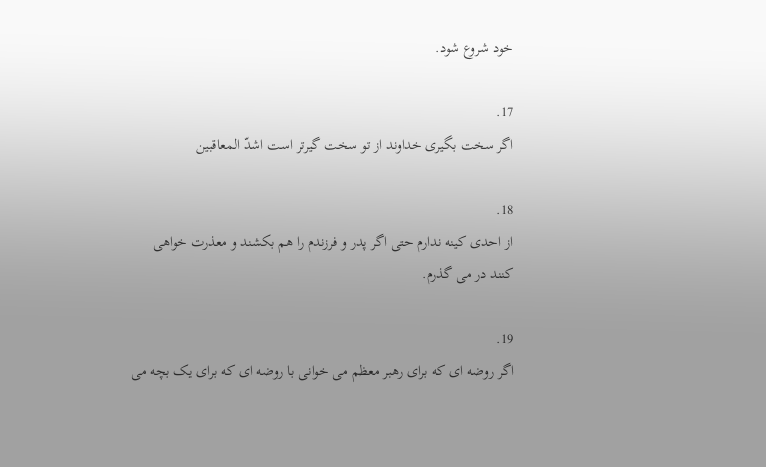خود شروع شود.

17.
اگر سخت بگیری خداوند از تو سخت گیرتر است اشدّ المعاقبین

18.
از احدی کینه ندارم حتی اگر پدر و فرزندم را هم بکشند و معذرت خواهی کنند در می گذرم.

19.
اگر روضه ای که برای رهبر معظم می خوانی با روضه ای که برای یک بچه می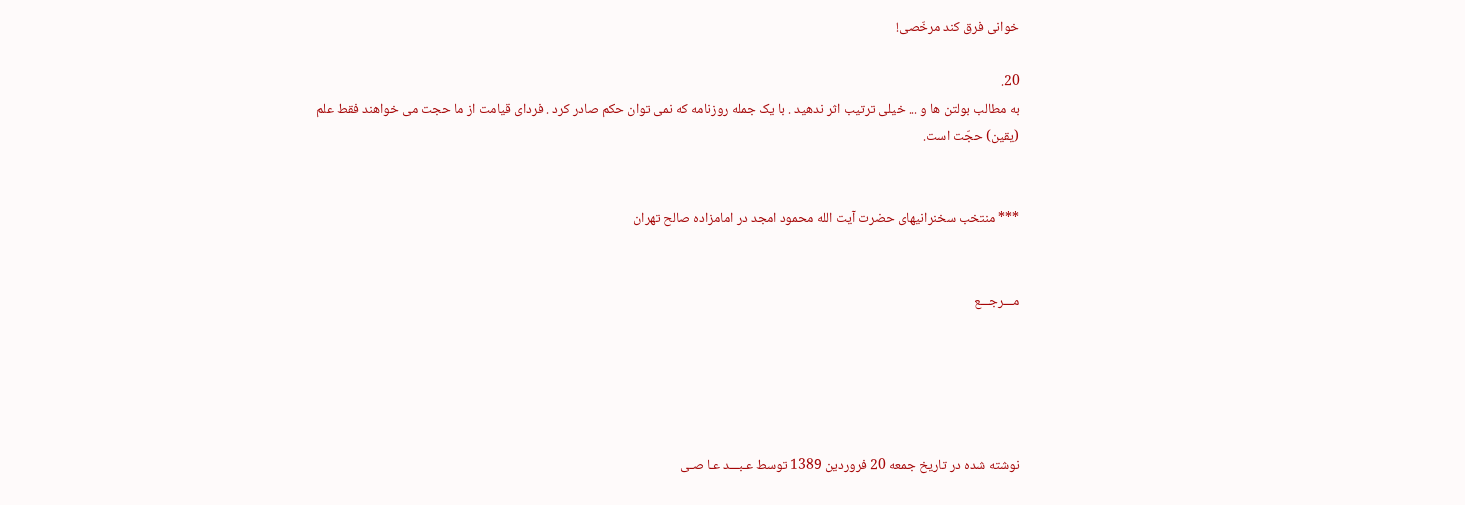خوانی فرق کند مرخّصی!

20.
به مطالب بولتن ها و ... خیلی ترتیب اثر ندهید . با یک جمله روزنامه که نمی توان حکم صادر کرد . فردای قیامت از ما حجت می خواهند فقط علم (یقین) حجّت است.


*** منتخب سخنرانیهای حضرت آیت الله محمود امجد در امامزاده صالح تهران


مـــرجـــع





نوشته شده در تاریخ جمعه 20 فروردین 1389 توسط عـبـــد عـا صـی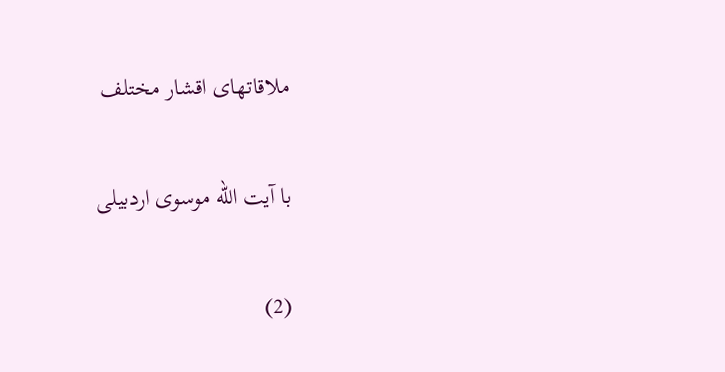ملاقاتهای اقشار مختلف

با آیت الله موسوی اردبیلی

(2)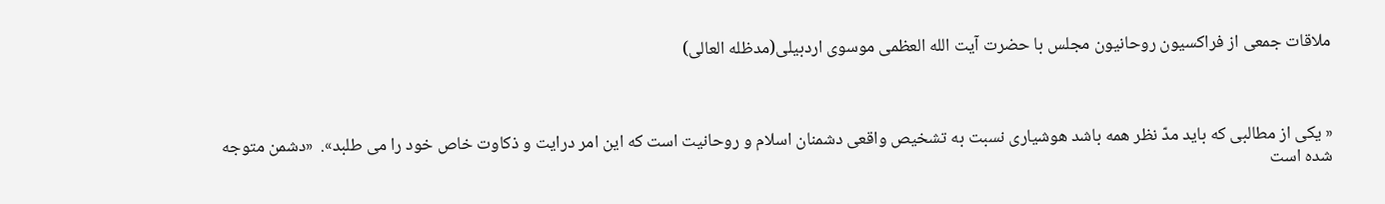ملاقات جمعی از فراکسیون روحانیون مجلس با حضرت آیت الله العظمی موسوی اردبیلی(مدظله العالی)



« یکی از مطالبی که باید مدّ نظر همه باشد هوشیاری نسبت به تشخیص واقعی دشمنان اسلام و روحانیت است که این امر درایت و ذکاوت خاص خود را می طلبد».  «دشمن متوجه شده است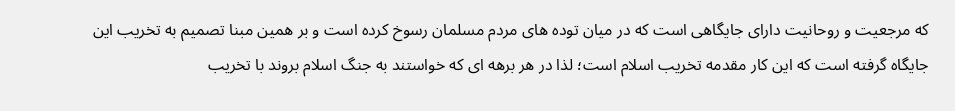که مرجعیت و روحانیت دارای جایگاهی است که در میان توده های مردم مسلمان رسوخ کرده است و بر همین مبنا تصمیم به تخریب این جایگاه گرفته است که این کار مقدمه تخریب اسلام است؛ لذا در هر برهه ای که خواستند به جنگ اسلام بروند با تخریب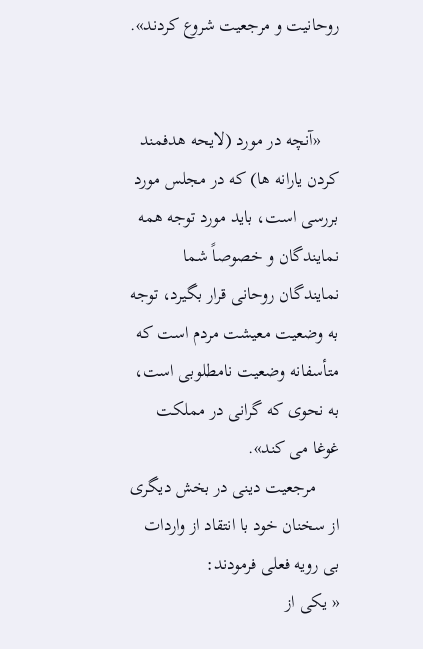روحانیت و مرجعیت شروع کردند».


    «آنچه در مورد (لایحه هدفمند کردن یارانه ها) که در مجلس مورد بررسی است، باید مورد توجه همه نمایندگان و خصوصاً شما نمایندگان روحانی قرار بگیرد، توجه به وضعیت معیشت مردم است که متأسفانه وضعیت نامطلوبی است، به نحوی که گرانی در مملکت غوغا می کند».
     مرجعیت دینی در بخش دیگری از سخنان خود با انتقاد از واردات بی رویه فعلی فرمودند:
« یکی از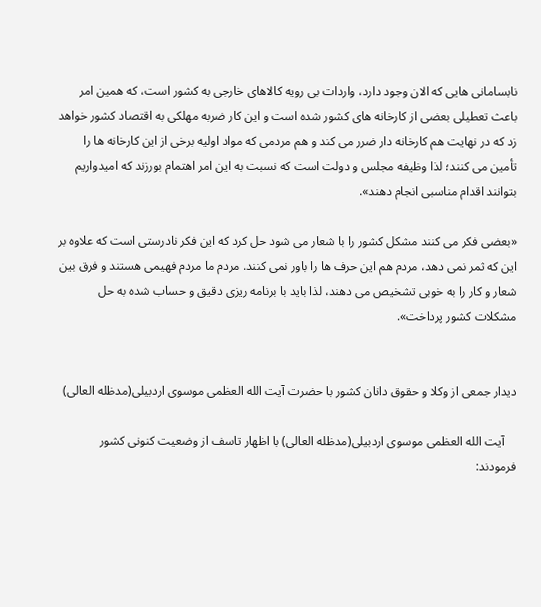نابسامانی هایی که الان وجود دارد، واردات بی رویه کالاهای خارجی به کشور است، که همین امر باعث تعطیلی بعضی از کارخانه های کشور شده است و این کار ضربه مهلکی به اقتصاد کشور خواهد زد که در نهایت هم کارخانه دار ضرر می کند و هم مردمی که مواد اولیه برخی از این کارخانه ها را تأمین می کنند؛ لذا وظیفه مجلس و دولت است که نسبت به این امر اهتمام بورزند که امیدواریم بتوانند اقدام مناسبی انجام دهند».

«بعضی فکر می کنند مشکل کشور را با شعار می شود حل کرد که این فکر نادرستی است که علاوه بر این که ثمر نمی دهد، مردم هم این حرف ها را باور نمی کنند. مردم ما مردم فهیمی هستند و فرق بین شعار و کار را به خوبی تشخیص می دهند، لذا باید با برنامه ریزی دقیق و حساب شده به حل مشکلات کشور پرداخت».


دیدار جمعی از وکلا و حقوق دانان کشور با حضرت آیت الله العظمی موسوی اردبیلی(مدظله العالی)

    آیت الله العظمی موسوی اردبیلی(مدظله العالی) با اظهار تاسف از وضعیت کنونی کشور فرمودند: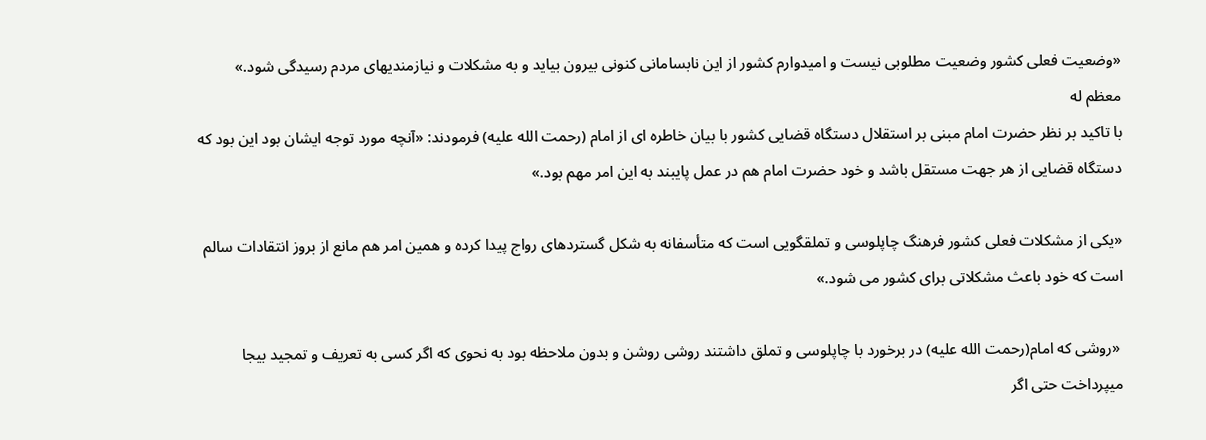«وضعیت فعلی کشور وضعیت مطلوبی نیست و امیدوارم کشور از این نابسامانی کنونی بیرون بیاید و به مشکلات و نیازمندیهای مردم رسیدگی شود.»
معظم له
با تاکید بر نظر حضرت امام مبنی بر استقلال دستگاه قضایی کشور با بیان خاطره ای از امام (رحمت الله علیه) فرمودند: «آنچه مورد توجه ایشان بود این بود که دستگاه قضایی از هر جهت مستقل باشد و خود حضرت امام هم در عمل پایبند به این امر مهم بود.»

«یکی از مشکلات فعلی کشور فرهنگ چاپلوسی و تملقگویی است که متأسفانه به شکل گستردهای رواج پیدا کرده و همین امر هم مانع از بروز انتقادات سالم است که خود باعث مشکلاتی برای کشور می شود.»

 «روشی که امام(رحمت الله علیه) در برخورد با چاپلوسی و تملق داشتند روشی روشن و بدون ملاحظه بود به نحوی که اگر کسی به تعریف و تمجید بیجا میپرداخت حتی اگر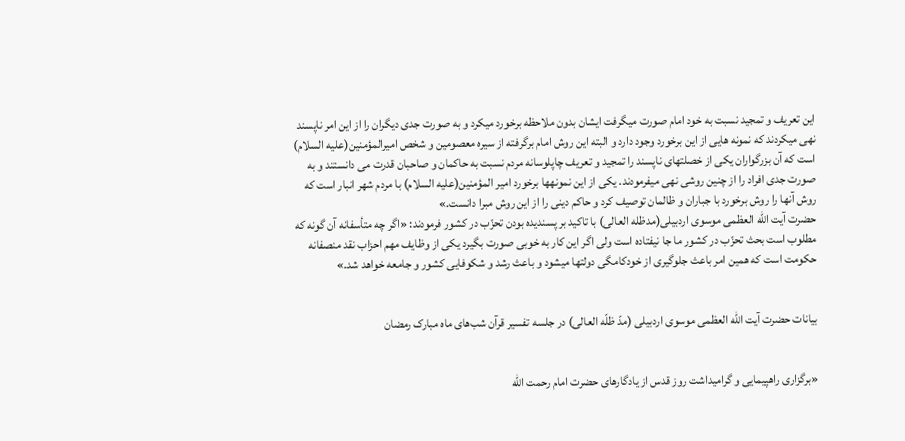این تعریف و تمجید نسبت به خود امام صورت میگرفت ایشان بدون ملاحظه برخورد میکرد و به صورت جدی دیگران را از این امر ناپسند نهی میکردند که نمونه هایی از این برخورد وجود دارد و البته این روش امام برگرفته از سیره معصومین و شخص امیرالمؤمنین(علیه السلام) است که آن بزرگواران یکی از خصلتهای ناپسند را تمجید و تعریف چاپلوسانه مردم نسبت به حاکمان و صاحبان قدرت می دانستند و به صورت جدی افراد را از چنین روشی نهی میفرمودند. یکی از این نمونهها برخورد امیر المؤمنین(علیه السلام) با مردم شهر انبار است که روش آنها را روش برخورد با جباران و ظالمان توصیف کرد و حاکم دینی را از این روش مبرا دانست.»
حضرت آیت الله العظمی موسوی اردبیلی(مدظله العالی) با تاکید بر پسندیده بودن تحزّب در کشور فرمودند: «اگر چه متأسفانه آن گونه که مطلوب است بحث تحزّب در کشور ما جا نیفتاده است ولی اگر این کار به خوبی صورت بگیرد یکی از وظایف مهم احزاب نقد منصفانه حکومت است که همین امر باعث جلوگیری از خودکامگی دولتها میشود و باعث رشد و شکوفایی کشور و جامعه خواهد شد.»


بیانات حضرت آیت الله العظمی موسوی اردبیلی (مدّ ظلّه العالی) در جلسه تفسیر قرآن شب‌های ماه مبارک رمضان


«برگزاری راهپیمایی و گرامیداشت روز قدس از یادگارهای حضرت امام رحمت الله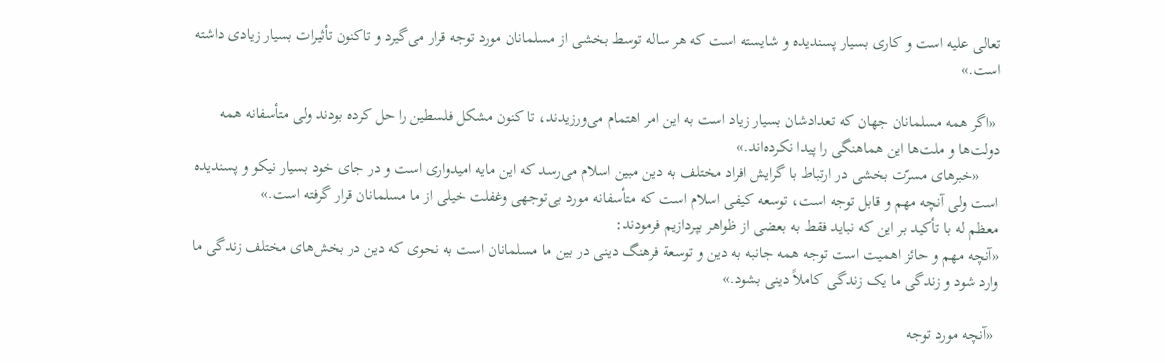تعالی علیه است و کاری بسیار پسندیده و شایسته است که هر ساله توسط بخشی از مسلمانان مورد توجه قرار می‌گیرد و تاکنون تأثیرات بسیار زیادی داشته است.»

 «اگر همه مسلمانان جهان که تعدادشان بسیار زیاد است به این امر اهتمام می‌ورزیدند، تا کنون مشکل فلسطین را حل کرده بودند ولی متأسفانه همه دولت‌ها و ملت‌ها این هماهنگی را پیدا نکرده‌اند.»
     «خبرهای مسرّت بخشی در ارتباط با گرایش افراد مختلف به دین مبین اسلام می‌رسد که این مایه امیدواری است و در جای خود بسیار نیکو و پسندیده است ولی آنچه مهم و قابل توجه است، توسعه کیفی اسلام است که متأسفانه مورد بی‌توجهی وغفلت خیلی از ما مسلمانان قرار گرفته است.»
معظم له با تأکید بر این که نباید فقط به بعضی از ظواهر بپردازیم فرمودند:
«آنچه مهم و حائز اهمیت است توجه همه جانبه به دین و توسعة فرهنگ دینی در بین ما مسلمانان است به نحوی که دین در بخش‌های مختلف زندگی ما وارد شود و زندگی ما یک زندگی کاملاً دینی بشود.»

 «آنچه مورد توجه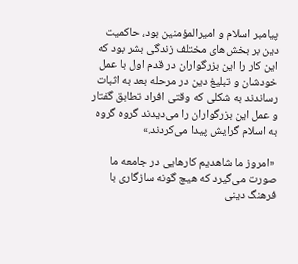پیامبر اسلام و امیرالمؤمنین بود، حاکمیت دین بر بخش‌های مختلف زندگی بشر بود که این کار را این بزرگواران در قدم اول با عمل خودشان و تبلیغ دین در مرحله بعد به اثبات رساندند به شکلی که وقتی افراد تطابق گفتار و عمل این بزرگواران را می‌دیدند گروه گروه به اسلام گرایش پیدا می‌کردند.»

 «امروز ما شاهدیم کارهایی در جامعه ما صورت می‌گیرد که هیچ گونه سازگاری با فرهنگ دینی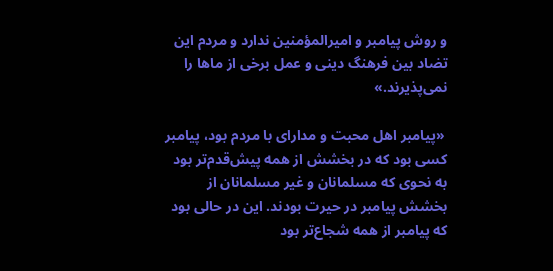و روش پیامبر و امیرالمؤمنین ندارد و مردم این تضاد بین فرهنگ دینی و عمل برخی از ماها را نمی‌پذیرند.»

 «پیامبر اهل محبت و مدارای با مردم بود، پیامبر کسی بود که در بخشش از همه پیش‌قدم‌تر بود به نحوی که مسلمانان و غیر مسلمانان از بخشش پیامبر در حیرت بودند. این در حالی بود که پیامبر از همه شجاع‌تر بود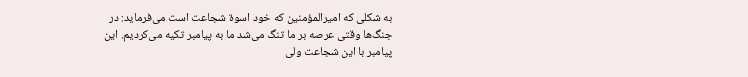به شکلی که امیرالمؤمنین که خود اسوة شجاعت است می‌فرماید: در جنگ‌ها وقتی عرصه بر ما تنگ می‌شد ما به پیامبر تکیه می‌کردیم. این پیامبر با این شجاعت ولی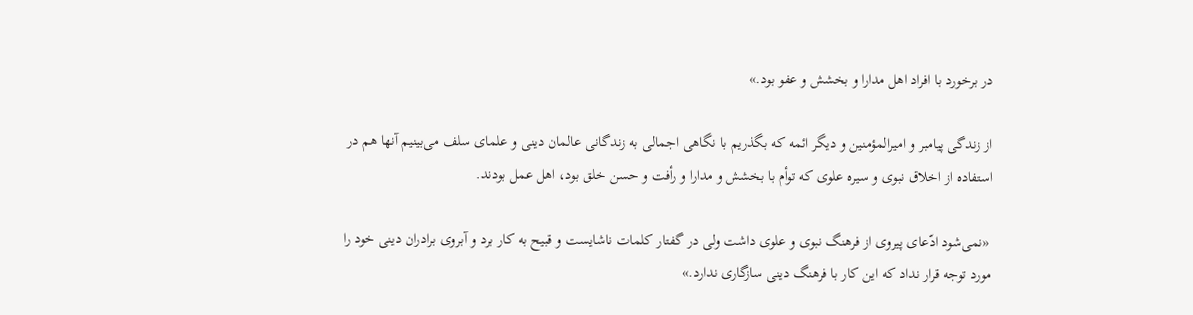در برخورد با افراد اهل مدارا و بخشش و عفو بود.»

از زندگی پیامبر و امیرالمؤمنین و دیگر ائمه که بگذریم با نگاهی اجمالی به زندگانی عالمان دینی و علمای سلف می‌بینیم آنها هم در استفاده از اخلاق نبوی و سیره علوی که توأم با بخشش و مدارا و رأفت و حسن خلق بود، اهل عمل بودند.

 «نمی‌شود ادّعای پیروی از فرهنگ نبوی و علوی داشت ولی در گفتار کلمات ناشایست و قبیح به کار برد و آبروی برادران دینی خود را مورد توجه قرار نداد که این کار با فرهنگ دینی سازگاری ندارد.»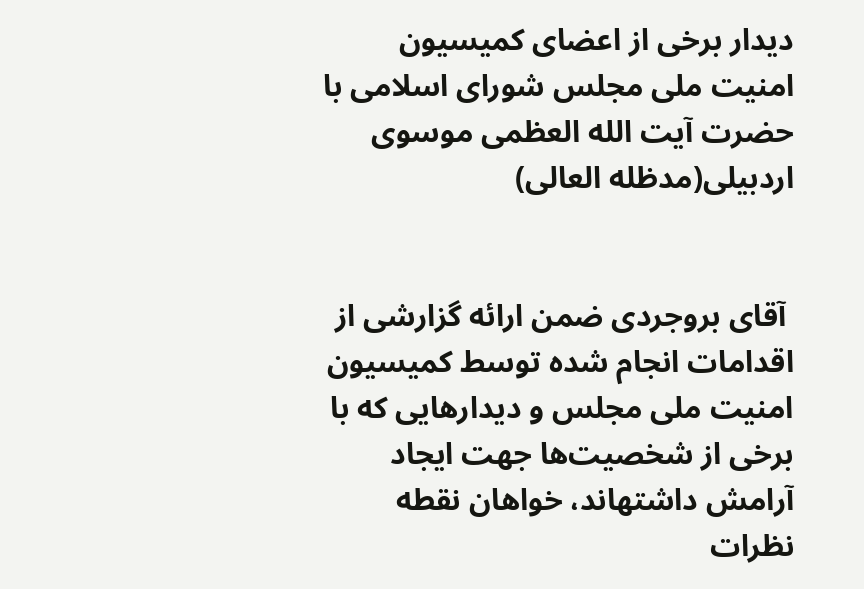دیدار برخی از اعضای کمیسیون امنیت ملی مجلس شورای اسلامی با حضرت آیت الله العظمی موسوی اردبیلی(مدظله العالی)


 آقای بروجردی ضمن ارائه گزارشی از اقدامات انجام شده توسط کمیسیون امنیت ملی مجلس و دیدارهایی که با برخی از شخصیت‌ها جهت ایجاد آرامش داشتهاند، خواهان نقطه نظرات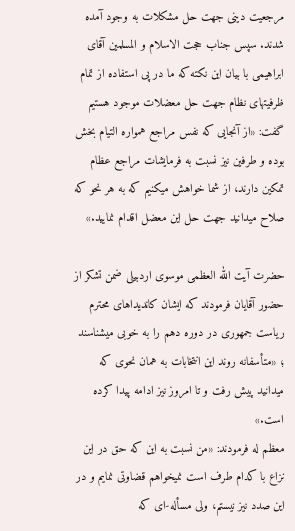مرجعیت دینی جهت حل مشکلات به وجود آمده شدند. سپس جناب حجت الاسلام و المسلمین آقای ابراهیمی با بیان این نکته که ما در پی استفاده از تمام ظرفیتهای نظام جهت حل معضلات موجود هستیم گفت: «از آنجایی که نفس مراجع همواره التیام بخش بوده و طرفین نیز نسبت به فرمایشات مراجع عظام تمکین دارند، از شما خواهش میکنیم که به هر نحو که صلاح میدانید جهت حل این معضل اقدام نمایید.»

حضرت آیت الله العظمی موسوی اردبیلی ضمن تشکر از حضور آقایان فرمودند که ایشان کاندیداهای محترم ریاست جمهوری در دوره دهم را به خوبی میشناسند ؛ «متأسفانه روند این انتخابات به همان نحوی که میدانید پیش رفت و تا امروز نیز ادامه پیدا کرده است.»
معظم له فرمودند: «من نسبت به این که حق در این نزاع با کدام طرف است نمیخواهم قضاوتی نمایم و در این صدد نیز نیستم، ولی مسأله-ای که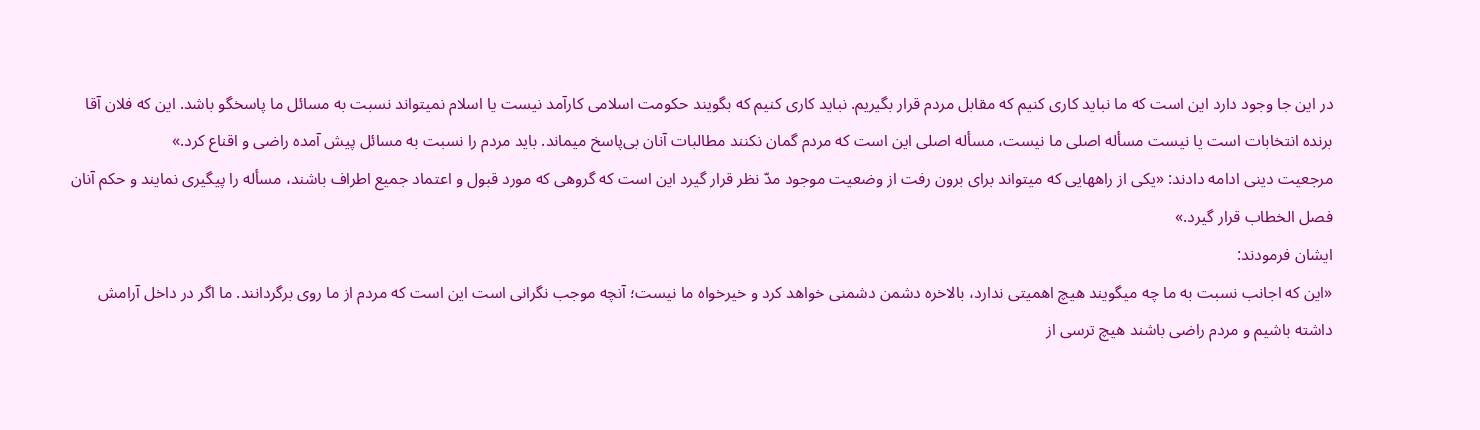در این جا وجود دارد این است که ما نباید کاری کنیم که مقابل مردم قرار بگیریم. نباید کاری کنیم که بگویند حکومت اسلامی کارآمد نیست یا اسلام نمیتواند نسبت به مسائل ما پاسخگو باشد. این که فلان آقا برنده انتخابات است یا نیست مسأله اصلی ما نیست، مسأله اصلی این است که مردم گمان نکنند مطالبات آنان بی‌پاسخ میماند. باید مردم را نسبت به مسائل پیش آمده راضی و اقناع کرد.»
مرجعیت دینی ادامه دادند: «یکی از راههایی که میتواند برای برون رفت از وضعیت موجود مدّ نظر قرار گیرد این است که گروهی که مورد قبول و اعتماد جمیع اطراف باشند، مسأله را پیگیری نمایند و حکم آنان فصل الخطاب قرار گیرد.»
ایشان فرمودند:
«این که اجانب نسبت به ما چه میگویند هیچ اهمیتی ندارد، بالاخره دشمن دشمنی خواهد کرد و خیرخواه ما نیست؛ آنچه موجب نگرانی است این است که مردم از ما روی برگردانند. ما اگر در داخل آرامش داشته باشیم و مردم راضی باشند هیچ ترسی از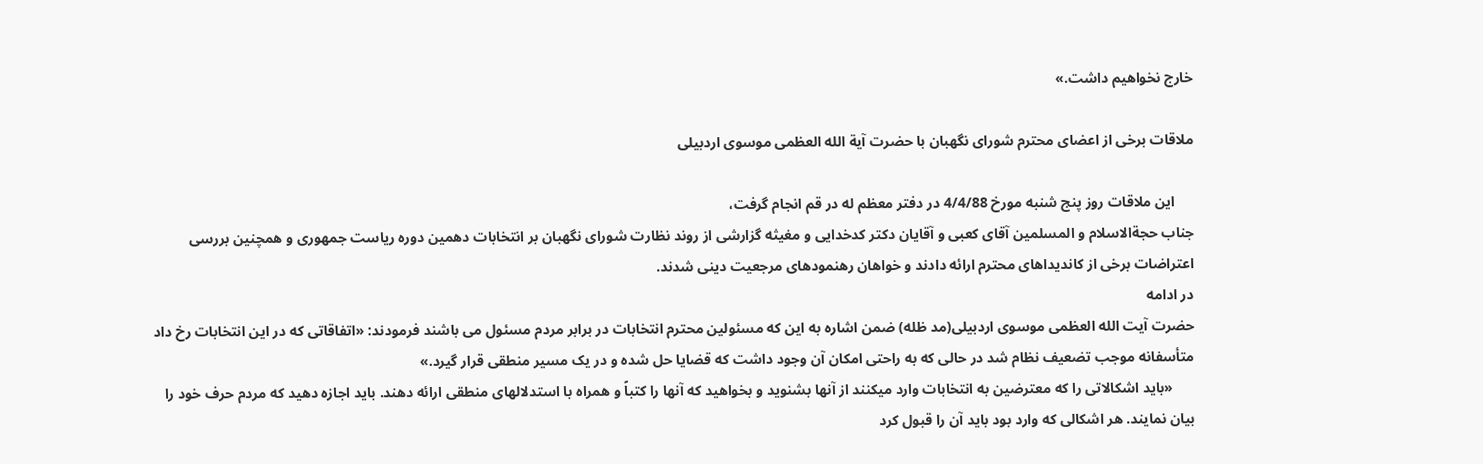خارج نخواهیم داشت.»

ملاقات برخی از اعضای محترم شورای نگهبان با حضرت آیة الله العظمی موسوی اردبیلی

     این ملاقات روز پنج شنبه مورخ 4/4/88 در دفتر معظم له در قم انجام گرفت،
جناب حجةالاسلام و المسلمین آقای کعبی و آقایان دکتر کدخدایی و مغیثه گزارشی از روند نظارت شورای نگهبان بر انتخابات دهمین دوره ریاست جمهوری و همچنین بررسی اعتراضات برخی از کاندیداهای محترم ارائه دادند و خواهان رهنمودهای مرجعیت دینی شدند.
در ادامه
حضرت آیت الله العظمی موسوی اردبیلی(مد ظله) ضمن اشاره به این که مسئولین محترم انتخابات در برابر مردم مسئول می باشند فرمودند: «اتفاقاتی که در این انتخابات رخ داد متأسفانه موجب تضعیف نظام شد در حالی که به راحتی امکان آن وجود داشت که قضایا حل شده و در یک مسیر منطقی قرار گیرد.»
      «باید اشکالاتی را که معترضین به انتخابات وارد میکنند از آنها بشنوید و بخواهید که آنها را کتباً و همراه با استدلالهای منطقی ارائه دهند. باید اجازه دهید که مردم حرف خود را بیان نمایند. هر اشکالی که وارد بود باید آن را قبول کرد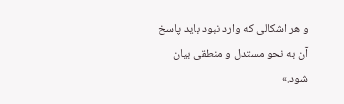و هر اشکالی که وارد نبود باید پاسخ آن به نحو مستدل و منطقی بیان شود.»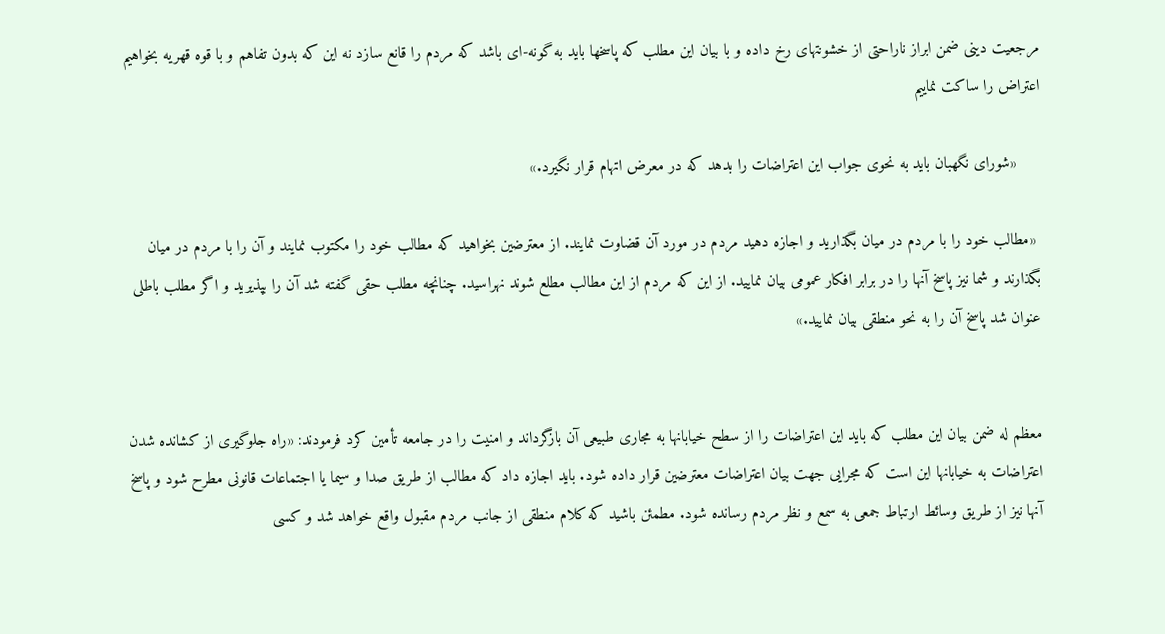مرجعیت دینی ضمن ابراز ناراحتی از خشونتهای رخ داده و با بیان این مطلب که پاسخها باید به گونه-ای باشد که مردم را قانع سازد نه این که بدون تفاهم و با قوه قهریه بخواهیم اعتراض را ساکت نماییم

     «شورای نگهبان باید به نحوی جواب این اعتراضات را بدهد که در معرض اتهام قرار نگیرد.»

 «مطالب خود را با مردم در میان بگذارید و اجازه دهید مردم در مورد آن قضاوت نمایند. از معترضین بخواهید که مطالب خود را مکتوب نمایند و آن را با مردم در میان بگذارند و شما نیز پاسخ آنها را در برابر افکار عمومی بیان نمایید. از این که مردم از این مطالب مطلع شوند نهراسید. چنانچه مطلب حقی گفته شد آن را بپذیرید و اگر مطلب باطلی عنوان شد پاسخ آن را به نحو منطقی بیان نمایید.»


معظم له ضمن بیان این مطلب که باید این اعتراضات را از سطح خیابانها به مجاری طبیعی آن بازگرداند و امنیت را در جامعه تأمین کرد فرمودند: «راه جلوگیری از کشانده شدن اعتراضات به خیابانها این است که مجرایی جهت بیان اعتراضات معترضین قرار داده شود. باید اجازه داد که مطالب از طریق صدا و سیما یا اجتماعات قانونی مطرح شود و پاسخ آنها نیز از طریق وسائط ارتباط جمعی به سمع و نظر مردم رسانده شود. مطمئن باشید که کلام منطقی از جانب مردم مقبول واقع خواهد شد و کسی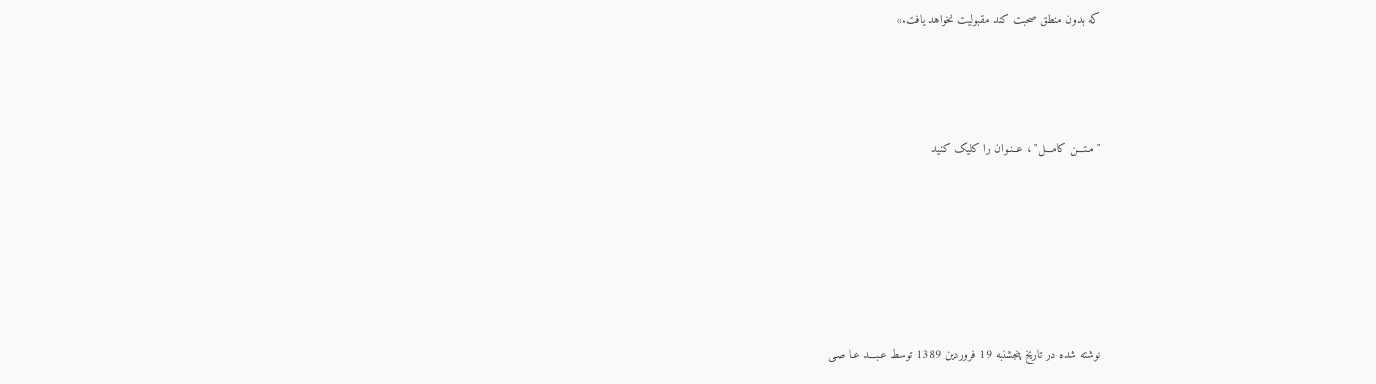که بدون منطق صحبت کند مقبولیت نخواهد یافت.»




"مـتـــن کامـــل" ، عــنـوان را کلیک کنید







نوشته شده در تاریخ پنجشنبه 19 فروردین 1389 توسط عـبـــد عـا صـی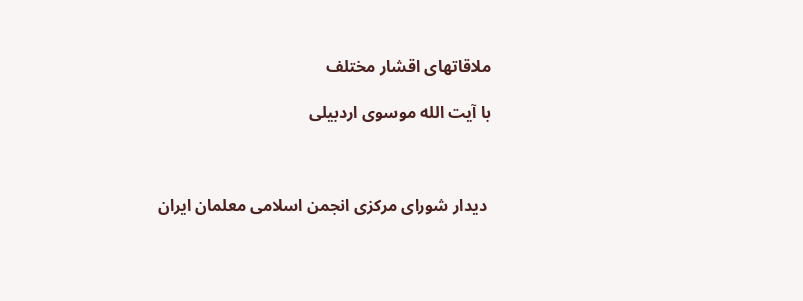ملاقاتهای اقشار مختلف

با آیت الله موسوی اردبیلی



 دیدار شورای مرکزی انجمن اسلامی معلمان ایران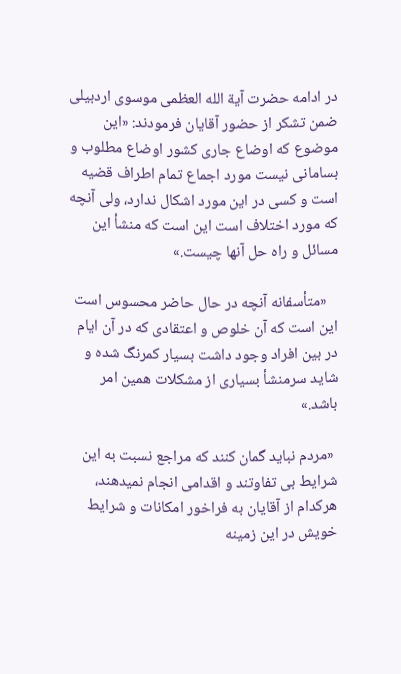در ادامه حضرت آیة الله العظمی موسوی اردبیلی ضمن تشکر از حضور آقایان فرمودند: «این موضوع که اوضاع جاری کشور اوضاع مطلوب و بسامانی نیست مورد اجماع تمام اطراف قضیه است و کسی در این مورد اشکال ندارد، ولی آنچه که مورد اختلاف است این است که منشأ این مسائل و راه حل آنها چیست.»

   «متأسفانه آنچه در حال حاضر محسوس است این است که آن خلوص و اعتقادی که در آن ایام در بین افراد وجود داشت بسیار کمرنگ شده و شاید سرمنشأ بسیاری از مشکلات همین امر باشد.»

 «مردم نباید گمان کنند که مراجع نسبت به این شرایط بی تفاوتند و اقدامی انجام نمیدهند، هرکدام از آقایان به فراخور امکانات و شرایط خویش در این زمینه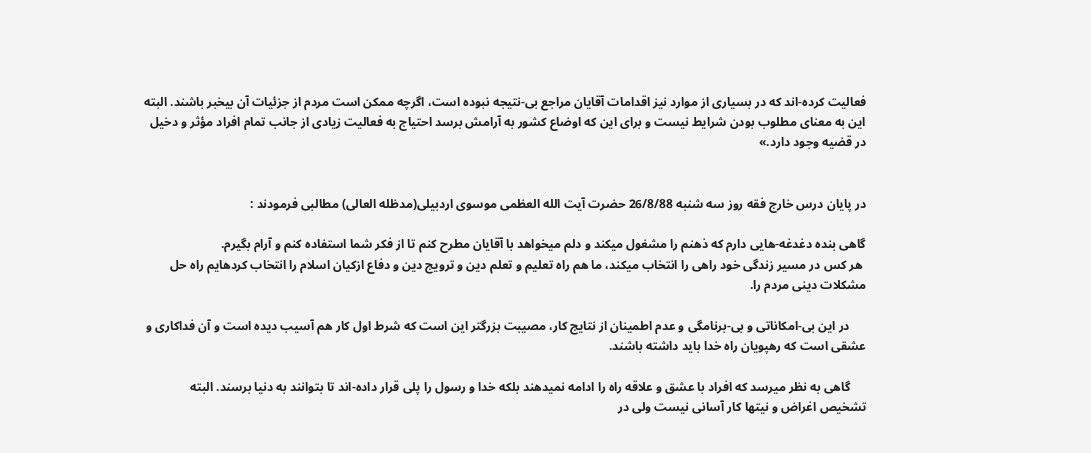فعالیت کرده-اند که در بسیاری از موارد نیز اقدامات آقایان مراجع بی-نتیجه نبوده است، اگرچه ممکن است مردم از جزئیات آن بیخبر باشند. البته این به معنای مطلوب بودن شرایط نیست و برای این که اوضاع کشور به آرامش برسد احتیاج به فعالیت زیادی از جانب تمام افراد مؤثر و دخیل در قضیه وجود دارد.»


در پایان درس خارج فقه روز سه شنبه 26/8/88 حضرت آیت الله العظمی موسوی اردبیلی(مدظله العالی) مطالبی فرمودند :

گاهی بنده دغدغه-هایی دارم که ذهنم را مشغول میکند و دلم میخواهد با آقایان مطرح کنم تا از فکر شما استفاده کنم و آرام بگیرم.
 هر کس در مسیر زندگی خود راهی را انتخاب میکند، ما هم راه تعلیم و تعلم دین و ترویج دین و دفاع ازکیان اسلام را انتخاب کردهایم راه حل مشکلات دینی مردم را.

     در این بی-امکاناتی و بی-برنامگی و عدم اطمینان از نتایج کار، مصیبت بزرگتر این است که شرط اول کار هم آسیب دیده است و آن فداکاری و عشقی است که رهپویان راه خدا باید داشته باشند.

     گاهی به نظر میرسد که افراد با عشق و علاقه راه را ادامه نمیدهند بلکه خدا و رسول را پلی قرار داده-اند تا بتوانند به دنیا برسند. البته تشخیص اغراض و نیتها کار آسانی نیست ولی در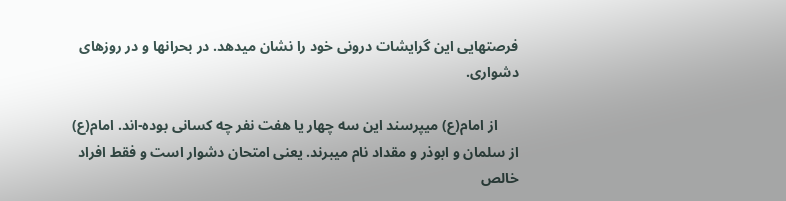فرصتهایی این گرایشات درونی خود را نشان میدهد. در بحرانها و در روزهای دشواری.

      از امام(ع) میپرسند این سه چهار یا هفت نفر چه کسانی بوده-اند. امام(ع) از سلمان و ابوذر و مقداد نام میبرند. یعنی امتحان دشوار است و فقط افراد خالص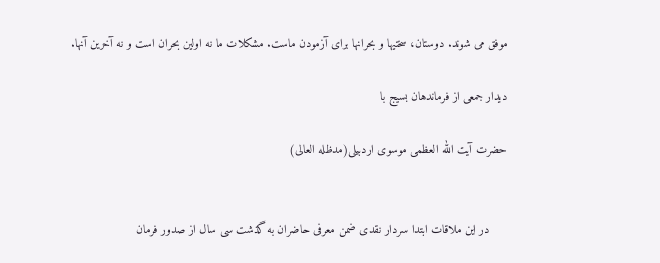موفق می شوند. دوستان، سختیها و بحرانها برای آزمودن ماست. مشکلات ما نه اولین بحران است و نه آخرین آنها.

دیدار جمعی از فرماندهان بسیج با

حضرت آیت الله العظمی موسوی اردبیلی(مدظله العالی)


     در این ملاقات ابتدا سردار نقدی ضمن معرفی حاضران به گذشت سی سال از صدور فرمان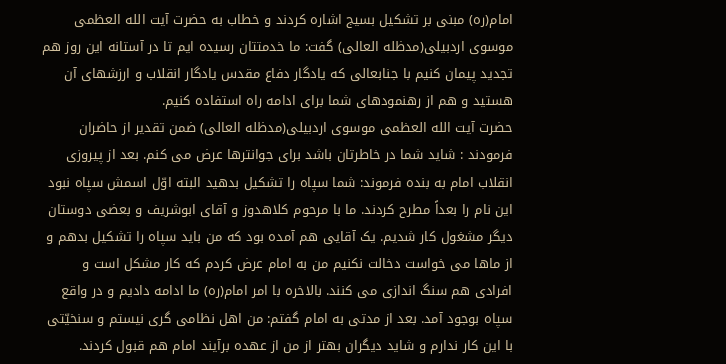امام(ره) مبنی بر تشکیل بسیج اشاره کردند و خطاب به حضرت آیت الله العظمی موسوی اردبیلی(مدظله العالی) گفت: ما خدمتتان رسیده ایم تا در آستانه این روز هم تجدید پیمان کنیم با جنابعالی که یادگار دفاع مقدس یادگار انقلاب و ارزشهای آن هستید و هم از رهنمودهای شما برای ادامه راه استفاده کنیم.
حضرت آیت الله العظمی موسوی اردبیلی(مدظله العالی) ضمن تقدیر از حاضران فرمودند : شاید شما در خاطرتان باشد برای جوانترها عرض می کنم. بعد از پیروزی انقلاب امام به بنده فرموند: شما سپاه را تشکیل بدهید البته اوّل اسمش سپاه نبود این نام را بعداً مطرح کردند. ما با مرحوم کلاهدوز و آقای ابوشریف و بعضی دوستان دیگر مشغول کار شدیم. یک آقایی هم آمده بود که من باید سپاه را تشکیل بدهم و از ماها می خواست دخالت نکنیم من به امام عرض کردم که کار مشکل است و افرادی هم سنگ اندازی می کنند. بالاخره با امر امام(ره) ما ادامه دادیم و در واقع سپاه بوجود آمد. بعد از مدتی به امام گفتم: من اهل نظامی گری نیستم و سنخیّتی با این کار ندارم و شاید دیگران بهتر از من از عهده برآیند امام هم قبول کردند.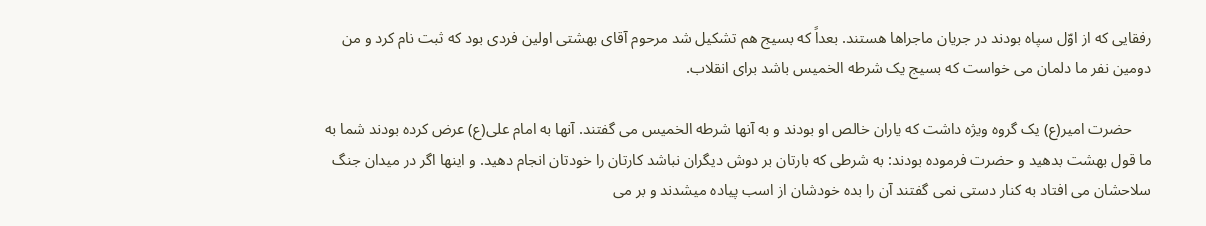رفقایی که از اوّل سپاه بودند در جریان ماجراها هستند. بعداً که بسیج هم تشکیل شد مرحوم آقای بهشتی اولین فردی بود که ثبت نام کرد و من دومین نفر ما دلمان می خواست که بسیج یک شرطه الخمیس باشد برای انقلاب.

     حضرت امیر(ع) یک گروه ویژه داشت که یاران خالص او بودند و به آنها شرطه الخمیس می گفتند. آنها به امام علی(ع) عرض کرده بودند شما به ما قول بهشت بدهید و حضرت فرموده بودند: به شرطی که بارتان بر دوش دیگران نباشد کارتان را خودتان انجام دهید. و اینها اگر در میدان جنگ سلاحشان می افتاد به کنار دستی نمی گفتند آن را بده خودشان از اسب پیاده میشدند و بر می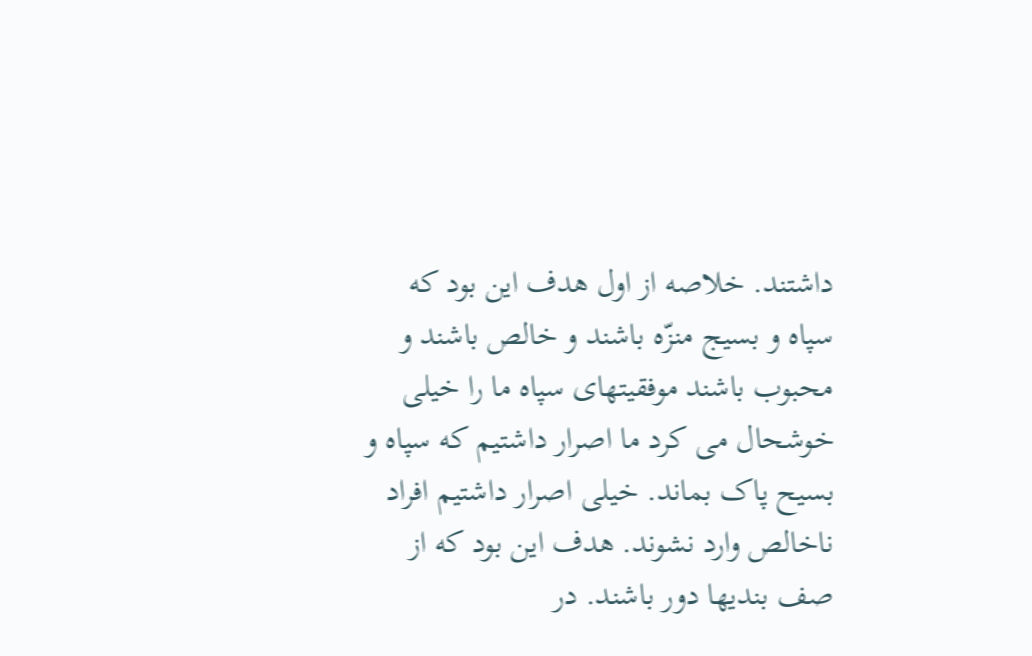داشتند. خلاصه از اول هدف این بود که سپاه و بسیج منزّه باشند و خالص باشند و محبوب باشند موفقیتهای سپاه ما را خیلی خوشحال می کرد ما اصرار داشتیم که سپاه و بسیح پاک بماند. خیلی اصرار داشتیم افراد ناخالص وارد نشوند. هدف این بود که از صف بندیها دور باشند. در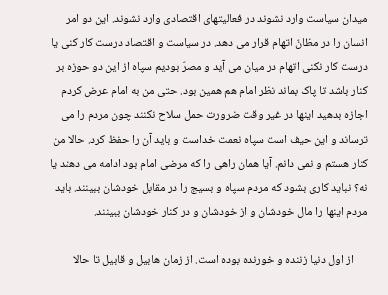میدان سیاست وارد نشوند در فعالیتهای اقتصادی وارد نشوند. این دو امر انسان را در مظانّ اتهام قرار می دهد. در سیاست و اقتصاد درست کار کنی یا درست کار نکنی اتهام در میان می آید و مصرّ بودیم سپاه از این دو حوزه بر کنار باشد تا پاک بماند نظر امام هم همین بود. حتی من به امام عرض کردم اجازه بدهید اینها در غیر وقت ضرورت حمل سلاح نکنند چون مردم را می ترساند و این حیف است سپاه نعمت خداست و باید آن را حفظ کرد. حالا من کنار هستم و نمی دانم. آیا همان راهی را که مرضی امام بود ادامه می دهند یا نه؟ نباید کاری بشود که مردم سپاه و بسیج را در مقابل خودشان ببینند. باید مردم اینها را مال خودشان و از خودشان و در کنار خودشان ببینند.

     از اول دنیا زننده و خورنده بوده است. از زمان هابیل و قابیل تا حالا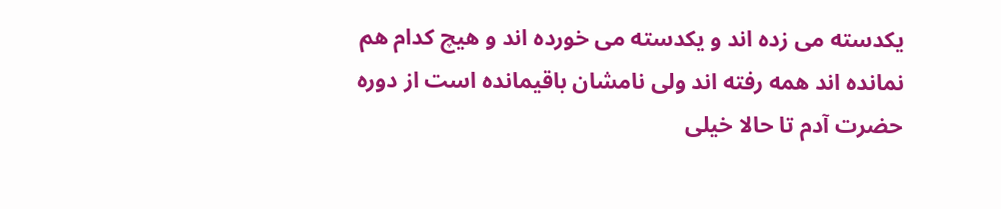یکدسته می زده اند و یکدسته می خورده اند و هیچ کدام هم نمانده اند همه رفته اند ولی نامشان باقیمانده است از دوره حضرت آدم تا حالا خیلی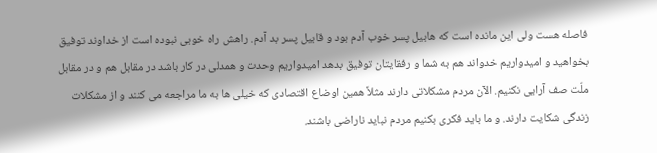فاصله هست ولی این مانده است که هابیل پسر خوب آدم بود و قابیل پسر بد آدم. راهش راه خوبی نبوده است از خداوند توفیق بخواهید و امیدواریم خدواند هم به شما و رفقایتان توفیق بدهد امیدواریم وحدت و همدلی در کار باشد در مقابل هم و در مقابل ملّت صف آرایی نکنیم. الآن مردم مشکلاتی دارند مثلاً همین اوضاع اقتصادی که خیلی ها به ما مراجعه می کنند و از مشکلات زندگی شکایت دارند. و ما باید فکری بکنیم مردم نباید ناراضی باشند.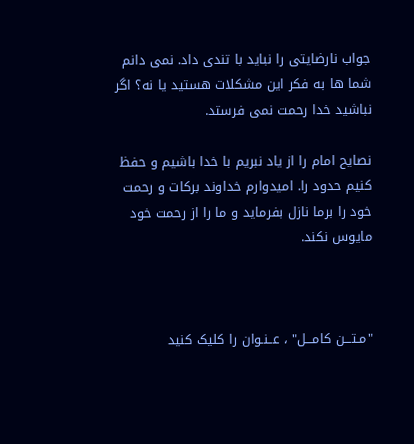جواب نارضایتی را نباید با تندی داد. نمی دانم شما ها به فکر این مشکلات هستید یا نه؟ اگر نباشید خدا رحمت نمی فرستد.

نصایح امام را از یاد نبریم با خدا باشیم و حفظ کنیم حدود را. امیدوارم خداوند برکات و رحمت خود را برما نازل بفرماید و ما را از رحمت خود مایوس نکند.



"مـتـــن کامـــل" ، عــنـوان را کلیک کنید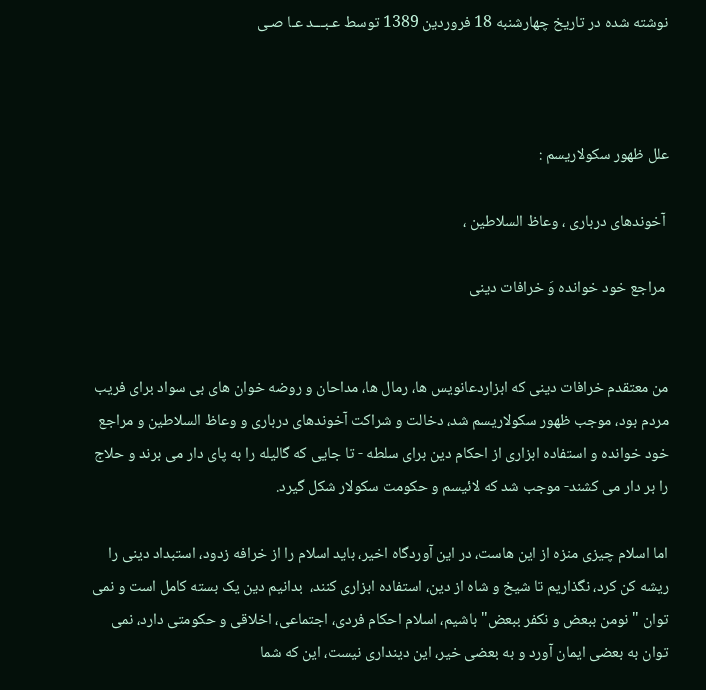نوشته شده در تاریخ چهارشنبه 18 فروردین 1389 توسط عـبـــد عـا صـی



علل ظهور سکولاریسم :

 آخوندهای درباری ، وعاظ السلاطین ،

 مراجع خود خوانده وَ خرافات دینی


من معتقدم خرافات دینی که ابزاردعانویس ها، رمال ها، مداحان و روضه خوان های بی سواد برای فریب مردم بود، موجب ظهور سکولاریسم شد، دخالت و شراکت آخوندهای درباری و وعاظ السلاطین و مراجع خود خوانده و استفاده ابزاری از احکام دین برای سلطه - تا جایی که گالیله را به پای دار می برند و حلاج را بر دار می کشند- موجب شد که لائیسم و حکومت سکولار شکل گیرد.

اما اسلام چیزی منزه از این هاست، در این آوردگاه اخیر، باید اسلام را از خرافه زدود، استبداد دینی را ریشه کن کرد، نگذاریم تا شیخ و شاه از دین، استفاده ابزاری کنند،  بدانیم دین یک بسته کامل است و نمی توان " نومن ببعض و نکفر ببعض" باشیم، اسلام احکام فردی، اجتماعی، اخلاقی و حکومتی دارد، نمی توان به بعضی ایمان آورد و به بعضی خیر، این دینداری نیست، این که شما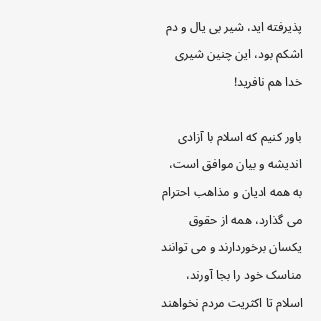پذیرفته اید، شیر بی یال و دم اشکم بود، این چنین شیری خدا هم نافرید!

باور کنیم که اسلام با آزادی اندیشه و بیان موافق است، به همه ادیان و مذاهب احترام می گذارد، همه از حقوق یکسان برخوردارند و می توانند مناسک خود را بجا آورند، اسلام تا اکثریت مردم نخواهند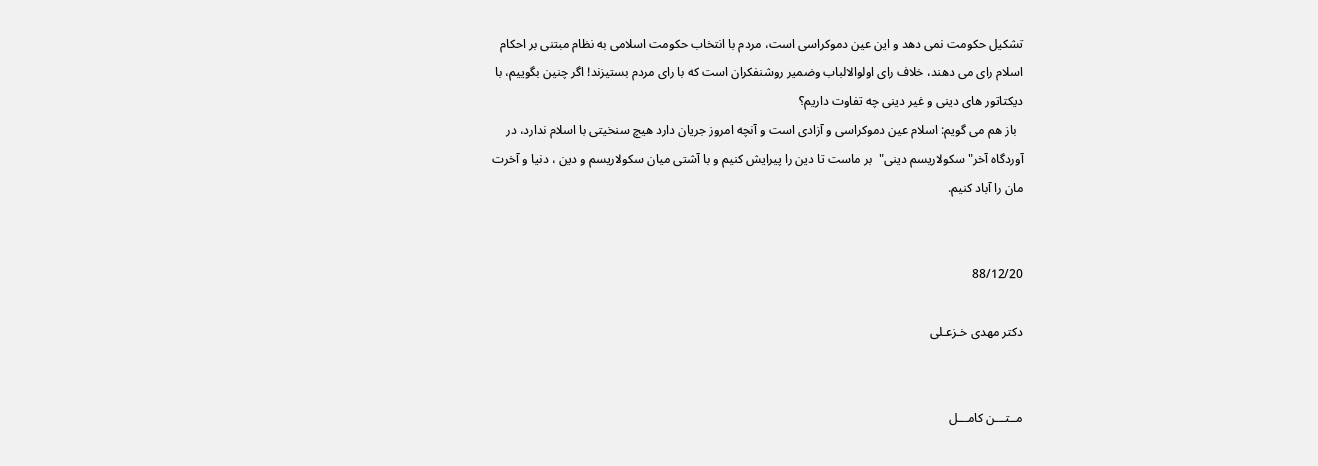تشکیل حکومت نمی دهد و این عین دموکراسی است، مردم با انتخاب حکومت اسلامی به نظام مبتنی بر احکام اسلام رای می دهند، خلاف رای اولوالالباب وضمیر روشنفکران است که با رای مردم بستیزند! اگر چنین بگوییم، با دیکتاتور های دینی و غیر دینی چه تفاوت داریم؟
  باز هم می گویم: اسلام عین دموکراسی و آزادی است و آنچه امروز جریان دارد هیچ سنخیتی با اسلام ندارد، در آوردگاه آخر" سکولاریسم دینی"  بر ماست تا دین را پیرایش کنیم و با آشتی میان سکولاریسم و دین ، دنیا و آخرت مان را آباد کنیم.


88/12/20

دکتر مهدی خـزعـلی


مــتـــن کامـــل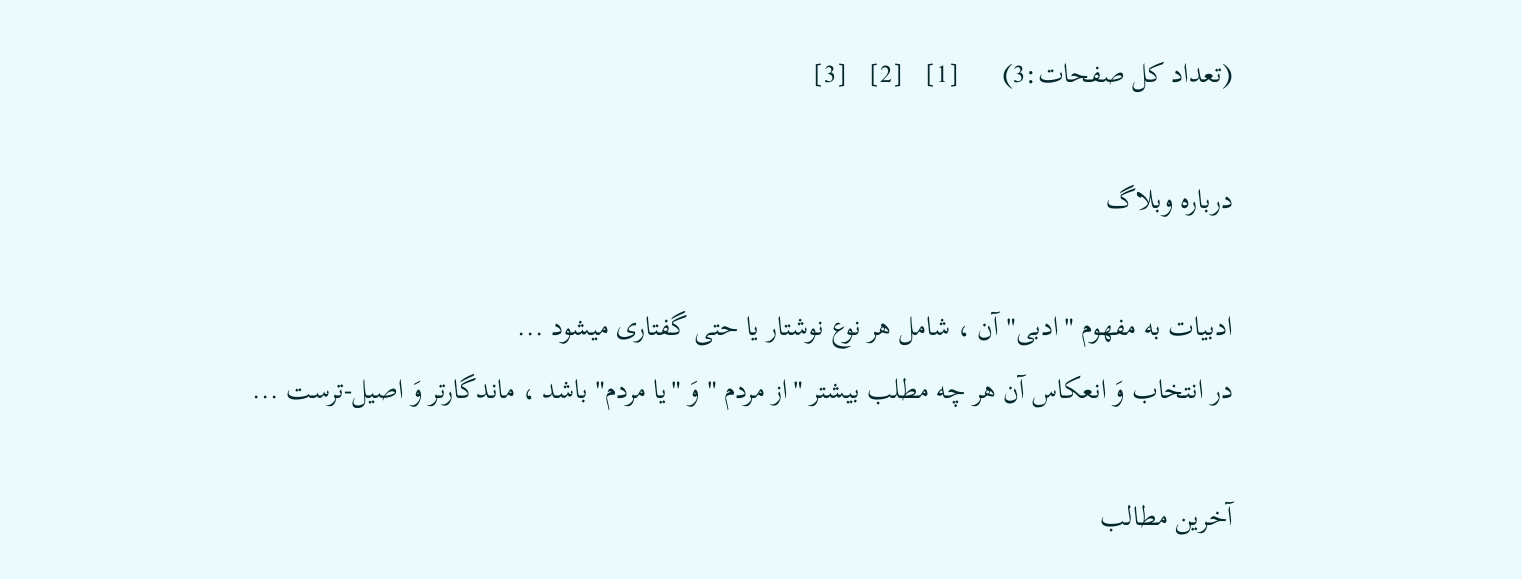(تعداد کل صفحات:3)      [1]   [2]   [3]

درباره وبلاگ

ادبیات به مفهوم "ادبی" آن ، شامل هر نوع نوشتار یا حتی گفتاری میشود ...
در انتخاب وَ انعکاس آن هر چه مطلب بیشتر "از مردم " وَ "یا مردم" باشد ، ماندگارتر وَ اصیل-ترست ...

آخرین مطالب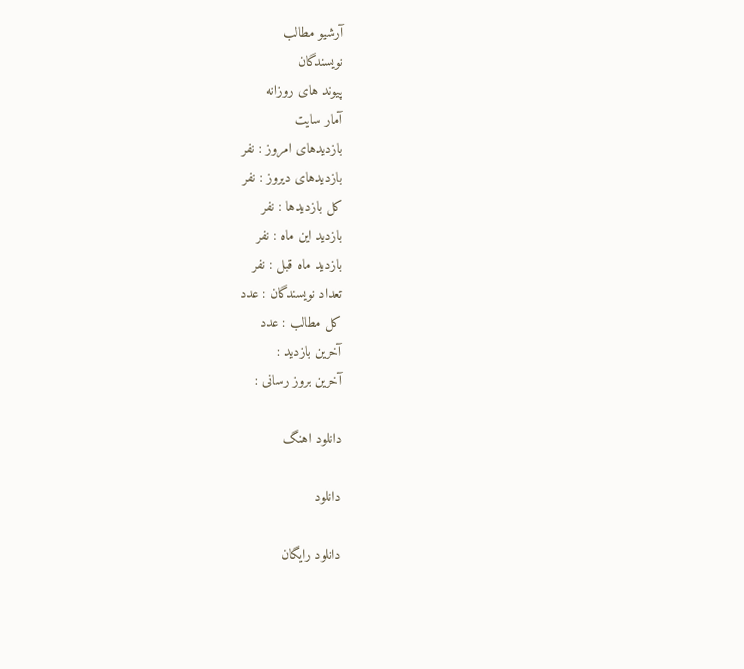آرشیو مطالب
نویسندگان
پیوند های روزانه
آمار سایت
بازدیدهای امروز : نفر
بازدیدهای دیروز : نفر
كل بازدیدها : نفر
بازدید این ماه : نفر
بازدید ماه قبل : نفر
تعداد نویسندگان : عدد
كل مطالب : عدد
آخرین بازدید :
آخرین بروز رسانی :

دانلود اهنگ

دانلود

دانلود رایگان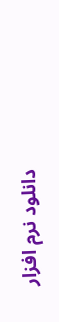دانلود نرم افزار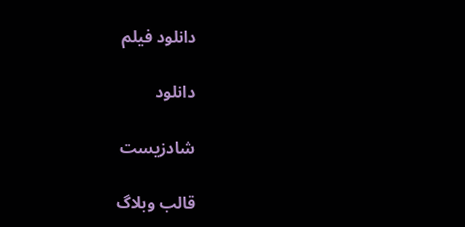دانلود فیلم

دانلود

شادزیست

قالب وبلاگ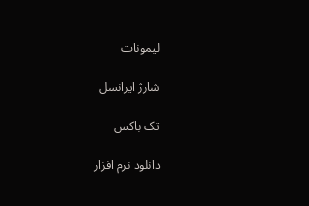لیمونات

شارژ ایرانسل

تک باکس

دانلود نرم افزار